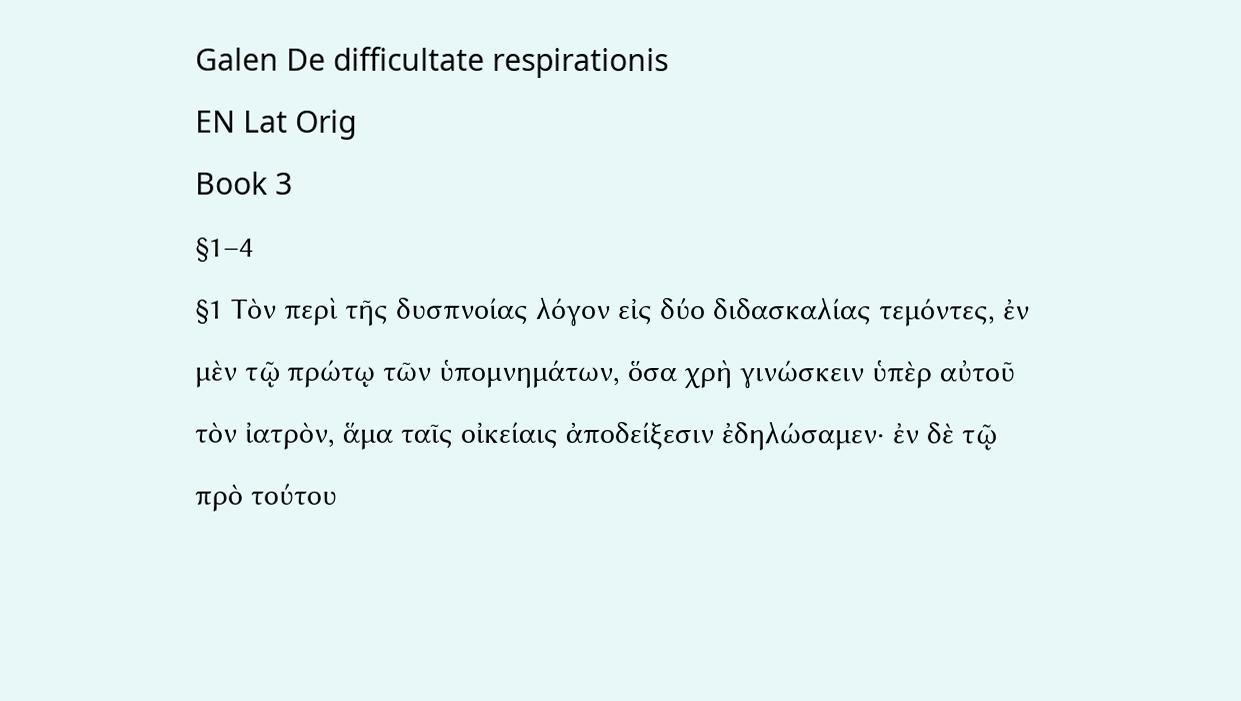Galen De difficultate respirationis
EN Lat Orig
Book 3
§1–4
§1 Τὸν περὶ τῆς δυσπνοίας λόγον εἰς δύο διδασκαλίας τεμόντες, ἐν μὲν τῷ πρώτῳ τῶν ὑπομνημάτων, ὅσα χρὴ γινώσκειν ὑπὲρ αὐτοῦ τὸν ἰατρὸν, ἅμα ταῖς οἰκείαις ἀποδείξεσιν ἐδηλώσαμεν· ἐν δὲ τῷ πρὸ τούτου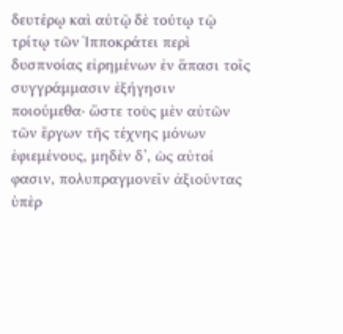δευτέρῳ καὶ αὐτῷ δὲ τούτῳ τῷ τρίτῳ τῶν Ἱπποκράτει περὶ δυσπνοίας εἰρημένων ἐν ἅπασι τοῖς συγγράμμασιν ἐξήγησιν ποιούμεθα· ὥστε τοὺς μὲν αὐτῶν τῶν ἔργων τῆς τέχνης μόνων ἐφιεμένους, μηδὲν δ’, ὡς αὐτοί φασιν, πολυπραγμονεῖν ἀξιοῦντας ὑπὲρ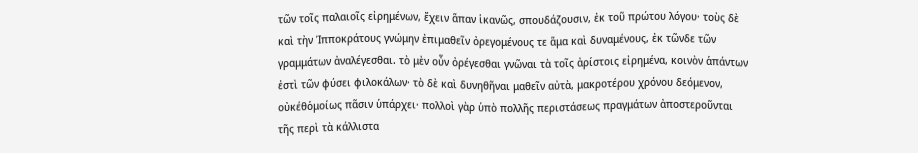τῶν τοῖς παλαιοῖς εἰρημένων, ἔχειν ἅπαν ἱκανῶς, σπουδάζουσιν, ἐκ τοῦ πρώτου λόγου· τοὺς δὲ καὶ τὴν Ἱπποκράτους γνώμην ἐπιμαθεῖν ὀρεγομένους τε ἅμα καὶ δυναμένους, ἐκ τῶνδε τῶν γραμμάτων ἀναλέγεσθαι. τὸ μὲν οὖν ὀρέγεσθαι γνῶναι τὰ τοῖς ἀρίστοις εἰρημένα, κοινὸν ἁπάντων ἐστὶ τῶν φύσει φιλοκάλων· τὸ δὲ καὶ δυνηθῆναι μαθεῖν αὐτὰ, μακροτέρου χρόνου δεόμενον, οὐκέθὁμοίως πᾶσιν ὑπάρχει· πολλοὶ γὰρ ὑπὸ πολλῆς περιστάσεως πραγμάτων ἀποστεροῦνται τῆς περὶ τὰ κάλλιστα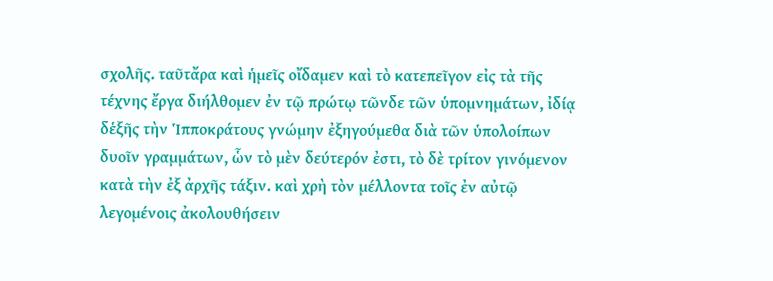σχολῆς. ταῦτἄρα καὶ ἡμεῖς οἴδαμεν καὶ τὸ κατεπεῖγον εἰς τὰ τῆς τέχνης ἔργα διήλθομεν ἐν τῷ πρώτῳ τῶνδε τῶν ὑπομνημάτων, ἰδίᾳ δἑξῆς τὴν Ἱπποκράτους γνώμην ἐξηγούμεθα διὰ τῶν ὑπολοίπων δυοῖν γραμμάτων, ὧν τὸ μὲν δεύτερόν ἐστι, τὸ δὲ τρίτον γινόμενον κατὰ τὴν ἐξ ἀρχῆς τάξιν. καὶ χρὴ τὸν μέλλοντα τοῖς ἐν αὐτῷ λεγομένοις ἀκολουθήσειν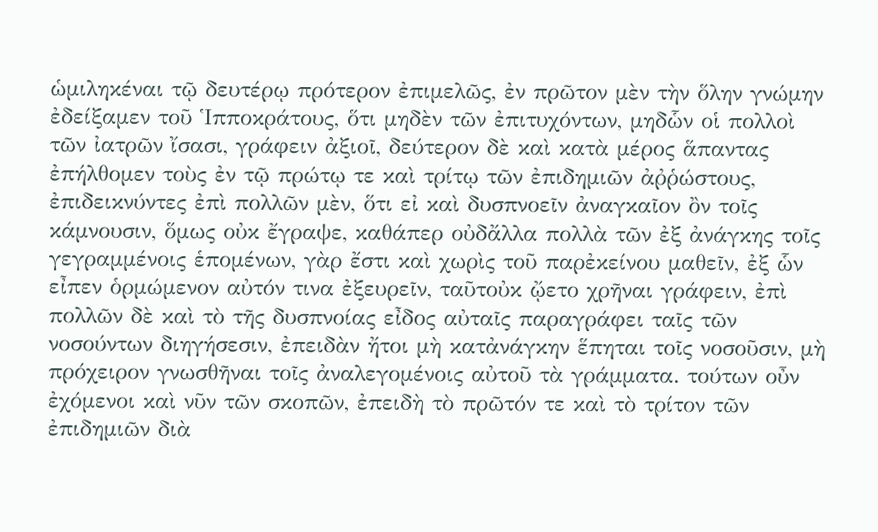ὡμιληκέναι τῷ δευτέρῳ πρότερον ἐπιμελῶς, ἐν πρῶτον μὲν τὴν ὅλην γνώμην ἐδείξαμεν τοῦ Ἱπποκράτους, ὅτι μηδὲν τῶν ἐπιτυχόντων, μηδὧν οἱ πολλοὶ τῶν ἰατρῶν ἴσασι, γράφειν ἀξιοῖ, δεύτερον δὲ καὶ κατὰ μέρος ἅπαντας ἐπήλθομεν τοὺς ἐν τῷ πρώτῳ τε καὶ τρίτῳ τῶν ἐπιδημιῶν ἀῤῥώστους, ἐπιδεικνύντες ἐπὶ πολλῶν μὲν, ὅτι εἰ καὶ δυσπνοεῖν ἀναγκαῖον ὂν τοῖς κάμνουσιν, ὅμως οὐκ ἔγραψε, καθάπερ οὐδἄλλα πολλὰ τῶν ἐξ ἀνάγκης τοῖς γεγραμμένοις ἑπομένων, γὰρ ἔστι καὶ χωρὶς τοῦ παρἐκείνου μαθεῖν, ἐξ ὧν εἶπεν ὁρμώμενον αὐτόν τινα ἐξευρεῖν, ταῦτοὐκ ᾤετο χρῆναι γράφειν, ἐπὶ πολλῶν δὲ καὶ τὸ τῆς δυσπνοίας εἶδος αὐταῖς παραγράφει ταῖς τῶν νοσούντων διηγήσεσιν, ἐπειδὰν ἤτοι μὴ κατἀνάγκην ἕπηται τοῖς νοσοῦσιν, μὴ πρόχειρον γνωσθῆναι τοῖς ἀναλεγομένοις αὐτοῦ τὰ γράμματα. τούτων οὖν ἐχόμενοι καὶ νῦν τῶν σκοπῶν, ἐπειδὴ τὸ πρῶτόν τε καὶ τὸ τρίτον τῶν ἐπιδημιῶν διὰ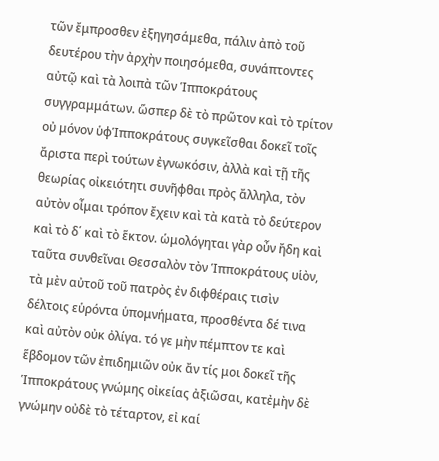τῶν ἔμπροσθεν ἐξηγησάμεθα, πάλιν ἀπὸ τοῦ δευτέρου τὴν ἀρχὴν ποιησόμεθα, συνάπτοντες αὐτῷ καὶ τὰ λοιπὰ τῶν Ἱπποκράτους συγγραμμάτων. ὥσπερ δὲ τὸ πρῶτον καὶ τὸ τρίτον οὐ μόνον ὑφἹπποκράτους συγκεῖσθαι δοκεῖ τοῖς ἄριστα περὶ τούτων ἐγνωκόσιν, ἀλλὰ καὶ τῇ τῆς θεωρίας οἰκειότητι συνῆφθαι πρὸς ἄλληλα, τὸν αὐτὸν οἶμαι τρόπον ἔχειν καὶ τὰ κατὰ τὸ δεύτερον καὶ τὸ δ΄ καὶ τὸ ἕκτον. ὡμολόγηται γὰρ οὖν ἤδη καὶ ταῦτα συνθεῖναι Θεσσαλὸν τὸν Ἱπποκράτους υἱὸν, τὰ μὲν αὐτοῦ τοῦ πατρὸς ἐν διφθέραις τισὶν δέλτοις εὑρόντα ὑπομνήματα, προσθέντα δέ τινα καὶ αὐτὸν οὐκ ὀλίγα. τό γε μὴν πέμπτον τε καὶ ἕβδομον τῶν ἐπιδημιῶν οὐκ ἄν τίς μοι δοκεῖ τῆς Ἱπποκράτους γνώμης οἰκείας ἀξιῶσαι, κατἐμὴν δὲ γνώμην οὐδὲ τὸ τέταρτον, εἰ καί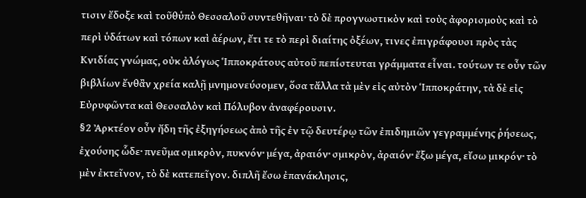τισιν ἔδοξε καὶ τοῦθὑπὸ Θεσσαλοῦ συντεθῆναι· τὸ δὲ προγνωστικὸν καὶ τοὺς ἀφορισμοὺς καὶ τὸ περὶ ὑδάτων καὶ τόπων καὶ ἀέρων, ἔτι τε τὸ περὶ διαίτης ὀξέων, τινες ἐπιγράφουσι πρὸς τὰς Κνιδίας γνώμας, οὐκ ἀλόγως Ἱπποκράτους αὐτοῦ πεπίστευται γράμματα εἶναι. τούτων τε οὖν τῶν βιβλίων ἔνθἂν χρεία καλῇ μνημονεύσομεν, ὅσα τἄλλα τὰ μὲν εἰς αὐτὸν Ἱπποκράτην, τὰ δὲ εἰς Εὐρυφῶντα καὶ Θεσσαλὸν καὶ Πόλυβον ἀναφέρουσιν.
§2 Ἀρκτέον οὖν ἤδη τῆς ἐξηγήσεως ἀπὸ τῆς ἐν τῷ δευτέρῳ τῶν ἐπιδημιῶν γεγραμμένης ῥήσεως, ἐχούσης ὧδε· πνεῦμα σμικρὸν, πυκνόν· μέγα, ἀραιόν· σμικρὸν, ἀραιόν· ἔξω μέγα, εἴσω μικρόν· τὸ μὲν ἐκτεῖνον, τὸ δὲ κατεπεῖγον. διπλῆ ἔσω ἐπανάκλησις,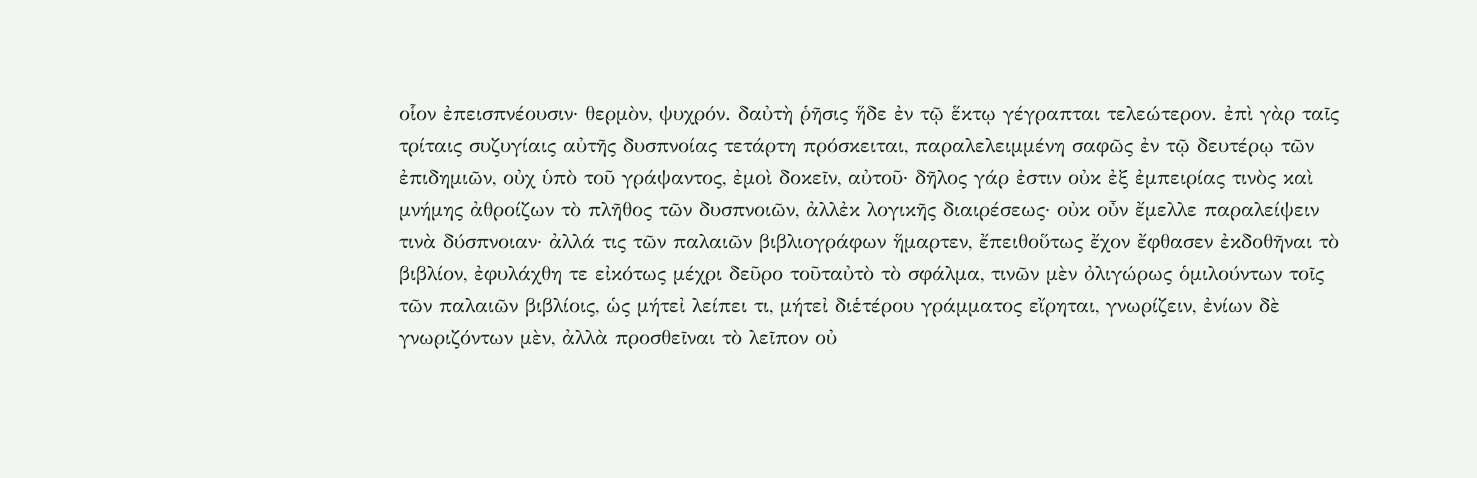οἷον ἐπεισπνέουσιν· θερμὸν, ψυχρόν. δαὐτὴ ῥῆσις ἥδε ἐν τῷ ἕκτῳ γέγραπται τελεώτερον. ἐπὶ γὰρ ταῖς τρίταις συζυγίαις αὐτῆς δυσπνοίας τετάρτη πρόσκειται, παραλελειμμένη σαφῶς ἐν τῷ δευτέρῳ τῶν ἐπιδημιῶν, οὐχ ὑπὸ τοῦ γράψαντος, ἐμοὶ δοκεῖν, αὐτοῦ· δῆλος γάρ ἐστιν οὐκ ἐξ ἐμπειρίας τινὸς καὶ μνήμης ἀθροίζων τὸ πλῆθος τῶν δυσπνοιῶν, ἀλλἐκ λογικῆς διαιρέσεως· οὐκ οὖν ἔμελλε παραλείψειν τινὰ δύσπνοιαν· ἀλλά τις τῶν παλαιῶν βιβλιογράφων ἥμαρτεν, ἔπειθοὕτως ἔχον ἔφθασεν ἐκδοθῆναι τὸ βιβλίον, ἐφυλάχθη τε εἰκότως μέχρι δεῦρο τοῦταὐτὸ τὸ σφάλμα, τινῶν μὲν ὀλιγώρως ὁμιλούντων τοῖς τῶν παλαιῶν βιβλίοις, ὡς μήτεἰ λείπει τι, μήτεἰ διἑτέρου γράμματος εἴρηται, γνωρίζειν, ἐνίων δὲ γνωριζόντων μὲν, ἀλλὰ προσθεῖναι τὸ λεῖπον οὐ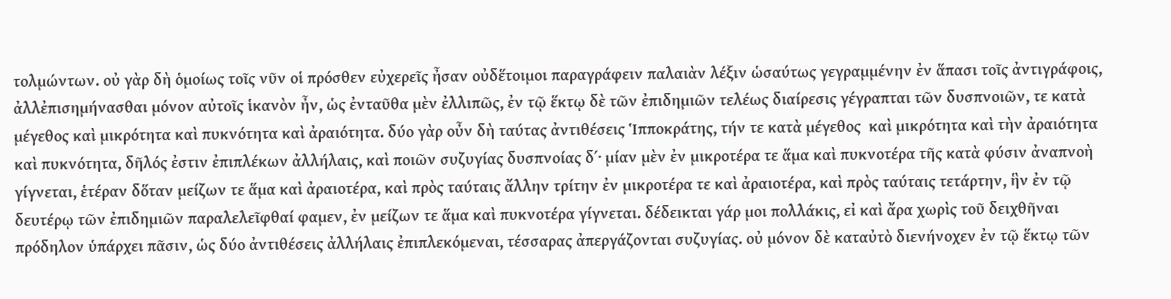τολμώντων. οὐ γὰρ δὴ ὁμοίως τοῖς νῦν οἱ πρόσθεν εὐχερεῖς ἦσαν οὐδἕτοιμοι παραγράφειν παλαιὰν λέξιν ὡσαύτως γεγραμμένην ἐν ἅπασι τοῖς ἀντιγράφοις, ἀλλἐπισημήνασθαι μόνον αὐτοῖς ἱκανὸν ἦν, ὡς ἐνταῦθα μὲν ἐλλιπῶς, ἐν τῷ ἕκτῳ δὲ τῶν ἐπιδημιῶν τελέως διαίρεσις γέγραπται τῶν δυσπνοιῶν, τε κατὰ μέγεθος καὶ μικρότητα καὶ πυκνότητα καὶ ἀραιότητα. δύο γὰρ οὖν δὴ ταύτας ἀντιθέσεις Ἱπποκράτης, τήν τε κατὰ μέγεθος  καὶ μικρότητα καὶ τὴν ἀραιότητα καὶ πυκνότητα, δῆλός ἐστιν ἐπιπλέκων ἀλλήλαις, καὶ ποιῶν συζυγίας δυσπνοίας δ΄· μίαν μὲν ἐν μικροτέρα τε ἅμα καὶ πυκνοτέρα τῆς κατὰ φύσιν ἀναπνοὴ γίγνεται, ἑτέραν δὅταν μείζων τε ἅμα καὶ ἀραιοτέρα, καὶ πρὸς ταύταις ἄλλην τρίτην ἐν μικροτέρα τε καὶ ἀραιοτέρα, καὶ πρὸς ταύταις τετάρτην, ἣν ἐν τῷ δευτέρῳ τῶν ἐπιδημιῶν παραλελεῖφθαί φαμεν, ἐν μείζων τε ἅμα καὶ πυκνοτέρα γίγνεται. δέδεικται γάρ μοι πολλάκις, εἰ καὶ ἄρα χωρὶς τοῦ δειχθῆναι πρόδηλον ὑπάρχει πᾶσιν, ὡς δύο ἀντιθέσεις ἀλλήλαις ἐπιπλεκόμεναι, τέσσαρας ἀπεργάζονται συζυγίας. οὐ μόνον δὲ καταὐτὸ διενήνοχεν ἐν τῷ ἕκτῳ τῶν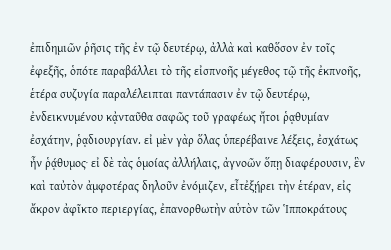ἐπιδημιῶν ῥῆσις τῆς ἐν τῷ δευτέρῳ, ἀλλὰ καὶ καθὅσον ἐν τοῖς ἐφεξῆς, ὁπότε παραβάλλει τὸ τῆς εἰσπνοῆς μέγεθος τῷ τῆς ἐκπνοῆς, ἑτέρα συζυγία παραλέλειπται παντάπασιν ἐν τῷ δευτέρῳ, ἐνδεικνυμένου κᾀνταῦθα σαφῶς τοῦ γραφέως ἤτοι ῥᾳθυμίαν ἐσχάτην, ῥᾳδιουργίαν. εἰ μὲν γὰρ ὅλας ὑπερέβαινε λέξεις, ἐσχάτως ἦν ῥᾴθυμος· εἰ δὲ τὰς ὁμοίας ἀλλήλαις, ἀγνοῶν ὅπῃ διαφέρουσιν, ἓν καὶ ταὐτὸν ἀμφοτέρας δηλοῦν ἐνόμιζεν, εἶτἐξῄρει τὴν ἑτέραν, εἰς ἄκρον ἀφῖκτο περιεργίας, ἐπανορθωτὴν αὑτὸν τῶν Ἱπποκράτους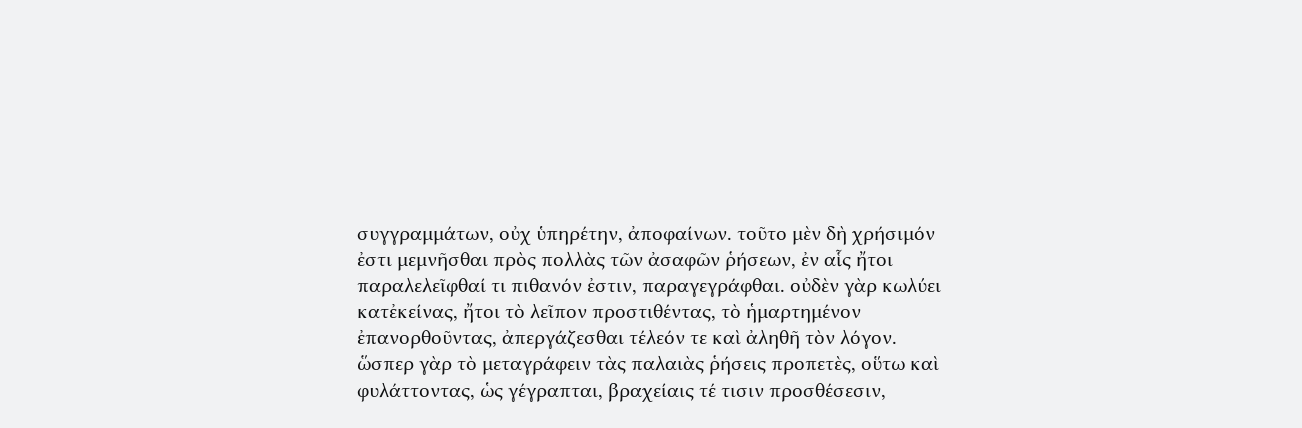συγγραμμάτων, οὐχ ὑπηρέτην, ἀποφαίνων. τοῦτο μὲν δὴ χρήσιμόν ἐστι μεμνῆσθαι πρὸς πολλὰς τῶν ἀσαφῶν ῥήσεων, ἐν αἷς ἤτοι παραλελεῖφθαί τι πιθανόν ἐστιν, παραγεγράφθαι. οὐδὲν γὰρ κωλύει κατἐκείνας, ἤτοι τὸ λεῖπον προστιθέντας, τὸ ἡμαρτημένον ἐπανορθοῦντας, ἀπεργάζεσθαι τέλεόν τε καὶ ἀληθῆ τὸν λόγον. ὥσπερ γὰρ τὸ μεταγράφειν τὰς παλαιὰς ῥήσεις προπετὲς, οὕτω καὶ φυλάττοντας, ὡς γέγραπται, βραχείαις τέ τισιν προσθέσεσιν,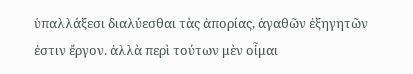ὑπαλλάξεσι διαλύεσθαι τὰς ἀπορίας, ἀγαθῶν ἐξηγητῶν ἐστιν ἔργον. ἀλλὰ περὶ τούτων μὲν οἶμαι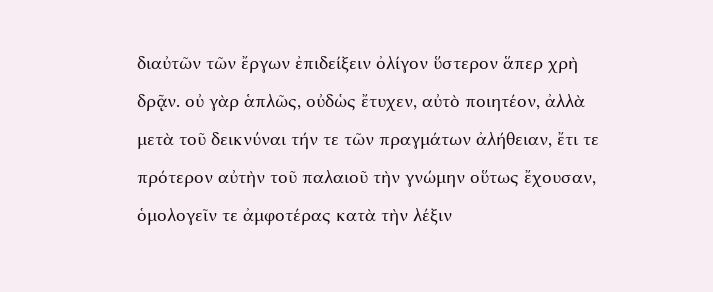διαὐτῶν τῶν ἔργων ἐπιδείξειν ὀλίγον ὕστερον ἅπερ χρὴ δρᾷν. οὐ γὰρ ἁπλῶς, οὐδὡς ἔτυχεν, αὐτὸ ποιητέον, ἀλλὰ μετὰ τοῦ δεικνύναι τήν τε τῶν πραγμάτων ἀλήθειαν, ἔτι τε πρότερον αὐτὴν τοῦ παλαιοῦ τὴν γνώμην οὕτως ἔχουσαν, ὁμολογεῖν τε ἀμφοτέρας κατὰ τὴν λέξιν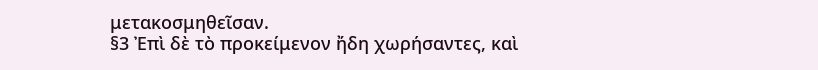μετακοσμηθεῖσαν.
§3 Ἐπὶ δὲ τὸ προκείμενον ἤδη χωρήσαντες, καὶ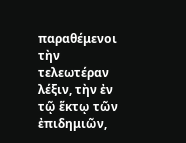παραθέμενοι τὴν τελεωτέραν λέξιν, τὴν ἐν τῷ ἕκτῳ τῶν ἐπιδημιῶν,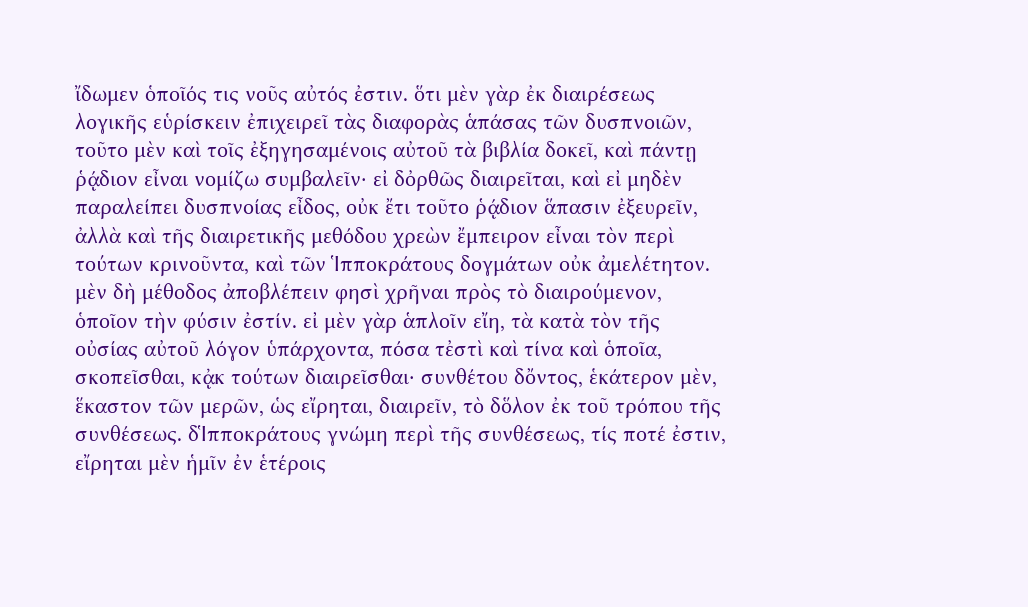ἴδωμεν ὁποῖός τις νοῦς αὐτός ἐστιν. ὅτι μὲν γὰρ ἐκ διαιρέσεως λογικῆς εὑρίσκειν ἐπιχειρεῖ τὰς διαφορὰς ἁπάσας τῶν δυσπνοιῶν, τοῦτο μὲν καὶ τοῖς ἐξηγησαμένοις αὐτοῦ τὰ βιβλία δοκεῖ, καὶ πάντῃ ῥᾴδιον εἶναι νομίζω συμβαλεῖν· εἰ δὀρθῶς διαιρεῖται, καὶ εἰ μηδὲν παραλείπει δυσπνοίας εἶδος, οὐκ ἔτι τοῦτο ῥᾴδιον ἅπασιν ἐξευρεῖν, ἀλλὰ καὶ τῆς διαιρετικῆς μεθόδου χρεὼν ἔμπειρον εἶναι τὸν περὶ τούτων κρινοῦντα, καὶ τῶν Ἱπποκράτους δογμάτων οὐκ ἀμελέτητον. μὲν δὴ μέθοδος ἀποβλέπειν φησὶ χρῆναι πρὸς τὸ διαιρούμενον, ὁποῖον τὴν φύσιν ἐστίν. εἰ μὲν γὰρ ἁπλοῖν εἴη, τὰ κατὰ τὸν τῆς οὐσίας αὐτοῦ λόγον ὑπάρχοντα, πόσα τἐστὶ καὶ τίνα καὶ ὁποῖα, σκοπεῖσθαι, κᾀκ τούτων διαιρεῖσθαι· συνθέτου δὄντος, ἑκάτερον μὲν, ἕκαστον τῶν μερῶν, ὡς εἴρηται, διαιρεῖν, τὸ δὅλον ἐκ τοῦ τρόπου τῆς συνθέσεως. δἹπποκράτους γνώμη περὶ τῆς συνθέσεως, τίς ποτέ ἐστιν, εἴρηται μὲν ἡμῖν ἐν ἑτέροις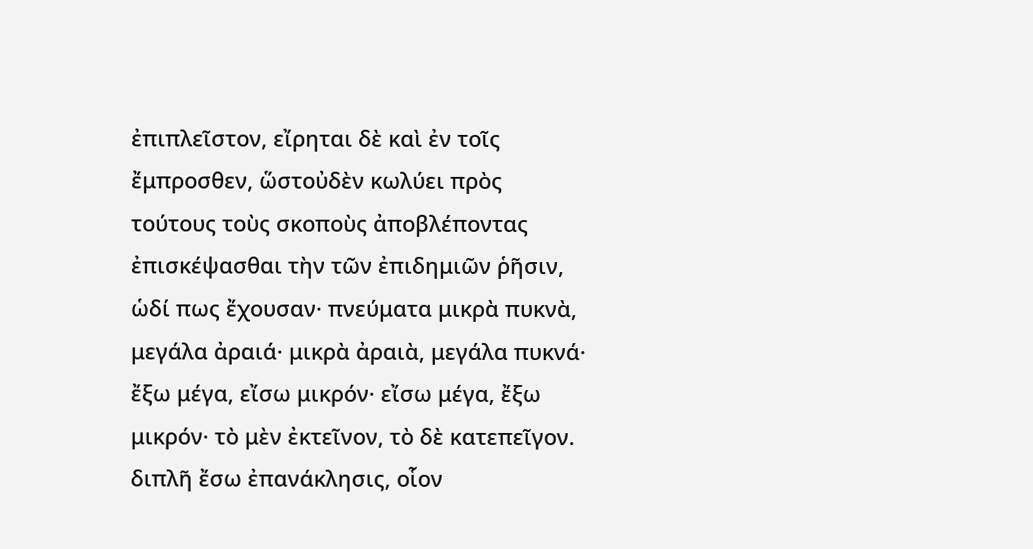ἐπιπλεῖστον, εἴρηται δὲ καὶ ἐν τοῖς ἔμπροσθεν, ὥστοὐδὲν κωλύει πρὸς τούτους τοὺς σκοποὺς ἀποβλέποντας ἐπισκέψασθαι τὴν τῶν ἐπιδημιῶν ῥῆσιν, ὡδί πως ἔχουσαν· πνεύματα μικρὰ πυκνὰ, μεγάλα ἀραιά· μικρὰ ἀραιὰ, μεγάλα πυκνά· ἔξω μέγα, εἴσω μικρόν· εἴσω μέγα, ἔξω μικρόν· τὸ μὲν ἐκτεῖνον, τὸ δὲ κατεπεῖγον. διπλῆ ἔσω ἐπανάκλησις, οἷον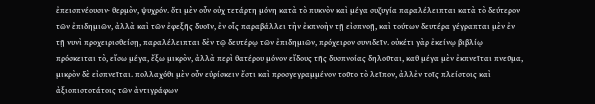ἐπεισπνέουσιν· θερμὸν, ψυχρόν. ὅτι μὲν οὖν οὐχ τετάρτη μόνη κατὰ τὸ πυκνὸν καὶ μέγα συζυγία παραλέλειπται κατὰ τὸ δεύτερον τῶν ἐπιδημιῶν, ἀλλὰ καὶ τῶν ἐφεξῆς δυοῖν, ἐν οἷς παραβάλλει τὴν ἐκπνοὴν τῇ εἰσπνοῇ, καὶ τούτων δευτέρα γέγραπται μὲν ἐν τῇ νυνὶ προχειρισθείσῃ, παραλέλειπται δἐν τῷ δευτέρῳ τῶν ἐπιδημιῶν, πρόχειρον συνιδεῖν. οὐκέτι γὰρ ἐκείνῳ βιβλίῳ πρόσκειται τὸ, εἴσω μέγα, ἔξω μικρὸν, ἀλλὰ περὶ θατέρου μόνον εἴδους τῆς δυσπνοίας δηλοῦται, καθ μέγα μὲν ἐκπνεῖται πνεῦμα, μικρὸν δὲ εἰσπνεῖται. πολλαχόθι μὲν οὖν εὑρίσκειν ἔστι καὶ προσγεγραμμένον τοῦτο τὸ λεῖπον, ἀλλἐν τοῖς πλείστοις καὶ ἀξιοπιστοτάτοις τῶν ἀντιγράφων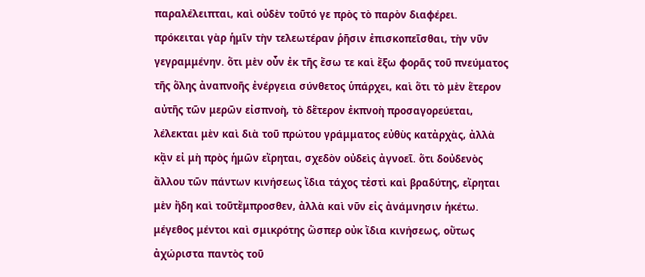παραλέλειπται, καὶ οὐδὲν τοῦτό γε πρὸς τὸ παρὸν διαφέρει. πρόκειται γὰρ ἡμῖν τὴν τελεωτέραν ῥῆσιν ἐπισκοπεῖσθαι, τὴν νῦν γεγραμμένην. ὅτι μὲν οὖν ἐκ τῆς ἔσω τε καὶ ἔξω φορᾶς τοῦ πνεύματος τῆς ὅλης ἀναπνοῆς ἐνέργεια σύνθετος ὑπάρχει, καὶ ὅτι τὸ μὲν ἕτερον αὐτῆς τῶν μερῶν εἰσπνοὴ, τὸ δἕτερον ἐκπνοὴ προσαγορεύεται, λέλεκται μὲν καὶ διὰ τοῦ πρώτου γράμματος εὐθὺς κατἀρχὰς, ἀλλὰ κᾂν εἰ μὴ πρὸς ἡμῶν εἴρηται, σχεδὸν οὐδεὶς ἀγνοεῖ. ὅτι δοὐδενὸς ἄλλου τῶν πάντων κινήσεως ἴδια τάχος τἐστὶ καὶ βραδύτης, εἴρηται μὲν ἤδη καὶ τοῦτἔμπροσθεν, ἀλλὰ καὶ νῦν εἰς ἀνάμνησιν ἡκέτω. μέγεθος μέντοι καὶ σμικρότης ὥσπερ οὐκ ἴδια κινήσεως, οὕτως ἀχώριστα παντὸς τοῦ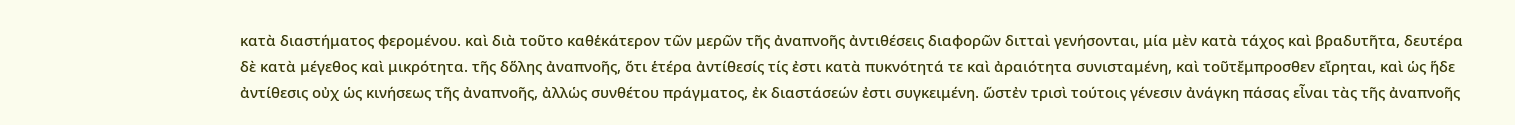κατὰ διαστήματος φερομένου. καὶ διὰ τοῦτο καθἑκάτερον τῶν μερῶν τῆς ἀναπνοῆς ἀντιθέσεις διαφορῶν διτταὶ γενήσονται, μία μὲν κατὰ τάχος καὶ βραδυτῆτα, δευτέρα δὲ κατὰ μέγεθος καὶ μικρότητα. τῆς δὅλης ἀναπνοῆς, ὅτι ἑτέρα ἀντίθεσίς τίς ἐστι κατὰ πυκνότητά τε καὶ ἀραιότητα συνισταμένη, καὶ τοῦτἔμπροσθεν εἴρηται, καὶ ὡς ἥδε ἀντίθεσις οὐχ ὡς κινήσεως τῆς ἀναπνοῆς, ἀλλὡς συνθέτου πράγματος, ἐκ διαστάσεών ἐστι συγκειμένη. ὥστἐν τρισὶ τούτοις γένεσιν ἀνάγκη πάσας εἶναι τὰς τῆς ἀναπνοῆς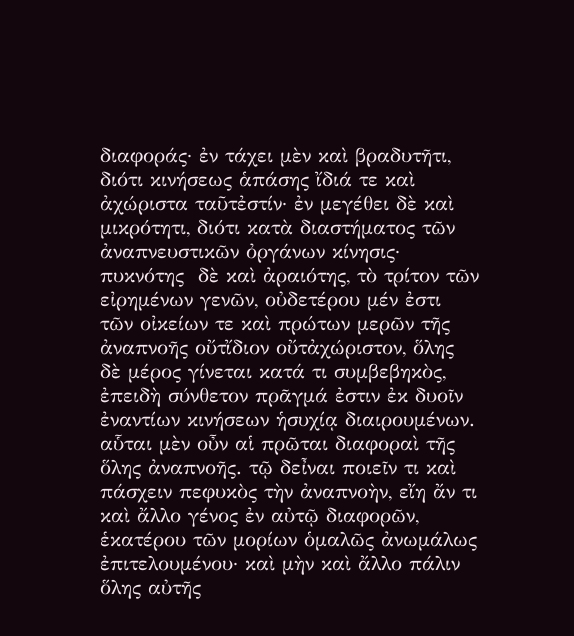διαφοράς· ἐν τάχει μὲν καὶ βραδυτῆτι, διότι κινήσεως ἁπάσης ἴδιά τε καὶ ἀχώριστα ταῦτἐστίν· ἐν μεγέθει δὲ καὶ μικρότητι, διότι κατὰ διαστήματος τῶν ἀναπνευστικῶν ὀργάνων κίνησις· πυκνότης  δὲ καὶ ἀραιότης, τὸ τρίτον τῶν εἰρημένων γενῶν, οὐδετέρου μέν ἐστι τῶν οἰκείων τε καὶ πρώτων μερῶν τῆς ἀναπνοῆς οὔτἴδιον οὔτἀχώριστον, ὅλης δὲ μέρος γίνεται κατά τι συμβεβηκὸς, ἐπειδὴ σύνθετον πρᾶγμά ἐστιν ἐκ δυοῖν ἐναντίων κινήσεων ἡσυχίᾳ διαιρουμένων. αὗται μὲν οὖν αἱ πρῶται διαφοραὶ τῆς ὅλης ἀναπνοῆς. τῷ δεἶναι ποιεῖν τι καὶ πάσχειν πεφυκὸς τὴν ἀναπνοὴν, εἴη ἄν τι καὶ ἄλλο γένος ἐν αὐτῷ διαφορῶν, ἑκατέρου τῶν μορίων ὁμαλῶς ἀνωμάλως ἐπιτελουμένου· καὶ μὴν καὶ ἄλλο πάλιν ὅλης αὐτῆς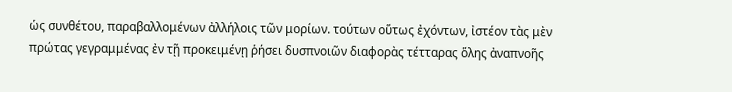ὡς συνθέτου, παραβαλλομένων ἀλλήλοις τῶν μορίων. τούτων οὕτως ἐχόντων, ἰστέον τὰς μὲν πρώτας γεγραμμένας ἐν τῇ προκειμένῃ ῥήσει δυσπνοιῶν διαφορὰς τέτταρας ὅλης ἀναπνοῆς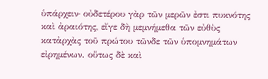ὑπάρχειν· οὐδετέρου γὰρ τῶν μερῶν ἐστι πυκνότης καὶ ἀραιότης, εἴγε δὴ μεμνήμεθα τῶν εὐθὺς κατἀρχὰς τοῦ πρώτου τῶνδε τῶν ὑπομνημάτων εἰρημένων. οὕτως δὲ καὶ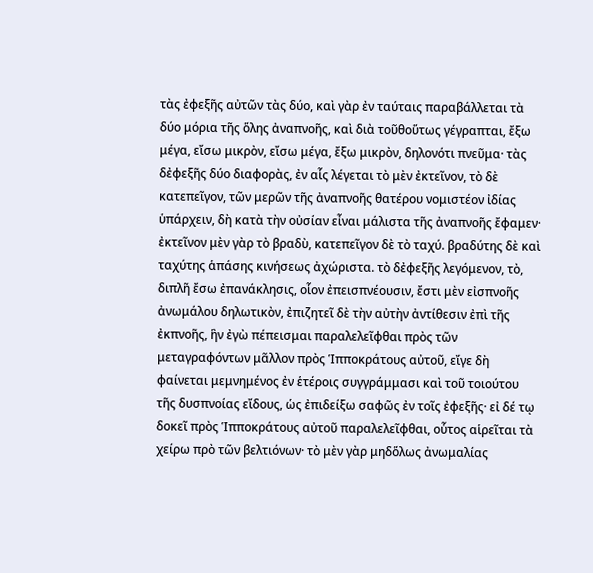τὰς ἐφεξῆς αὐτῶν τὰς δύο, καὶ γὰρ ἐν ταύταις παραβάλλεται τὰ δύο μόρια τῆς ὅλης ἀναπνοῆς, καὶ διὰ τοῦθοὕτως γέγραπται, ἔξω μέγα, εἴσω μικρὸν, εἴσω μέγα, ἔξω μικρὸν, δηλονότι πνεῦμα· τὰς δἐφεξῆς δύο διαφορὰς, ἐν αἷς λέγεται τὸ μὲν ἐκτεῖνον, τὸ δὲ κατεπεῖγον, τῶν μερῶν τῆς ἀναπνοῆς θατέρου νομιστέον ἰδίας ὑπάρχειν, δὴ κατὰ τὴν οὐσίαν εἶναι μάλιστα τῆς ἀναπνοῆς ἔφαμεν· ἐκτεῖνον μὲν γὰρ τὸ βραδὺ, κατεπεῖγον δὲ τὸ ταχύ. βραδύτης δὲ καὶ ταχύτης ἁπάσης κινήσεως ἀχώριστα. τὸ δἐφεξῆς λεγόμενον, τὸ, διπλῆ ἔσω ἐπανάκλησις, οἷον ἐπεισπνέουσιν, ἔστι μὲν εἰσπνοῆς ἀνωμάλου δηλωτικὸν, ἐπιζητεῖ δὲ τὴν αὐτὴν ἀντίθεσιν ἐπὶ τῆς ἐκπνοῆς, ἣν ἐγὼ πέπεισμαι παραλελεῖφθαι πρὸς τῶν μεταγραφόντων μᾶλλον πρὸς Ἱπποκράτους αὐτοῦ, εἴγε δὴ φαίνεται μεμνημένος ἐν ἑτέροις συγγράμμασι καὶ τοῦ τοιούτου τῆς δυσπνοίας εἴδους, ὡς ἐπιδείξω σαφῶς ἐν τοῖς ἐφεξῆς· εἰ δέ τῳ δοκεῖ πρὸς Ἱπποκράτους αὐτοῦ παραλελεῖφθαι, οὗτος αἱρεῖται τὰ χείρω πρὸ τῶν βελτιόνων· τὸ μὲν γὰρ μηδὅλως ἀνωμαλίας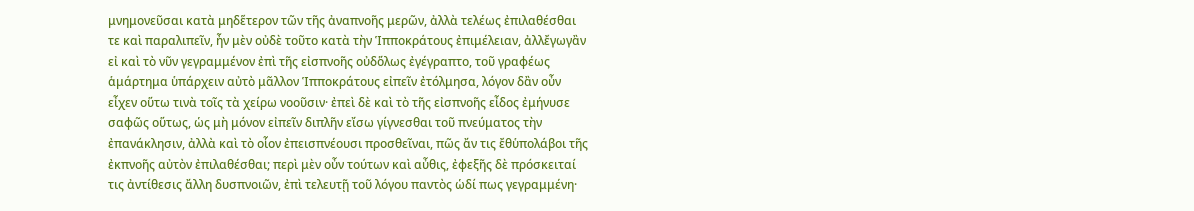μνημονεῦσαι κατὰ μηδἕτερον τῶν τῆς ἀναπνοῆς μερῶν, ἀλλὰ τελέως ἐπιλαθέσθαι τε καὶ παραλιπεῖν, ἦν μὲν οὐδὲ τοῦτο κατὰ τὴν Ἱπποκράτους ἐπιμέλειαν, ἀλλἔγωγἂν εἰ καὶ τὸ νῦν γεγραμμένον ἐπὶ τῆς εἰσπνοῆς οὐδὅλως ἐγέγραπτο, τοῦ γραφέως ἁμάρτημα ὑπάρχειν αὐτὸ μᾶλλον Ἱπποκράτους εἰπεῖν ἐτόλμησα, λόγον δἂν οὖν εἶχεν οὕτω τινὰ τοῖς τὰ χείρω νοοῦσιν· ἐπεὶ δὲ καὶ τὸ τῆς εἰσπνοῆς εἶδος ἐμήνυσε σαφῶς οὕτως, ὡς μὴ μόνον εἰπεῖν διπλῆν εἴσω γίγνεσθαι τοῦ πνεύματος τὴν ἐπανάκλησιν, ἀλλὰ καὶ τὸ οἷον ἐπεισπνέουσι προσθεῖναι, πῶς ἄν τις ἔθὑπολάβοι τῆς ἐκπνοῆς αὐτὸν ἐπιλαθέσθαι; περὶ μὲν οὖν τούτων καὶ αὖθις, ἐφεξῆς δὲ πρόσκειταί τις ἀντίθεσις ἄλλη δυσπνοιῶν, ἐπὶ τελευτῇ τοῦ λόγου παντὸς ὡδί πως γεγραμμένη·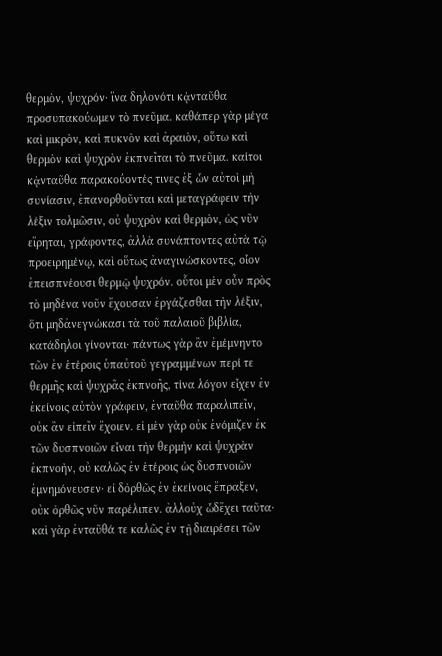θερμὸν, ψυχρόν· ἵνα δηλονότι κᾀνταῦθα προσυπακούωμεν τὸ πνεῦμα. καθάπερ γὰρ μέγα καὶ μικρὸν, καὶ πυκνὸν καὶ ἀραιὸν, οὕτω καὶ θερμὸν καὶ ψυχρὸν ἐκπνεῖται τὸ πνεῦμα. καίτοι κᾀνταῦθα παρακούοντές τινες ἐξ ὧν αὐτοὶ μὴ συνίασιν, ἐπανορθοῦνται καὶ μεταγράφειν τὴν λέξιν τολμῶσιν, οὐ ψυχρὸν καὶ θερμὸν, ὡς νῦν εἴρηται, γράφοντες, ἀλλὰ συνάπτοντες αὐτὰ τῷ προειρημένῳ, καὶ οὕτως ἀναγινώσκοντες, οἷον ἐπεισπνέουσι θερμῷ ψυχρόν. οὗτοι μὲν οὖν πρὸς τὸ μηδένα νοῦν ἔχουσαν ἐργάζεσθαι τὴν λέξιν, ὅτι μηδἀνεγνώκασι τὰ τοῦ παλαιοῦ βιβλία, κατάδηλοι γίνονται· πάντως γὰρ ἂν ἐμέμνηντο τῶν ἐν ἑτέροις ὑπαὐτοῦ γεγραμμένων περί τε θερμῆς καὶ ψυχρᾶς ἐκπνοῆς, τίνα λόγον εἶχεν ἐν ἐκείνοις αὐτὸν γράφειν, ἐνταῦθα παραλιπεῖν, οὐκ ἂν εἰπεῖν ἔχοιεν. εἰ μὲν γὰρ οὐκ ἐνόμιζεν ἐκ τῶν δυσπνοιῶν εἶναι τὴν θερμὴν καὶ ψυχρὰν ἐκπνοὴν, οὐ καλῶς ἐν ἑτέροις ὡς δυσπνοιῶν ἐμνημόνευσεν· εἰ δὀρθῶς ἐν ἐκείνοις ἔπραξεν, οὐκ ὀρθῶς νῦν παρέλιπεν. ἀλλοὐχ ὧδἔχει ταῦτα· καὶ γὰρ ἐνταῦθά τε καλῶς ἐν τῇ διαιρέσει τῶν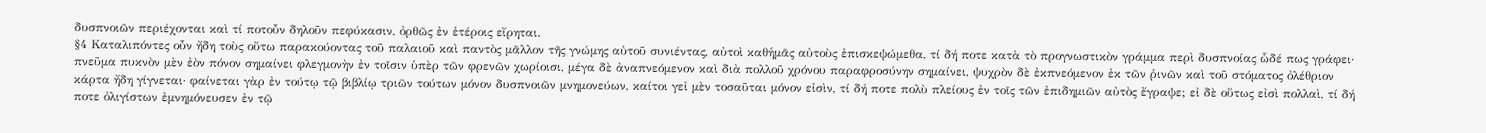δυσπνοιῶν περιέχονται καὶ τί ποτοὖν δηλοῦν πεφύκασιν, ὀρθῶς ἐν ἑτέροις εἴρηται.
§4 Καταλιπόντες οὖν ἤδη τοὺς οὕτω παρακούοντας τοῦ παλαιοῦ καὶ παντὸς μᾶλλον τῆς γνώμης αὐτοῦ συνιέντας, αὐτοὶ καθἡμᾶς αὐτοὺς ἐπισκεψώμεθα, τί δή ποτε κατὰ τὸ προγνωστικὸν γράμμα περὶ δυσπνοίας ὧδέ πως γράφει· πνεῦμα πυκνὸν μὲν ἐὸν πόνον σημαίνει φλεγμονὴν ἐν τοῖσιν ὑπὲρ τῶν φρενῶν χωρίοισι, μέγα δὲ ἀναπνεόμενον καὶ διὰ πολλοῦ χρόνου παραφροσύνην σημαίνει, ψυχρὸν δὲ ἐκπνεόμενον ἐκ τῶν ῥινῶν καὶ τοῦ στόματος ὀλέθριον κάρτα ἤδη γίγνεται· φαίνεται γὰρ ἐν τούτῳ τῷ βιβλίῳ τριῶν τούτων μόνον δυσπνοιῶν μνημονεύων, καίτοι γεἰ μὲν τοσαῦται μόνον εἰσὶν, τί δή ποτε πολὺ πλείους ἐν τοῖς τῶν ἐπιδημιῶν αὐτὸς ἔγραψε; εἰ δὲ οὕτως εἰσὶ πολλαὶ, τί δή ποτε ὀλιγίστων ἐμνημόνευσεν ἐν τῷ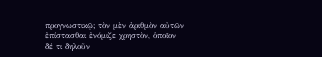προγνωστικῷ; τὸν μὲν ἀριθμὸν αὐτῶν ἐπίστασθαι ἐνόμιζε χρηστὸν, ὁποῖον δέ τι δηλοῦν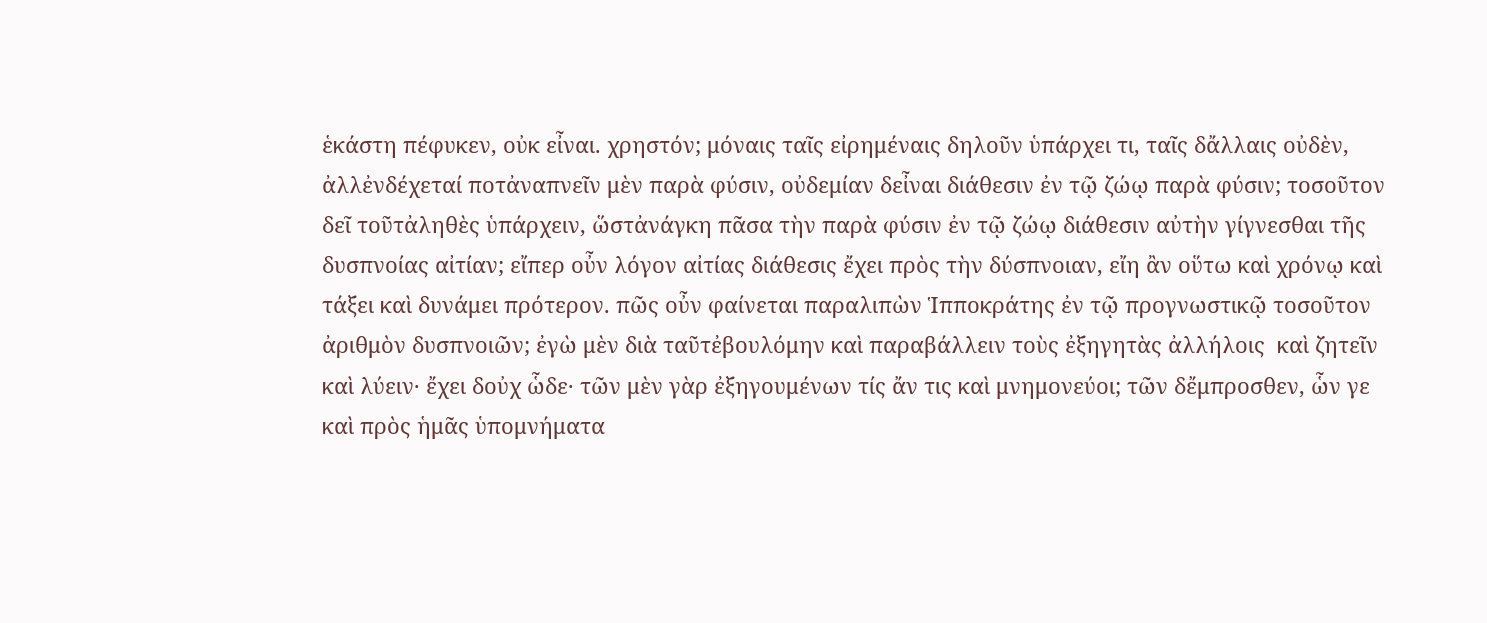ἑκάστη πέφυκεν, οὐκ εἶναι. χρηστόν; μόναις ταῖς εἰρημέναις δηλοῦν ὑπάρχει τι, ταῖς δἄλλαις οὐδὲν, ἀλλἐνδέχεταί ποτἀναπνεῖν μὲν παρὰ φύσιν, οὐδεμίαν δεἶναι διάθεσιν ἐν τῷ ζώῳ παρὰ φύσιν; τοσοῦτον δεῖ τοῦτἀληθὲς ὑπάρχειν, ὥστἀνάγκη πᾶσα τὴν παρὰ φύσιν ἐν τῷ ζώῳ διάθεσιν αὐτὴν γίγνεσθαι τῆς δυσπνοίας αἰτίαν; εἴπερ οὖν λόγον αἰτίας διάθεσις ἔχει πρὸς τὴν δύσπνοιαν, εἴη ἂν οὕτω καὶ χρόνῳ καὶ τάξει καὶ δυνάμει πρότερον. πῶς οὖν φαίνεται παραλιπὼν Ἱπποκράτης ἐν τῷ προγνωστικῷ τοσοῦτον ἀριθμὸν δυσπνοιῶν; ἐγὼ μὲν διὰ ταῦτἐβουλόμην καὶ παραβάλλειν τοὺς ἐξηγητὰς ἀλλήλοις  καὶ ζητεῖν καὶ λύειν· ἔχει δοὐχ ὧδε· τῶν μὲν γὰρ ἐξηγουμένων τίς ἄν τις καὶ μνημονεύοι; τῶν δἔμπροσθεν, ὧν γε καὶ πρὸς ἡμᾶς ὑπομνήματα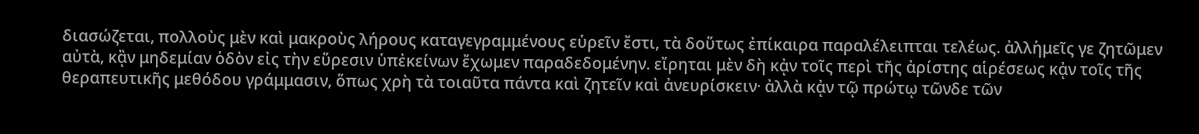διασώζεται, πολλοὺς μὲν καὶ μακροὺς λήρους καταγεγραμμένους εὑρεῖν ἔστι, τὰ δοὕτως ἐπίκαιρα παραλέλειπται τελέως. ἀλλἡμεῖς γε ζητῶμεν αὐτὰ, κᾂν μηδεμίαν ὁδὸν εἰς τὴν εὕρεσιν ὑπἐκείνων ἔχωμεν παραδεδομένην. εἴρηται μὲν δὴ κᾀν τοῖς περὶ τῆς ἀρίστης αἱρέσεως κᾀν τοῖς τῆς θεραπευτικῆς μεθόδου γράμμασιν, ὅπως χρὴ τὰ τοιαῦτα πάντα καὶ ζητεῖν καὶ ἀνευρίσκειν· ἀλλὰ κᾀν τῷ πρώτῳ τῶνδε τῶν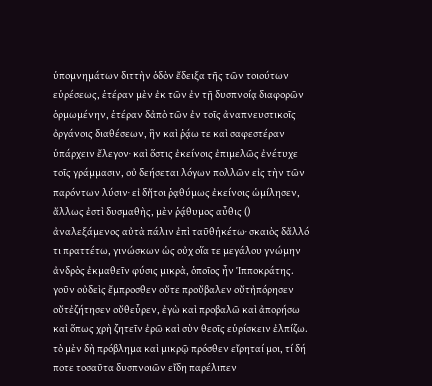ὑπομνημάτων διττὴν ὁδὸν ἔδειξα τῆς τῶν τοιούτων εὑρέσεως, ἑτέραν μὲν ἐκ τῶν ἐν τῇ δυσπνοίᾳ διαφορῶν ὁρμωμένην, ἑτέραν δἀπὸ τῶν ἐν τοῖς ἀναπνευστικοῖς ὀργάνοις διαθέσεων, ἣν καὶ ῥᾴω τε καὶ σαφεστέραν ὑπάρχειν ἔλεγον· καὶ ὅστις ἐκείνοις ἐπιμελῶς ἐνέτυχε τοῖς γράμμασιν, οὐ δεήσεται λόγων πολλῶν εἰς τὴν τῶν παρόντων λύσιν· εἰ δἤτοι ῥᾳθύμως ἐκείνοις ὡμίλησεν, ἄλλως ἐστὶ δυσμαθὴς, μὲν ῥᾴθυμος αὖθις () ἀναλεξάμενος αὐτὰ πάλιν ἐπὶ ταῦθἡκέτω· σκαιὸς δἄλλό τι πραττέτω, γινώσκων ὡς οὐχ οἵα τε μεγάλου γνώμην ἀνδρὸς ἐκμαθεῖν φύσις μικρὰ, ὁποῖος ἦν Ἱπποκράτης. γοῦν οὐδεὶς ἔμπροσθεν οὔτε προὔβαλεν οὔτἠπόρησεν οὔτἐζήτησεν οὔθεὗρεν, ἐγὼ καὶ προβαλῶ καὶ ἀπορήσω καὶ ὅπως χρὴ ζητεῖν ἐρῶ καὶ σὺν θεοῖς εὑρίσκειν ἐλπίζω. τὸ μὲν δὴ πρόβλημα καὶ μικρῷ πρόσθεν εἴρηταί μοι, τί δή ποτε τοσαῦτα δυσπνοιῶν εἴδη παρέλιπεν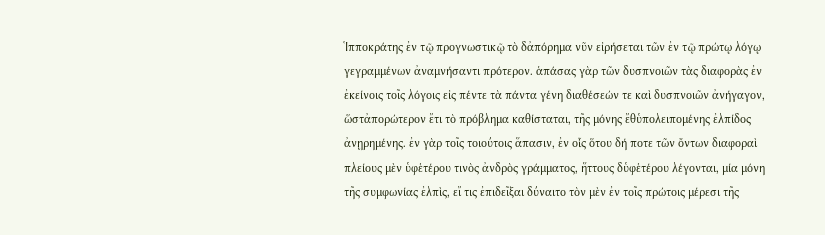Ἱπποκράτης ἐν τῷ προγνωστικῷ τὸ δἀπόρημα νῦν εἰρήσεται τῶν ἐν τῷ πρώτῳ λόγῳ γεγραμμένων ἀναμνήσαντι πρότερον. ἁπάσας γὰρ τῶν δυσπνοιῶν τὰς διαφορὰς ἐν ἐκείνοις τοῖς λόγοις εἰς πέντε τὰ πάντα γένη διαθέσεών τε καὶ δυσπνοιῶν ἀνήγαγον, ὥστἀπορώτερον ἔτι τὸ πρόβλημα καθίσταται, τῆς μόνης ἔθὑπολειπομένης ἐλπίδος ἀνῃρημένης. ἐν γὰρ τοῖς τοιούτοις ἅπασιν, ἐν οἷς ὅτου δή ποτε τῶν ὄντων διαφοραὶ πλείους μὲν ὑφἑτέρου τινὸς ἀνδρὸς γράμματος, ἥττους δὑφἑτέρου λέγονται, μία μόνη τῆς συμφωνίας ἐλπὶς, εἴ τις ἐπιδεῖξαι δύναιτο τὸν μὲν ἐν τοῖς πρώτοις μέρεσι τῆς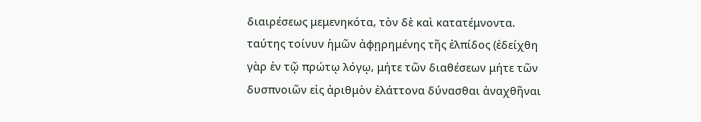διαιρέσεως μεμενηκότα, τὸν δὲ καὶ κατατέμνοντα. ταύτης τοίνυν ἡμῶν ἀφῃρημένης τῆς ἐλπίδος (ἐδείχθη γὰρ ἐν τῷ πρώτῳ λόγῳ, μήτε τῶν διαθέσεων μήτε τῶν δυσπνοιῶν εἰς ἀριθμὸν ἐλάττονα δύνασθαι ἀναχθῆναι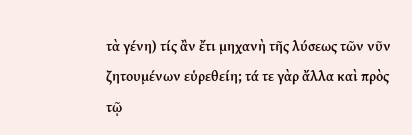τὰ γένη) τίς ἂν ἔτι μηχανὴ τῆς λύσεως τῶν νῦν ζητουμένων εὑρεθείη; τά τε γὰρ ἄλλα καὶ πρὸς τῷ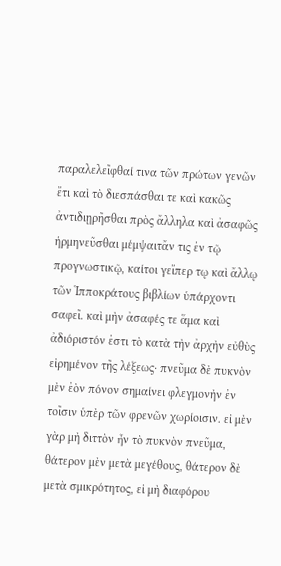παραλελεῖφθαί τινα τῶν πρώτων γενῶν ἔτι καὶ τὸ διεσπάσθαι τε καὶ κακῶς ἀντιδιῃρῆσθαι πρὸς ἄλληλα καὶ ἀσαφῶς ἡρμηνεῦσθαι μέμψαιτἄν τις ἐν τῷ προγνωστικῷ, καίτοι γεἴπερ τῳ καὶ ἄλλῳ τῶν Ἱπποκράτους βιβλίων ὑπάρχοντι σαφεῖ. καὶ μὴν ἀσαφές τε ἅμα καὶ ἀδιόριστόν ἐστι τὸ κατὰ τὴν ἀρχὴν εὐθὺς εἰρημένον τῆς λέξεως· πνεῦμα δὲ πυκνὸν μὲν ἐὸν πόνον σημαίνει φλεγμονὴν ἐν τοῖσιν ὑπὲρ τῶν φρενῶν χωρίοισιν. εἰ μὲν γὰρ μὴ διττὸν ἦν τὸ πυκνὸν πνεῦμα, θάτερον μὲν μετὰ μεγέθους, θάτερον δὲ μετὰ σμικρότητος, εἰ μὴ διαφόρου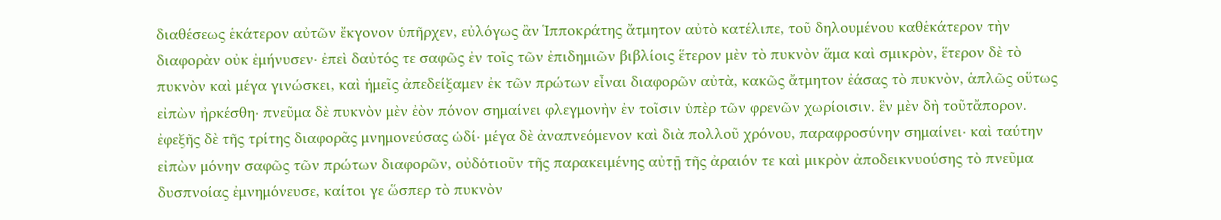διαθέσεως ἑκάτερον αὐτῶν ἔκγονον ὑπῆρχεν, εὐλόγως ἂν Ἱπποκράτης ἄτμητον αὐτὸ κατέλιπε, τοῦ δηλουμένου καθἑκάτερον τὴν διαφορὰν οὐκ ἐμήνυσεν· ἐπεὶ δαὐτός τε σαφῶς ἐν τοῖς τῶν ἐπιδημιῶν βιβλίοις ἕτερον μὲν τὸ πυκνὸν ἅμα καὶ σμικρὸν, ἕτερον δὲ τὸ πυκνὸν καὶ μέγα γινώσκει, καὶ ἡμεῖς ἀπεδείξαμεν ἐκ τῶν πρώτων εἶναι διαφορῶν αὐτὰ, κακῶς ἄτμητον ἐάσας τὸ πυκνὸν, ἁπλῶς οὕτως εἰπὼν ἠρκέσθη· πνεῦμα δὲ πυκνὸν μὲν ἐὸν πόνον σημαίνει φλεγμονὴν ἐν τοῖσιν ὑπὲρ τῶν φρενῶν χωρίοισιν. ἓν μὲν δὴ τοῦτἄπορον. ἐφεξῆς δὲ τῆς τρίτης διαφορᾶς μνημονεύσας ὡδί· μέγα δὲ ἀναπνεόμενον καὶ διὰ πολλοῦ χρόνου, παραφροσύνην σημαίνει· καὶ ταύτην εἰπὼν μόνην σαφῶς τῶν πρώτων διαφορῶν, οὐδὁτιοῦν τῆς παρακειμένης αὐτῇ τῆς ἀραιόν τε καὶ μικρὸν ἀποδεικνυούσης τὸ πνεῦμα δυσπνοίας ἐμνημόνευσε, καίτοι γε ὥσπερ τὸ πυκνὸν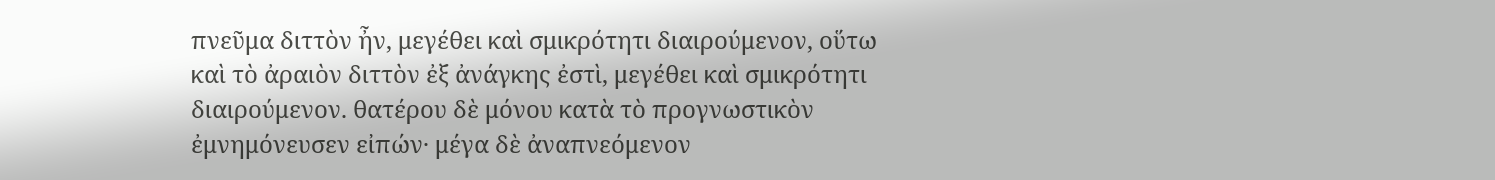πνεῦμα διττὸν ἦν, μεγέθει καὶ σμικρότητι διαιρούμενον, οὕτω καὶ τὸ ἀραιὸν διττὸν ἐξ ἀνάγκης ἐστὶ, μεγέθει καὶ σμικρότητι διαιρούμενον. θατέρου δὲ μόνου κατὰ τὸ προγνωστικὸν ἐμνημόνευσεν εἰπών· μέγα δὲ ἀναπνεόμενον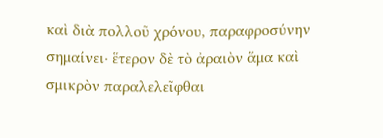καὶ διὰ πολλοῦ χρόνου, παραφροσύνην σημαίνει· ἕτερον δὲ τὸ ἀραιὸν ἅμα καὶ σμικρὸν παραλελεῖφθαι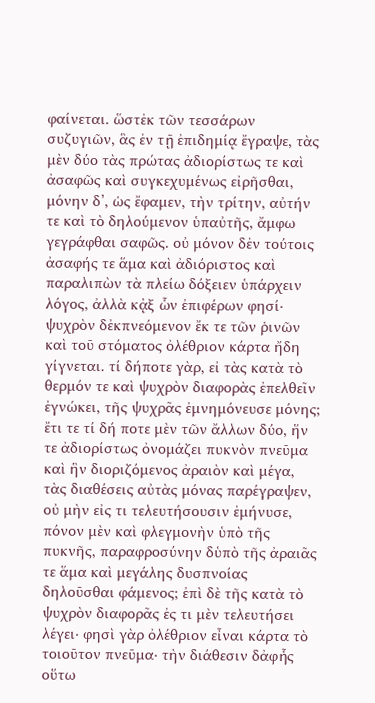φαίνεται. ὥστἐκ τῶν τεσσάρων συζυγιῶν, ἃς ἐν τῇ ἐπιδημίᾳ ἔγραψε, τὰς μὲν δύο τὰς πρώτας ἀδιορίστως τε καὶ ἀσαφῶς καὶ συγκεχυμένως εἰρῆσθαι, μόνην δ’, ὡς ἔφαμεν, τὴν τρίτην, αὐτήν τε καὶ τὸ δηλούμενον ὑπαὐτῆς, ἄμφω γεγράφθαι σαφῶς. οὐ μόνον δἐν τούτοις ἀσαφής τε ἅμα καὶ ἀδιόριστος καὶ παραλιπὼν τὰ πλείω δόξειεν ὑπάρχειν λόγος, ἀλλὰ κᾀξ ὧν ἐπιφέρων φησί· ψυχρὸν δἐκπνεόμενον ἔκ τε τῶν ῥινῶν καὶ τοῦ στόματος ὀλέθριον κάρτα ἤδη γίγνεται. τί δήποτε γὰρ, εἰ τὰς κατὰ τὸ θερμόν τε καὶ ψυχρὸν διαφορὰς ἐπελθεῖν ἐγνώκει, τῆς ψυχρᾶς ἐμνημόνευσε μόνης; ἔτι τε τί δή ποτε μὲν τῶν ἄλλων δύο, ἥν τε ἀδιορίστως ὀνομάζει πυκνὸν πνεῦμα καὶ ἣν διοριζόμενος ἀραιὸν καὶ μέγα, τὰς διαθέσεις αὐτὰς μόνας παρέγραψεν, οὐ μὴν εἰς τι τελευτήσουσιν ἐμήνυσε, πόνον μὲν καὶ φλεγμονὴν ὑπὸ τῆς πυκνῆς, παραφροσύνην δὑπὸ τῆς ἀραιᾶς τε ἅμα καὶ μεγάλης δυσπνοίας δηλοῦσθαι φάμενος; ἐπὶ δὲ τῆς κατὰ τὸ ψυχρὸν διαφορᾶς ἐς τι μὲν τελευτήσει λέγει· φησὶ γὰρ ὀλέθριον εἶναι κάρτα τὸ τοιοῦτον πνεῦμα· τὴν διάθεσιν δἀφἧς οὕτω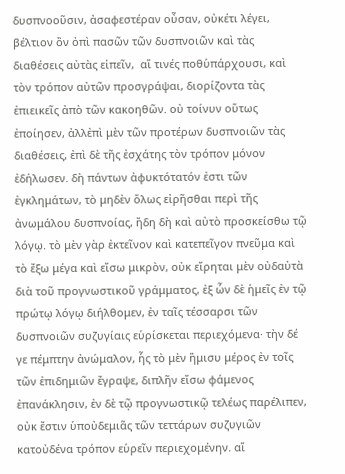δυσπνοοῦσιν, ἀσαφεστέραν οὖσαν, οὐκέτι λέγει, βέλτιον ὂν ὀπὶ πασῶν τῶν δυσπνοιῶν καὶ τὰς διαθέσεις αὐτὰς εἰπεῖν,  αἵ τινές ποθὑπάρχουσι, καὶ τὸν τρόπον αὐτῶν προσγράψαι, διορίζοντα τὰς ἐπιεικεῖς ἀπὸ τῶν κακοηθῶν. οὐ τοίνυν οὕτως ἐποίησεν, ἀλλἐπὶ μὲν τῶν προτέρων δυσπνοιῶν τὰς διαθέσεις, ἐπὶ δὲ τῆς ἐσχάτης τὸν τρόπον μόνον ἐδήλωσεν. δὴ πάντων ἀφυκτότατόν ἐστι τῶν ἐγκλημάτων, τὸ μηδὲν ὅλως εἰρῆσθαι περὶ τῆς ἀνωμάλου δυσπνοίας, ἤδη δὴ καὶ αὐτὸ προσκείσθω τῷ λόγῳ. τὸ μὲν γὰρ ἐκτεῖνον καὶ κατεπεῖγον πνεῦμα καὶ τὸ ἔξω μέγα καὶ εἴσω μικρὸν, οὐκ εἴρηται μὲν οὐδαὐτὰ διὰ τοῦ προγνωστικοῦ γράμματος, ἐξ ὧν δὲ ἡμεῖς ἐν τῷ πρώτῳ λόγῳ διήλθομεν, ἐν ταῖς τέσσαρσι τῶν δυσπνοιῶν συζυγίαις εὑρίσκεται περιεχόμενα· τὴν δέ γε πέμπτην ἀνώμαλον, ἧς τὸ μὲν ἥμισυ μέρος ἐν τοῖς τῶν ἐπιδημιῶν ἔγραψε, διπλῆν εἴσω φάμενος ἐπανάκλησιν, ἐν δὲ τῷ προγνωστικῷ τελέως παρέλιπεν, οὐκ ἔστιν ὑποὐδεμιᾶς τῶν τεττάρων συζυγιῶν κατοὐδένα τρόπον εὑρεῖν περιεχομένην. αἵ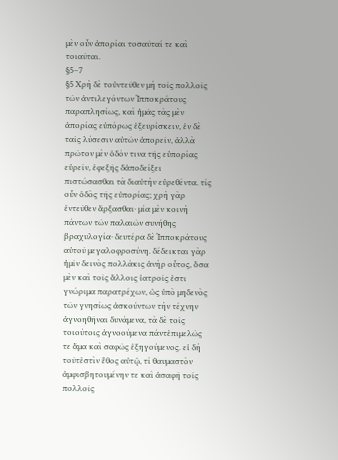μὲν οὖν ἀπορίαι τοσαῦταί τε καὶ τοιαῦται.
§5–7
§5 Χρὴ δὲ τοὐντεῦθεν μὴ τοῖς πολλοῖς τῶν ἀντιλεγόντων Ἱπποκράτους παραπλησίως, καὶ ἡμᾶς τὰς μὲν ἀπορίας εὐπόρως ἐξευρίσκειν, ἐν δὲ ταῖς λύσεσιν αὐτῶν ἀπορεῖν, ἀλλὰ πρῶτον μὲν ὁδόν τινα τῆς εὐπορίας εὑρεῖν, ἐφεξῆς δἀποδείξει πιστώσασθαι τὰ διαὐτὴν εὑρεθέντα. τίς οὖν ὁδὸς τῆς εὐπορίας; χρὴ γὰρ ἐντεῦθεν ἄρξασθαι· μία μὲν κοινὴ πάντων τῶν παλαιῶν συνήθης βραχυλογία· δευτέρα δὲ Ἱπποκράτους αὐτοῦ μεγαλοφροσύνη. δέδεικται γὰρ ἡμῖν δεινὸς πολλάκις ἀνὴρ οὗτος, ὅσα μὲν καὶ τοῖς ἄλλοις ἰατροῖς ἐστι γνώριμα παρατρέχων, ὡς ὑπὸ μηδενὸς τῶν γνησίως ἀσκούντων τὴν τέχνην ἀγνοηθῆναι δυνάμενα, τὰ δὲ τοῖς τοιούτοις ἀγνοούμενα πάντἐπιμελῶς τε ἅμα καὶ σαφῶς ἐξηγούμενος. εἰ δὴ τοῦτἐστὶν ἔθος αὐτῷ, τί θαυμαστὸν ἀμφισβητουμένην τε καὶ ἀσαφῆ τοῖς πολλοῖς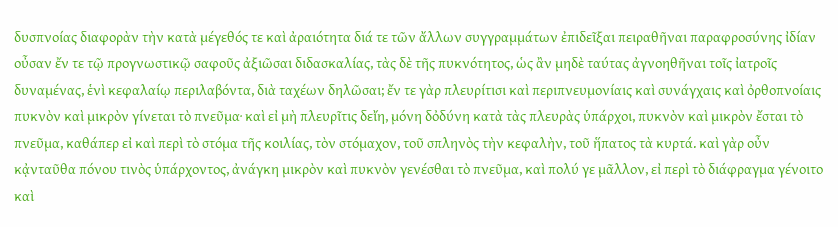δυσπνοίας διαφορὰν τὴν κατὰ μέγεθός τε καὶ ἀραιότητα διά τε τῶν ἄλλων συγγραμμάτων ἐπιδεῖξαι πειραθῆναι παραφροσύνης ἰδίαν οὖσαν ἔν τε τῷ προγνωστικῷ σαφοῦς ἀξιῶσαι διδασκαλίας, τὰς δὲ τῆς πυκνότητος, ὡς ἂν μηδὲ ταύτας ἀγνοηθῆναι τοῖς ἰατροῖς δυναμένας, ἑνὶ κεφαλαίῳ περιλαβόντα, διὰ ταχέων δηλῶσαι; ἔν τε γὰρ πλευρίτισι καὶ περιπνευμονίαις καὶ συνάγχαις καὶ ὀρθοπνοίαις πυκνὸν καὶ μικρὸν γίνεται τὸ πνεῦμα· καὶ εἰ μὴ πλευρῖτις δεἴη, μόνη δὀδύνη κατὰ τὰς πλευρὰς ὑπάρχοι, πυκνὸν καὶ μικρὸν ἔσται τὸ πνεῦμα, καθάπερ εἰ καὶ περὶ τὸ στόμα τῆς κοιλίας, τὸν στόμαχον, τοῦ σπληνὸς τὴν κεφαλὴν, τοῦ ἥπατος τὰ κυρτά. καὶ γὰρ οὖν κᾀνταῦθα πόνου τινὸς ὑπάρχοντος, ἀνάγκη μικρὸν καὶ πυκνὸν γενέσθαι τὸ πνεῦμα, καὶ πολύ γε μᾶλλον, εἰ περὶ τὸ διάφραγμα γένοιτο καὶ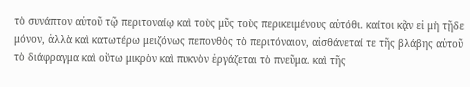τὸ συνάπτον αὐτοῦ τῷ περιτοναίῳ καὶ τοὺς μῦς τοὺς περικειμένους αὐτόθι. καίτοι κᾂν εἰ μὴ τῇδε μόνον, ἀλλὰ καὶ κατωτέρω μειζόνως πεπονθὸς τὸ περιτόναιον, αἰσθάνεταί τε τῆς βλάβης αὐτοῦ τὸ διάφραγμα καὶ οὕτω μικρὸν καὶ πυκνὸν ἐργάζεται τὸ πνεῦμα. καὶ τῆς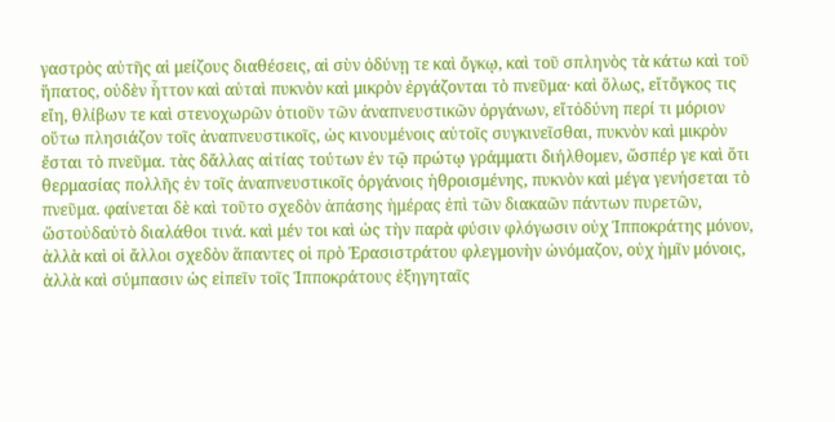γαστρὸς αὐτῆς αἱ μείζους διαθέσεις, αἱ σὺν ὀδύνῃ τε καὶ ὄγκῳ, καὶ τοῦ σπληνὸς τὰ κάτω καὶ τοῦ ἥπατος, οὐδὲν ἧττον καὶ αὐταὶ πυκνὸν καὶ μικρὸν ἐργάζονται τὸ πνεῦμα· καὶ ὅλως, εἴτὄγκος τις εἴη, θλίβων τε καὶ στενοχωρῶν ὁτιοῦν τῶν ἀναπνευστικῶν ὀργάνων, εἴτὀδύνη περί τι μόριον οὕτω πλησιάζον τοῖς ἀναπνευστικοῖς, ὡς κινουμένοις αὐτοῖς συγκινεῖσθαι, πυκνὸν καὶ μικρὸν ἔσται τὸ πνεῦμα. τὰς δἄλλας αἰτίας τούτων ἐν τῷ πρώτῳ γράμματι διήλθομεν, ὥσπέρ γε καὶ ὅτι θερμασίας πολλῆς ἐν τοῖς ἀναπνευστικοῖς ὀργάνοις ἠθροισμένης, πυκνὸν καὶ μέγα γενήσεται τὸ πνεῦμα. φαίνεται δὲ καὶ τοῦτο σχεδὸν ἁπάσης ἡμέρας ἐπὶ τῶν διακαῶν πάντων πυρετῶν, ὥστοὐδαὐτὸ διαλάθοι τινά. καὶ μέν τοι καὶ ὡς τὴν παρὰ φύσιν φλόγωσιν οὐχ Ἱπποκράτης μόνον, ἀλλὰ καὶ οἱ ἄλλοι σχεδὸν ἅπαντες οἱ πρὸ Ἐρασιστράτου φλεγμονὴν ὠνόμαζον, οὐχ ἡμῖν μόνοις, ἀλλὰ καὶ σύμπασιν ὡς εἰπεῖν τοῖς Ἱπποκράτους ἐξηγηταῖς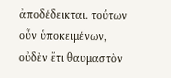ἀποδέδεικται. τούτων οὖν ὑποκειμένων, οὐδὲν ἔτι θαυμαστὸν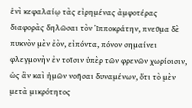ἑνὶ κεφαλαίῳ τὰς εἰρημένας ἀμφοτέρας διαφορὰς δηλῶσαι τὸν Ἱπποκράτην, πνεῦμα δὲ πυκνὸν μὲν ἐὸν, εἰπόντα, πόνον σημαίνει φλεγμονὴν ἐν τοῖσιν ὑπὲρ τῶν φρενῶν χωρίοισιν, ὡς ἂν καὶ ἡμῶν νοῆσαι δυναμένων, ὅτι τὸ μὲν μετὰ μικρότητος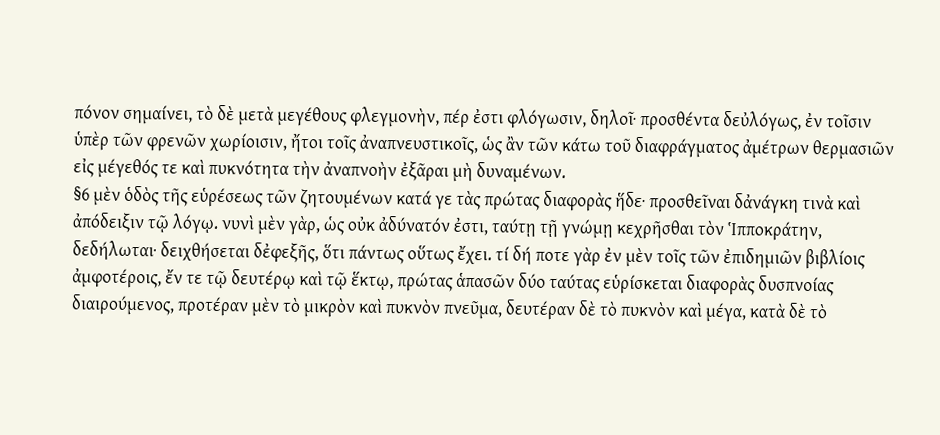πόνον σημαίνει, τὸ δὲ μετὰ μεγέθους φλεγμονὴν, πέρ ἐστι φλόγωσιν, δηλοῖ· προσθέντα δεὐλόγως, ἐν τοῖσιν ὑπὲρ τῶν φρενῶν χωρίοισιν, ἤτοι τοῖς ἀναπνευστικοῖς, ὡς ἂν τῶν κάτω τοῦ διαφράγματος ἀμέτρων θερμασιῶν εἰς μέγεθός τε καὶ πυκνότητα τὴν ἀναπνοὴν ἐξᾶραι μὴ δυναμένων.
§6 μὲν ὁδὸς τῆς εὑρέσεως τῶν ζητουμένων κατά γε τὰς πρώτας διαφορὰς ἥδε· προσθεῖναι δἀνάγκη τινὰ καὶ ἀπόδειξιν τῷ λόγῳ. νυνὶ μὲν γὰρ, ὡς οὐκ ἀδύνατόν ἐστι, ταύτῃ τῇ γνώμῃ κεχρῆσθαι τὸν Ἱπποκράτην, δεδήλωται· δειχθήσεται δἐφεξῆς, ὅτι πάντως οὕτως ἔχει. τί δή ποτε γὰρ ἐν μὲν τοῖς τῶν ἐπιδημιῶν βιβλίοις ἀμφοτέροις, ἔν τε τῷ δευτέρῳ καὶ τῷ ἕκτῳ, πρώτας ἁπασῶν δύο ταύτας εὑρίσκεται διαφορὰς δυσπνοίας διαιρούμενος, προτέραν μὲν τὸ μικρὸν καὶ πυκνὸν πνεῦμα, δευτέραν δὲ τὸ πυκνὸν καὶ μέγα, κατὰ δὲ τὸ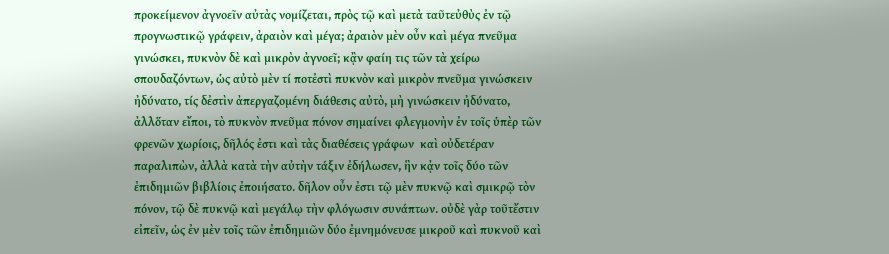προκείμενον ἀγνοεῖν αὐτὰς νομίζεται, πρὸς τῷ καὶ μετὰ ταῦτεὐθὺς ἐν τῷ προγνωστικῷ γράφειν, ἀραιὸν καὶ μέγα; ἀραιὸν μὲν οὖν καὶ μέγα πνεῦμα γινώσκει, πυκνὸν δὲ καὶ μικρὸν ἀγνοεῖ; κᾂν φαίη τις τῶν τὰ χείρω σπουδαζόντων, ὡς αὐτὸ μὲν τί ποτἐστὶ πυκνὸν καὶ μικρὸν πνεῦμα γινώσκειν ἠδύνατο, τίς δἐστὶν ἀπεργαζομένη διάθεσις αὐτὸ, μὴ γινώσκειν ἠδύνατο, ἀλλὅταν εἴποι, τὸ πυκνὸν πνεῦμα πόνον σημαίνει φλεγμονὴν ἐν τοῖς ὑπὲρ τῶν φρενῶν χωρίοις, δῆλός ἐστι καὶ τὰς διαθέσεις γράφων  καὶ οὐδετέραν παραλιπὼν, ἀλλὰ κατὰ τὴν αὐτὴν τάξιν ἐδήλωσεν, ἣν κᾀν τοῖς δύο τῶν ἐπιδημιῶν βιβλίοις ἐποιήσατο. δῆλον οὖν ἐστι τῷ μὲν πυκνῷ καὶ σμικρῷ τὸν πόνον, τῷ δὲ πυκνῷ καὶ μεγάλῳ τὴν φλόγωσιν συνάπτων. οὐδὲ γὰρ τοῦτἔστιν εἰπεῖν, ὡς ἐν μὲν τοῖς τῶν ἐπιδημιῶν δύο ἐμνημόνευσε μικροῦ καὶ πυκνοῦ καὶ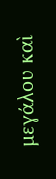μεγάλου καὶ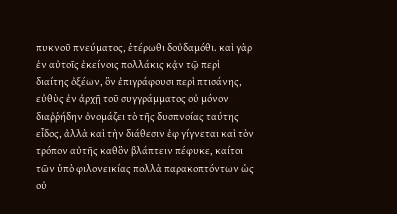πυκνοῦ πνεύματος, ἑτέρωθι δοὐδαμόθι. καὶ γὰρ ἐν αὐτοῖς ἐκείνοις πολλάκις κᾀν τῷ περὶ διαίτης ὀξέων, ὃν ἐπιγράφουσι περὶ πτισάνης, εὐθὺς ἐν ἀρχῇ τοῦ συγγράμματος οὐ μόνον διαῤῥήδην ὀνομάζει τὸ τῆς δυσπνοίας ταύτης εἶδος, ἀλλὰ καὶ τὴν διάθεσιν ἐφ γίγνεται καὶ τὸν τρόπον αὐτῆς καθὃν βλάπτειν πέφυκε, καίτοι τῶν ὑπὸ φιλονεικίας πολλὰ παρακοπτόντων ὡς οὐ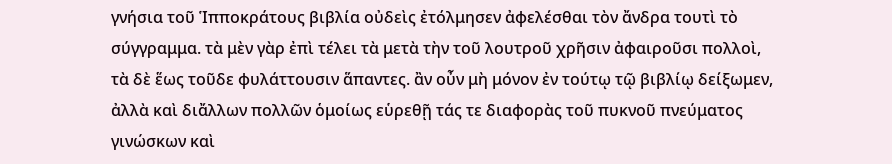γνήσια τοῦ Ἱπποκράτους βιβλία οὐδεὶς ἐτόλμησεν ἀφελέσθαι τὸν ἄνδρα τουτὶ τὸ σύγγραμμα. τὰ μὲν γὰρ ἐπὶ τέλει τὰ μετὰ τὴν τοῦ λουτροῦ χρῆσιν ἀφαιροῦσι πολλοὶ, τὰ δὲ ἕως τοῦδε φυλάττουσιν ἅπαντες. ἂν οὖν μὴ μόνον ἐν τούτῳ τῷ βιβλίῳ δείξωμεν, ἀλλὰ καὶ διἄλλων πολλῶν ὁμοίως εὑρεθῇ τάς τε διαφορὰς τοῦ πυκνοῦ πνεύματος γινώσκων καὶ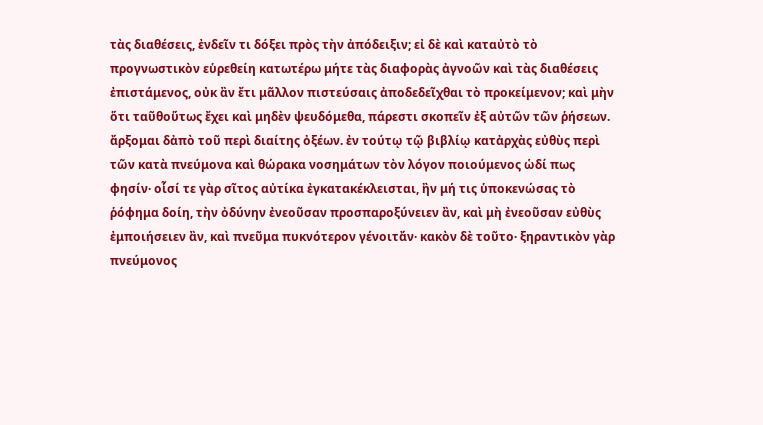τὰς διαθέσεις, ἐνδεῖν τι δόξει πρὸς τὴν ἀπόδειξιν; εἰ δὲ καὶ καταὐτὸ τὸ προγνωστικὸν εὑρεθείη κατωτέρω μήτε τὰς διαφορὰς ἀγνοῶν καὶ τὰς διαθέσεις ἐπιστάμενος, οὐκ ἂν ἔτι μᾶλλον πιστεύσαις ἀποδεδεῖχθαι τὸ προκείμενον; καὶ μὴν ὅτι ταῦθοὕτως ἔχει καὶ μηδὲν ψευδόμεθα, πάρεστι σκοπεῖν ἐξ αὐτῶν τῶν ῥήσεων. ἄρξομαι δἀπὸ τοῦ περὶ διαίτης ὀξέων. ἐν τούτῳ τῷ βιβλίῳ κατἀρχὰς εὐθὺς περὶ τῶν κατὰ πνεύμονα καὶ θώρακα νοσημάτων τὸν λόγον ποιούμενος ὡδί πως φησίν· οἷσί τε γὰρ σῖτος αὐτίκα ἐγκατακέκλεισται, ἢν μή τις ὑποκενώσας τὸ ῥόφημα δοίη, τὴν ὀδύνην ἐνεοῦσαν προσπαροξύνειεν ἂν, καὶ μὴ ἐνεοῦσαν εὐθὺς ἐμποιήσειεν ἂν, καὶ πνεῦμα πυκνότερον γένοιτἄν· κακὸν δὲ τοῦτο· ξηραντικὸν γὰρ πνεύμονος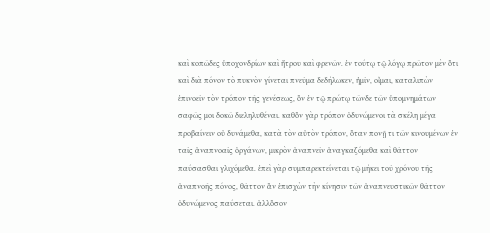καὶ κοπῶδες ὑποχονδρίων καὶ ἤτρου καὶ φρενῶν. ἐν τούτῳ τῷ λόγῳ πρῶτον μὲν ὅτι καὶ διὰ πόνον τὸ πυκνὸν γίνεται πνεῦμα δεδήλωκεν, ἡμῖν, οἶμαι, καταλιπὼν ἐπινοεῖν τὸν τρόπον τῆς γενέσεως, ὃν ἐν τῷ πρώτῳ τῶνδε τῶν ὑπομνημάτων σαφῶς μοι δοκῶ διεληλυθέναι. καθὃν γὰρ τρόπον ὀδυνώμενοι τὰ σκέλη μέγα προβαίνειν οὐ δυνάμεθα, κατὰ τὸν αὐτὸν τρόπον, ὅταν πονῇ τι τῶν κινουμένων ἐν ταῖς ἀναπνοαῖς ὀργάνων, μικρὸν ἀναπνεῖν ἀναγκαζόμεθα καὶ θᾶττον παύσασθαι γλιχόμεθα. ἐπεὶ γὰρ συμπαρεκτείνεται τῷ μήκει τοῦ χρόνου τῆς ἀναπνοῆς πόνος, θᾶττον ἂν ἐπισχὼν τὴν κίνησιν τῶν ἀναπνευστικῶν θᾶττον ὀδυνώμενος παύσεται. ἀλλὅσον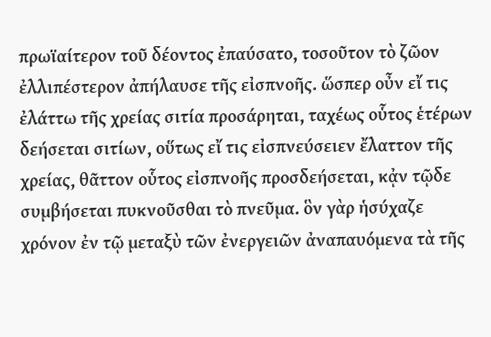πρωϊαίτερον τοῦ δέοντος ἐπαύσατο, τοσοῦτον τὸ ζῶον ἐλλιπέστερον ἀπήλαυσε τῆς εἰσπνοῆς. ὥσπερ οὖν εἴ τις ἐλάττω τῆς χρείας σιτία προσάρηται, ταχέως οὗτος ἑτέρων δεήσεται σιτίων, οὕτως εἴ τις εἰσπνεύσειεν ἔλαττον τῆς χρείας, θᾶττον οὗτος εἰσπνοῆς προσδεήσεται, κᾀν τῷδε συμβήσεται πυκνοῦσθαι τὸ πνεῦμα. ὃν γὰρ ἡσύχαζε χρόνον ἐν τῷ μεταξὺ τῶν ἐνεργειῶν ἀναπαυόμενα τὰ τῆς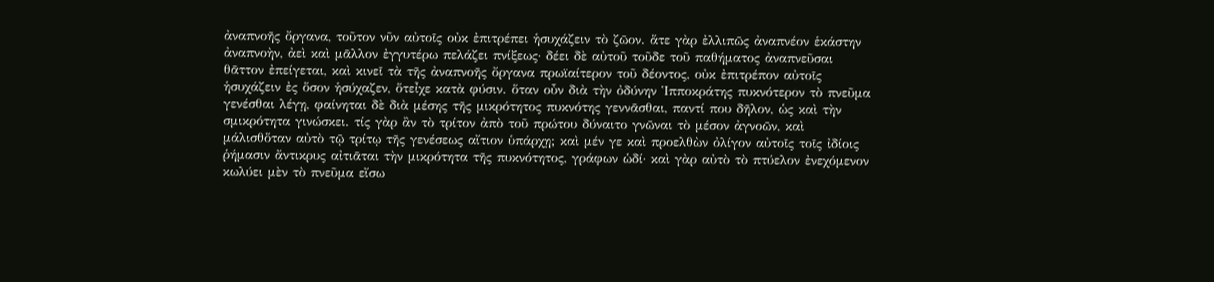ἀναπνοῆς ὄργανα, τοῦτον νῦν αὐτοῖς οὐκ ἐπιτρέπει ἡσυχάζειν τὸ ζῶον. ἅτε γὰρ ἐλλιπῶς ἀναπνέον ἑκάστην ἀναπνοὴν, ἀεὶ καὶ μᾶλλον ἐγγυτέρω πελάζει πνίξεως· δέει δὲ αὐτοῦ τοῦδε τοῦ παθήματος ἀναπνεῦσαι θᾶττον ἐπείγεται, καὶ κινεῖ τὰ τῆς ἀναπνοῆς ὄργανα πρωϊαίτερον τοῦ δέοντος, οὐκ ἐπιτρέπον αὐτοῖς ἡσυχάζειν ἐς ὅσον ἡσύχαζεν, ὅτεἶχε κατὰ φύσιν. ὅταν οὖν διὰ τὴν ὀδύνην Ἱπποκράτης πυκνότερον τὸ πνεῦμα γενέσθαι λέγῃ, φαίνηται δὲ διὰ μέσης τῆς μικρότητος πυκνότης γεννᾶσθαι, παντί που δῆλον, ὡς καὶ τὴν σμικρότητα γινώσκει. τίς γὰρ ἂν τὸ τρίτον ἀπὸ τοῦ πρώτου δύναιτο γνῶναι τὸ μέσον ἀγνοῶν, καὶ μάλισθὅταν αὐτὸ τῷ τρίτῳ τῆς γενέσεως αἴτιον ὑπάρχῃ; καὶ μέν γε καὶ προελθὼν ὀλίγον αὐτοῖς τοῖς ἰδίοις ῥήμασιν ἄντικρυς αἰτιᾶται τὴν μικρότητα τῆς πυκνότητος, γράφων ὡδί· καὶ γὰρ αὐτὸ τὸ πτύελον ἐνεχόμενον κωλύει μὲν τὸ πνεῦμα εἴσω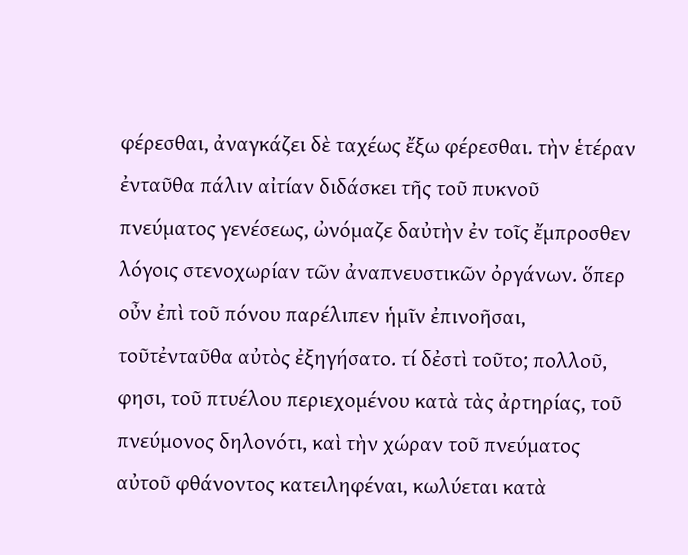φέρεσθαι, ἀναγκάζει δὲ ταχέως ἔξω φέρεσθαι. τὴν ἑτέραν ἐνταῦθα πάλιν αἰτίαν διδάσκει τῆς τοῦ πυκνοῦ πνεύματος γενέσεως, ὠνόμαζε δαὐτὴν ἐν τοῖς ἔμπροσθεν λόγοις στενοχωρίαν τῶν ἀναπνευστικῶν ὀργάνων. ὅπερ οὖν ἐπὶ τοῦ πόνου παρέλιπεν ἡμῖν ἐπινοῆσαι, τοῦτἐνταῦθα αὐτὸς ἐξηγήσατο. τί δἐστὶ τοῦτο; πολλοῦ, φησι, τοῦ πτυέλου περιεχομένου κατὰ τὰς ἀρτηρίας, τοῦ πνεύμονος δηλονότι, καὶ τὴν χώραν τοῦ πνεύματος αὐτοῦ φθάνοντος κατειληφέναι, κωλύεται κατὰ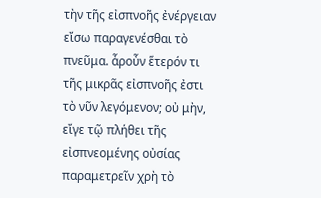τὴν τῆς εἰσπνοῆς ἐνέργειαν εἴσω παραγενέσθαι τὸ πνεῦμα. ἆροὖν ἕτερόν τι τῆς μικρᾶς εἰσπνοῆς ἐστι τὸ νῦν λεγόμενον; οὐ μὴν, εἴγε τῷ πλήθει τῆς εἰσπνεομένης οὐσίας παραμετρεῖν χρὴ τὸ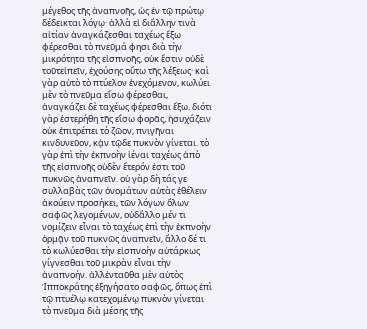μέγεθος τῆς ἀναπνοῆς, ὡς ἐν τῷ πρώτῳ δέδεικται λόγῳ· ἀλλὰ εἰ διἄλλην τινὰ αἰτίαν ἀναγκάζεσθαι ταχέως ἔξω φέρεσθαι τὸ πνεῦμά φησι διὰ τὴν μικρότητα τῆς εἰσπνοῆς, οὐκ ἔστιν οὐδὲ τοῦτεἰπεῖν, ἐχούσης οὕτω τῆς λέξεως· καὶ γὰρ αὐτὸ τὸ πτύελον ἐνεχόμενον, κωλύει μὲν τὸ πνεῦμα εἴσω φέρεσθαι, ἀναγκάζει δὲ ταχέως φέρεσθαι ἔξω. διότι γὰρ ἐστερήθη τῆς εἴσω φορᾶς, ἡσυχάζειν οὐκ ἐπιτρέπει τὸ ζῶον, πνιγῆναι κινδυνεῦον, κᾀν τῷδε πυκνὸν γίνεται. τὸ γὰρ ἐπὶ τὴν ἐκπνοὴν ἰέναι ταχέως ἀπὸ τῆς εἰσπνοῆς οὐδὲν ἕτερόν ἐστι τοῦ πυκνῶς ἀναπνεῖν. οὐ γὰρ δὴ τάς γε συλλαβὰς τῶν ὀνομάτων αὐτὰς ἐθέλειν ἀκούειν προσήκει, τῶν λόγων ὅλων σαφῶς λεγομένων, οὐδἄλλο μέν τι νομίζειν εἶναι τὸ ταχέως ἐπὶ τὴν ἐκπνοὴν ὁρμᾷν τοῦ πυκνῶς ἀναπνεῖν, ἄλλο δέ τι τὸ κωλύεσθαι τὴν εἰσπνοὴν αὐτάρκως γίγνεσθαι τοῦ μικρὰν εἶναι τὴν ἀναπνοήν. ἀλλἐνταῦθα μὲν αὐτὸς Ἱπποκράτης ἐξηγήσατο σαφῶς, ὅπως ἐπὶ τῷ πτυέλῳ κατεχομένῳ πυκνὸν γίνεται τὸ πνεῦμα διὰ μέσης τῆς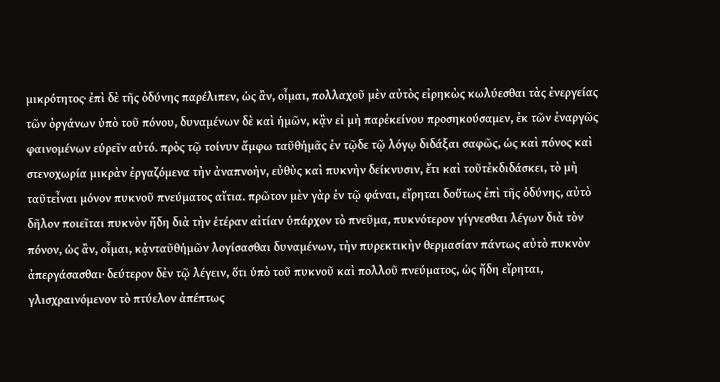μικρότητος· ἐπὶ δὲ τῆς ὀδύνης παρέλιπεν, ὡς ἂν, οἶμαι, πολλαχοῦ μὲν αὐτὸς εἰρηκὼς κωλύεσθαι τὰς ἐνεργείας  τῶν ὀργάνων ὑπὸ τοῦ πόνου, δυναμένων δὲ καὶ ἡμῶν, κᾂν εἰ μὴ παρἐκείνου προσηκούσαμεν, ἐκ τῶν ἐναργῶς φαινομένων εὑρεῖν αὐτό. πρὸς τῷ τοίνυν ἄμφω ταῦθἡμᾶς ἐν τῷδε τῷ λόγῳ διδάξαι σαφῶς, ὡς καὶ πόνος καὶ στενοχωρία μικρὰν ἐργαζόμενα τὴν ἀναπνοὴν, εὐθὺς καὶ πυκνὴν δείκνυσιν, ἔτι καὶ τοῦτἐκδιδάσκει, τὸ μὴ ταῦτεἶναι μόνον πυκνοῦ πνεύματος αἴτια. πρῶτον μὲν γὰρ ἐν τῷ φάναι, εἴρηται δοὕτως ἐπὶ τῆς ὀδύνης, αὐτὸ δῆλον ποιεῖται πυκνὸν ἤδη διὰ τὴν ἑτέραν αἰτίαν ὑπάρχον τὸ πνεῦμα, πυκνότερον γίγνεσθαι λέγων διὰ τὸν πόνον, ὡς ἂν, οἶμαι, κᾀνταῦθἡμῶν λογίσασθαι δυναμένων, τὴν πυρεκτικὴν θερμασίαν πάντως αὐτὸ πυκνὸν ἀπεργάσασθαι· δεύτερον δἐν τῷ λέγειν, ὅτι ὑπὸ τοῦ πυκνοῦ καὶ πολλοῦ πνεύματος, ὡς ἤδη εἴρηται, γλισχραινόμενον τὸ πτύελον ἀπέπτως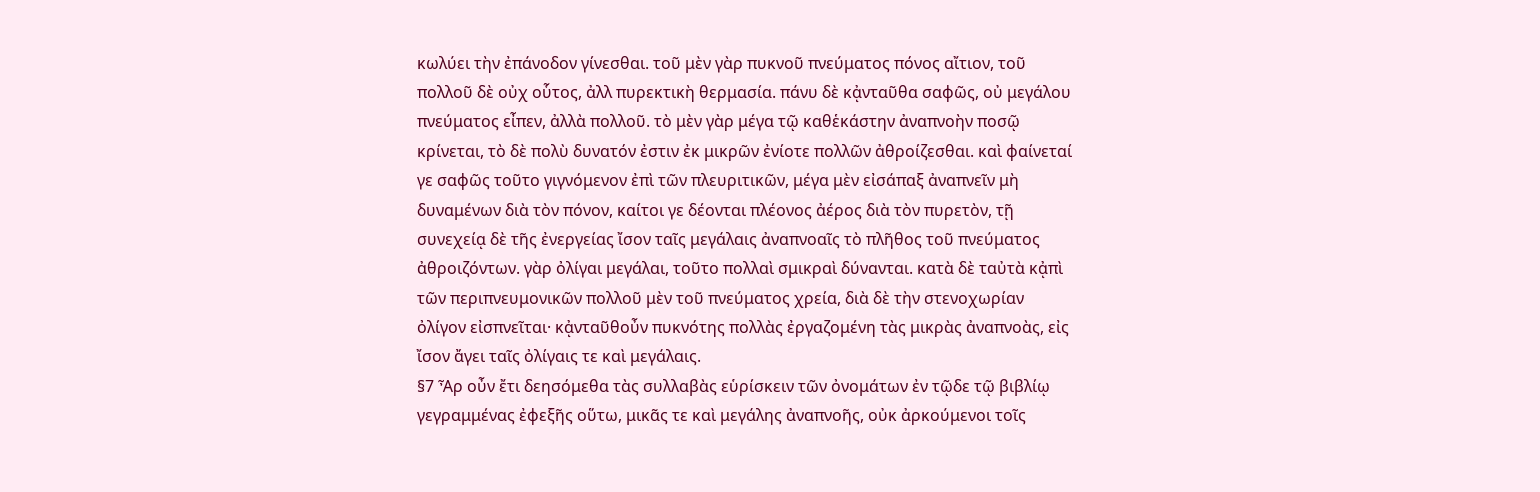κωλύει τὴν ἐπάνοδον γίνεσθαι. τοῦ μὲν γὰρ πυκνοῦ πνεύματος πόνος αἴτιον, τοῦ πολλοῦ δὲ οὐχ οὗτος, ἀλλ πυρεκτικὴ θερμασία. πάνυ δὲ κᾀνταῦθα σαφῶς, οὐ μεγάλου πνεύματος εἶπεν, ἀλλὰ πολλοῦ. τὸ μὲν γὰρ μέγα τῷ καθἑκάστην ἀναπνοὴν ποσῷ κρίνεται, τὸ δὲ πολὺ δυνατόν ἐστιν ἐκ μικρῶν ἐνίοτε πολλῶν ἀθροίζεσθαι. καὶ φαίνεταί γε σαφῶς τοῦτο γιγνόμενον ἐπὶ τῶν πλευριτικῶν, μέγα μὲν εἰσάπαξ ἀναπνεῖν μὴ δυναμένων διὰ τὸν πόνον, καίτοι γε δέονται πλέονος ἀέρος διὰ τὸν πυρετὸν, τῇ συνεχείᾳ δὲ τῆς ἐνεργείας ἴσον ταῖς μεγάλαις ἀναπνοαῖς τὸ πλῆθος τοῦ πνεύματος ἀθροιζόντων. γὰρ ὀλίγαι μεγάλαι, τοῦτο πολλαὶ σμικραὶ δύνανται. κατὰ δὲ ταὐτὰ κᾀπὶ τῶν περιπνευμονικῶν πολλοῦ μὲν τοῦ πνεύματος χρεία, διὰ δὲ τὴν στενοχωρίαν ὀλίγον εἰσπνεῖται· κᾀνταῦθοὖν πυκνότης πολλὰς ἐργαζομένη τὰς μικρὰς ἀναπνοὰς, εἰς ἴσον ἄγει ταῖς ὀλίγαις τε καὶ μεγάλαις.
§7 Ἆρ οὖν ἔτι δεησόμεθα τὰς συλλαβὰς εὑρίσκειν τῶν ὀνομάτων ἐν τῷδε τῷ βιβλίῳ γεγραμμένας ἐφεξῆς οὕτω, μικᾶς τε καὶ μεγάλης ἀναπνοῆς, οὐκ ἀρκούμενοι τοῖς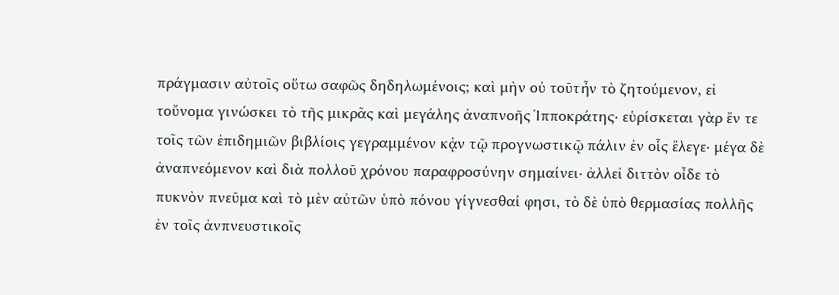πράγμασιν αὐτοῖς οὕτω σαφῶς δηδηλωμένοις; καὶ μὴν οὐ τοῦτἦν τὸ ζητούμενον, εἰ τοὔνομα γινώσκει τὸ τῆς μικρᾶς καὶ μεγάλης ἀναπνοῆς Ἱπποκράτης· εὑρίσκεται γὰρ ἔν τε τοῖς τῶν ἐπιδημιῶν βιβλίοις γεγραμμένον κᾀν τῷ προγνωστικῷ πάλιν ἐν οἷς ἔλεγε· μέγα δὲ ἀναπνεόμενον καὶ διὰ πολλοῦ χρόνου παραφροσύνην σημαίνει· ἀλλεἰ διττὸν οἶδε τὸ πυκνὸν πνεῦμα καὶ τὸ μὲν αὐτῶν ὑπὸ πόνου γίγνεσθαί φησι, τὸ δὲ ὑπὸ θερμασίας πολλῆς ἐν τοῖς ἀνπνευστικοῖς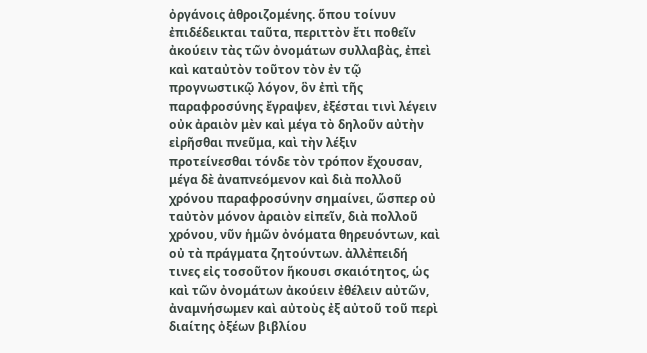ὀργάνοις ἀθροιζομένης. ὅπου τοίνυν ἐπιδέδεικται ταῦτα, περιττὸν ἔτι ποθεῖν ἀκούειν τὰς τῶν ὀνομάτων συλλαβὰς, ἐπεὶ καὶ καταὐτὸν τοῦτον τὸν ἐν τῷ προγνωστικῷ λόγον, ὃν ἐπὶ τῆς παραφροσύνης ἔγραψεν, ἐξέσται τινὶ λέγειν οὐκ ἀραιὸν μὲν καὶ μέγα τὸ δηλοῦν αὐτὴν εἰρῆσθαι πνεῦμα, καὶ τὴν λέξιν προτείνεσθαι τόνδε τὸν τρόπον ἔχουσαν, μέγα δὲ ἀναπνεόμενον καὶ διὰ πολλοῦ χρόνου παραφροσύνην σημαίνει, ὥσπερ οὐ ταὐτὸν μόνον ἀραιὸν εἰπεῖν, διὰ πολλοῦ χρόνου, νῦν ἡμῶν ὀνόματα θηρευόντων, καὶ οὐ τὰ πράγματα ζητούντων. ἀλλἐπειδή τινες εἰς τοσοῦτον ἥκουσι σκαιότητος, ὡς καὶ τῶν ὀνομάτων ἀκούειν ἐθέλειν αὐτῶν, ἀναμνήσωμεν καὶ αὐτοὺς ἐξ αὐτοῦ τοῦ περὶ διαίτης ὀξέων βιβλίου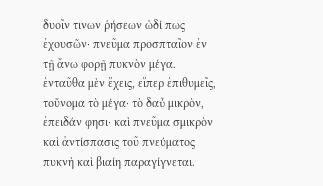δυοῖν τινων ῥήσεων ὡδί πως ἐχουσῶν· πνεῦμα προσπταῖον ἐν τῇ ἄνω φορῇ πυκνὸν μέγα. ἐνταῦθα μὲν ἔχεις, εἴπερ ἐπιθυμεῖς, τοὔνομα τὸ μέγα· τὸ δαὖ μικρὸν, ἐπειδάν φησι· καὶ πνεῦμα σμικρὸν καὶ ἀντίσπασις τοῦ πνεύματος πυκνὴ καὶ βιαίη παραγίγνεται.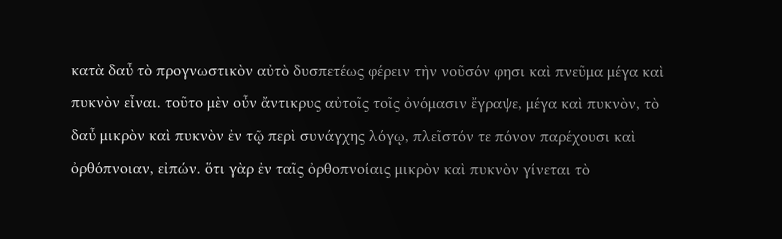κατὰ δαὖ τὸ προγνωστικὸν αὐτὸ δυσπετέως φέρειν τὴν νοῦσόν φησι καὶ πνεῦμα μέγα καὶ πυκνὸν εἶναι. τοῦτο μὲν οὖν ἄντικρυς αὐτοῖς τοῖς ὀνόμασιν ἔγραψε, μέγα καὶ πυκνὸν, τὸ δαὖ μικρὸν καὶ πυκνὸν ἐν τῷ περὶ συνάγχης λόγῳ, πλεῖστόν τε πόνον παρέχουσι καὶ ὀρθόπνοιαν, εἰπών. ὅτι γὰρ ἐν ταῖς ὀρθοπνοίαις μικρὸν καὶ πυκνὸν γίνεται τὸ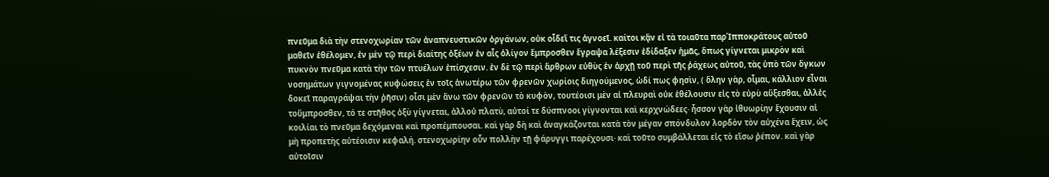πνεῦμα διὰ τὴν στενοχωρίαν τῶν ἀναπνευστικῶν ὀργάνων, οὐκ οἶδεἴ τις ἀγνοεῖ. καίτοι κᾂν εἰ τὰ τοιαῦτα παρἹπποκράτους αὐτοῦ μαθεῖν ἐθέλομεν, ἐν μὲν τῷ περὶ διαίτης ὀξέων ἐν αἷς ὀλίγον ἔμπροσθεν ἔγραψα λέξεσιν ἐδίδαξεν ἡμᾶς, ὅπως γίγνεται μικρὸν καὶ πυκνὸν πνεῦμα κατὰ τὴν τῶν πτυέλων ἐπίσχεσιν. ἐν δὲ τῷ περὶ ἄρθρων εὐθὺς ἐν ἀρχῇ τοῦ περὶ τῆς ῥάχεως αὐτοῦ, τὰς ὑπὸ τῶν ὄγκων νοσημάτων γιγνομένας κυφώσεις ἐν τοῖς ἀνωτέρω τῶν φρενῶν χωρίοις διηγούμενος, ὡδί πως φησὶν, ( ὅλην γὰρ, οἶμαι, κάλλιον εἶναι δοκεῖ παραγράψαι τὴν ῥῆσιν) οἷσι μὲν ἄνω τῶν φρενῶν τὸ κυφὸν, τουτέοισι μὲν αἱ πλευραὶ οὐκ ἐθέλουσιν εἰς τὸ εὐρὺ αὔξεσθαι, ἀλλἐς τοὔμπροσθεν, τό τε στῆθος ὀξὺ γίγνεται, ἀλλοὐ πλατὺ, αὐτοί τε δύσπνοοι γίγνονται καὶ κερχνώδεες· ἧσσον γὰρ ἰθυωρίην ἔχουσιν αἱ κοιλίαι τὸ πνεῦμα δεχόμεναι καὶ προπέμπουσαι. καὶ γὰρ δὴ καὶ ἀναγκάζονται κατὰ τὸν μέγαν σπόνδυλον λορδὸν τὸν αὐχένα ἔχειν, ὡς μὴ προπετὴς αὐτέοισιν κεφαλή. στενοχωρίην οὖν πολλὴν τῇ φάρυγγι παρέχουσι· καὶ τοῦτο συμβάλλεται εἰς τὸ εἴσω ῥέπον. καὶ γὰρ αὐτοῖσιν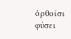ὀρθοῖσι φύσει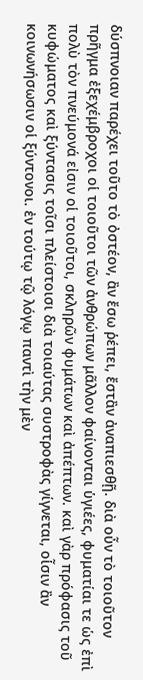δύσπνοιαν παρέχει τοῦτο τὸ ὀστέον, ἂν ἔσω ῥέπει, ἔστἂν ἀναπιεσθῇ. διὰ οὖν τὸ τοιοῦτον πρῆγμα ἐξεχέμβροχοι οἱ τοιοῦτοι τῶν ἀνθρώπων μᾶλλον φαίνονται ὑγιέες, φυματίαι τε ὡς ἐπὶ πολὺ τὸν πνεύμονά εἰσιν οἱ τοιοῦτοι, σκληρῶν φυμάτων καὶ ἀπέπτων. καὶ γὰρ πρόφασις τοῦ κυφώματος καὶ ξύντασις τοῖσι πλείστοισι διὰ τοιαύτας συστροφὰς γίγνεται, οἷσιν ἂν κοινωνήσωσιν οἱ ξύντονοι. ἐν τούτῳ τῷ λόγῳ παντὶ τὴν μὲν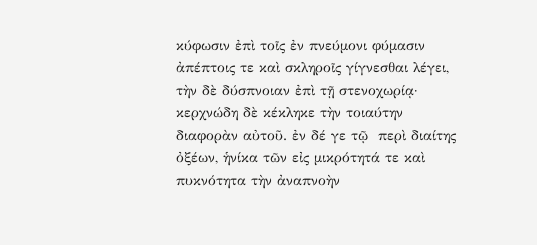κύφωσιν ἐπὶ τοῖς ἐν πνεύμονι φύμασιν ἀπέπτοις τε καὶ σκληροῖς γίγνεσθαι λέγει, τὴν δὲ δύσπνοιαν ἐπὶ τῇ στενοχωρίᾳ· κερχνώδη δὲ κέκληκε τὴν τοιαύτην διαφορὰν αὐτοῦ. ἐν δέ γε τῷ  περὶ διαίτης ὀξέων, ἡνίκα τῶν εἰς μικρότητά τε καὶ πυκνότητα τὴν ἀναπνοὴν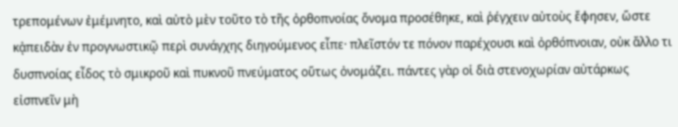τρεπομένων ἐμέμνητο, καὶ αὐτὸ μὲν τοῦτο τὸ τῆς ὀρθοπνοίας ὄνομα προσέθηκε, καὶ ῥέγχειν αὐτοὺς ἔφησεν, ὥστε κᾀπειδὰν ἐν προγνωστικῷ περὶ συνάγχης διηγούμενος εἶπε· πλεῖστόν τε πόνον παρέχουσι καὶ ὀρθόπνοιαν, οὐκ ἄλλο τι δυσπνοίας εἶδος τὸ σμικροῦ καὶ πυκνοῦ πνεύματος οὕτως ὀνομάζει. πάντες γὰρ οἱ διὰ στενοχωρίαν αὐτάρκως εἰσπνεῖν μὴ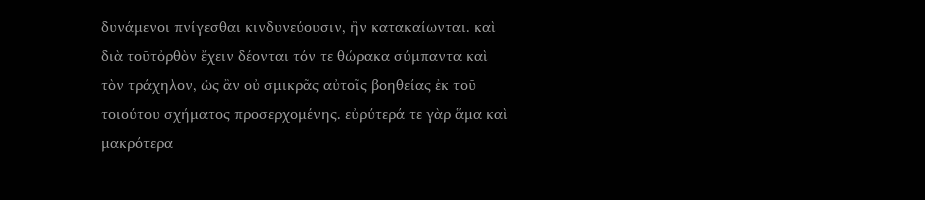δυνάμενοι πνίγεσθαι κινδυνεύουσιν, ἢν κατακαίωνται. καὶ διὰ τοῦτὀρθὸν ἔχειν δέονται τόν τε θώρακα σύμπαντα καὶ τὸν τράχηλον, ὡς ἂν οὐ σμικρᾶς αὐτοῖς βοηθείας ἐκ τοῦ τοιούτου σχήματος προσερχομένης. εὐρύτερά τε γὰρ ἅμα καὶ μακρότερα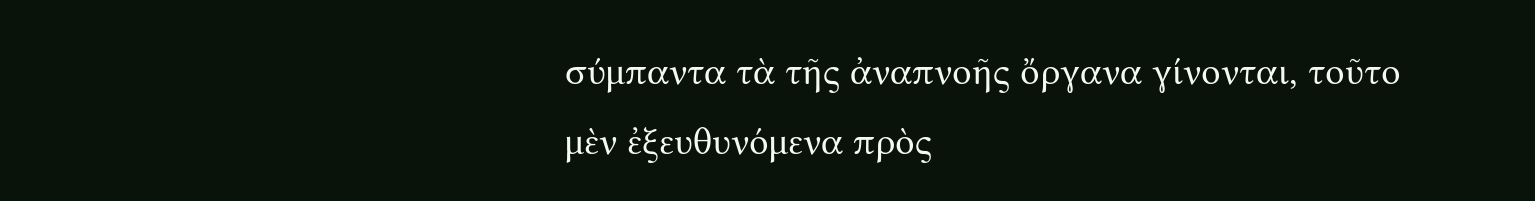σύμπαντα τὰ τῆς ἀναπνοῆς ὄργανα γίνονται, τοῦτο μὲν ἐξευθυνόμενα πρὸς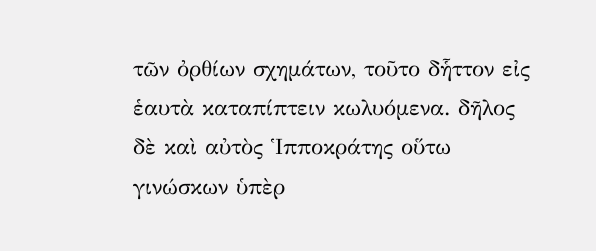τῶν ὀρθίων σχημάτων, τοῦτο δἧττον εἰς ἑαυτὰ καταπίπτειν κωλυόμενα. δῆλος δὲ καὶ αὐτὸς Ἱπποκράτης οὕτω γινώσκων ὑπὲρ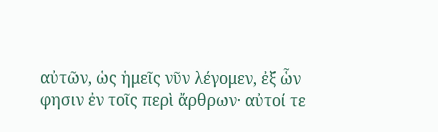αὐτῶν, ὡς ἡμεῖς νῦν λέγομεν, ἐξ ὧν φησιν ἐν τοῖς περὶ ἄρθρων· αὐτοί τε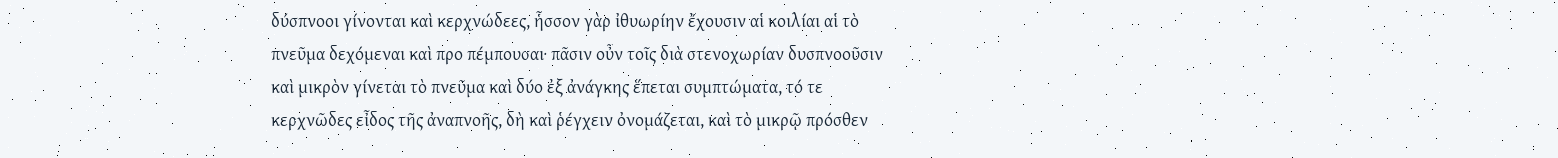δύσπνοοι γίνονται καὶ κερχνώδεες, ἧσσον γὰρ ἰθυωρίην ἔχουσιν αἱ κοιλίαι αἱ τὸ πνεῦμα δεχόμεναι καὶ προ πέμπουσαι· πᾶσιν οὖν τοῖς διὰ στενοχωρίαν δυσπνοοῦσιν καὶ μικρὸν γίνεται τὸ πνεῦμα καὶ δύο ἐξ ἀνάγκης ἕπεται συμπτώματα, τό τε κερχνῶδες εἶδος τῆς ἀναπνοῆς, δὴ καὶ ῥέγχειν ὀνομάζεται, καὶ τὸ μικρῷ πρόσθεν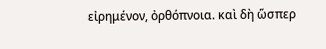εἰρημένον, ὀρθόπνοια. καὶ δὴ ὥσπερ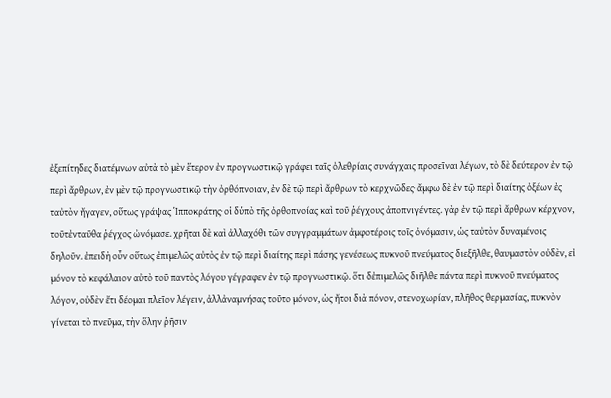ἐξεπίτηδες διατέμνων αὐτὰ τὸ μὲν ἕτερον ἐν προγνωστικῷ γράφει ταῖς ὀλεθρίαις συνάγχαις προσεῖναι λέγων, τὸ δὲ δεύτερον ἐν τῷ περὶ ἄρθρων, ἐν μὲν τῷ προγνωστικῷ τὴν ὀρθόπνοιαν, ἐν δὲ τῷ περὶ ἄρθρων τὸ κερχνῶδες· ἄμφω δὲ ἐν τῷ περὶ διαίτης ὀξέων ἐς ταὐτὸν ἤγαγεν, οὕτως γράψας Ἱπποκράτης· οἱ δὑπὸ τῆς ὀρθοπνοίας καὶ τοῦ ῥέγχους ἀποπνιγέντες. γὰρ ἐν τῷ περὶ ἄρθρων κέρχνον, τοῦτἐνταῦθα ῥέγχος ὠνόμασε. χρῆται δὲ καὶ ἀλλαχόθι τῶν συγγραμμάτων ἀμφοτέροις τοῖς ὀνόμασιν, ὡς ταὐτὸν δυναμένοις δηλοῦν. ἐπειδὴ οὖν οὕτως ἐπιμελῶς αὐτὸς ἐν τῷ περὶ διαίτης περὶ πάσης γενέσεως πυκνοῦ πνεύματος διεξῆλθε, θαυμαστὸν οὐδὲν, εἰ μόνον τὸ κεφάλαιον αὐτὸ τοῦ παντὸς λόγου γέγραφεν ἐν τῷ προγνωστικῷ. ὅτι δἐπιμελῶς διῆλθε πάντα περὶ πυκνοῦ πνεύματος λόγον, οὐδὲν ἔτι δέομαι πλεῖον λέγειν, ἀλλἀναμνήσας τοῦτο μόνον, ὡς ἤτοι διὰ πόνον, στενοχωρίαν, πλῆθος θερμασίας, πυκνὸν γίνεται τὸ πνεῦμα, τὴν ὅλην ῥῆσιν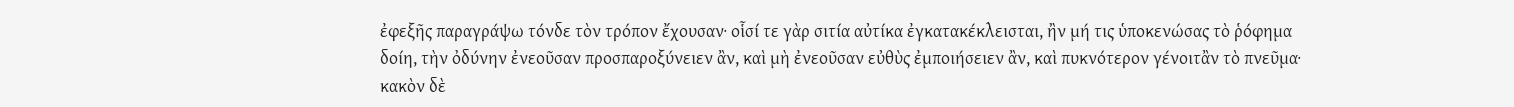ἐφεξῆς παραγράψω τόνδε τὸν τρόπον ἔχουσαν· οἷσί τε γὰρ σιτία αὐτίκα ἐγκατακέκλεισται, ἢν μή τις ὑποκενώσας τὸ ῥόφημα δοίη, τὴν ὀδύνην ἐνεοῦσαν προσπαροξύνειεν ἂν, καὶ μὴ ἐνεοῦσαν εὐθὺς ἐμποιήσειεν ἂν, καὶ πυκνότερον γένοιτἂν τὸ πνεῦμα· κακὸν δὲ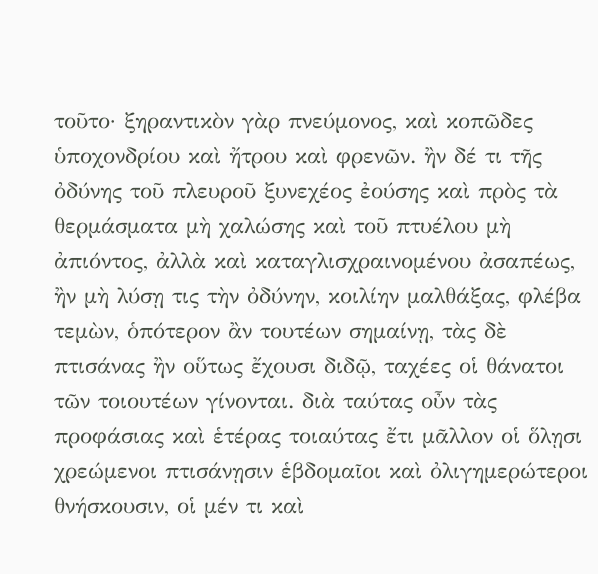τοῦτο· ξηραντικὸν γὰρ πνεύμονος, καὶ κοπῶδες ὑποχονδρίου καὶ ἤτρου καὶ φρενῶν. ἢν δέ τι τῆς ὀδύνης τοῦ πλευροῦ ξυνεχέος ἐούσης καὶ πρὸς τὰ θερμάσματα μὴ χαλώσης καὶ τοῦ πτυέλου μὴ ἀπιόντος, ἀλλὰ καὶ καταγλισχραινομένου ἀσαπέως, ἢν μὴ λύσῃ τις τὴν ὀδύνην, κοιλίην μαλθάξας, φλέβα τεμὼν, ὁπότερον ἂν τουτέων σημαίνῃ, τὰς δὲ πτισάνας ἢν οὕτως ἔχουσι διδῷ, ταχέες οἱ θάνατοι τῶν τοιουτέων γίνονται. διὰ ταύτας οὖν τὰς προφάσιας καὶ ἑτέρας τοιαύτας ἔτι μᾶλλον οἱ ὅλῃσι χρεώμενοι πτισάνῃσιν ἑβδομαῖοι καὶ ὀλιγημερώτεροι θνήσκουσιν, οἱ μέν τι καὶ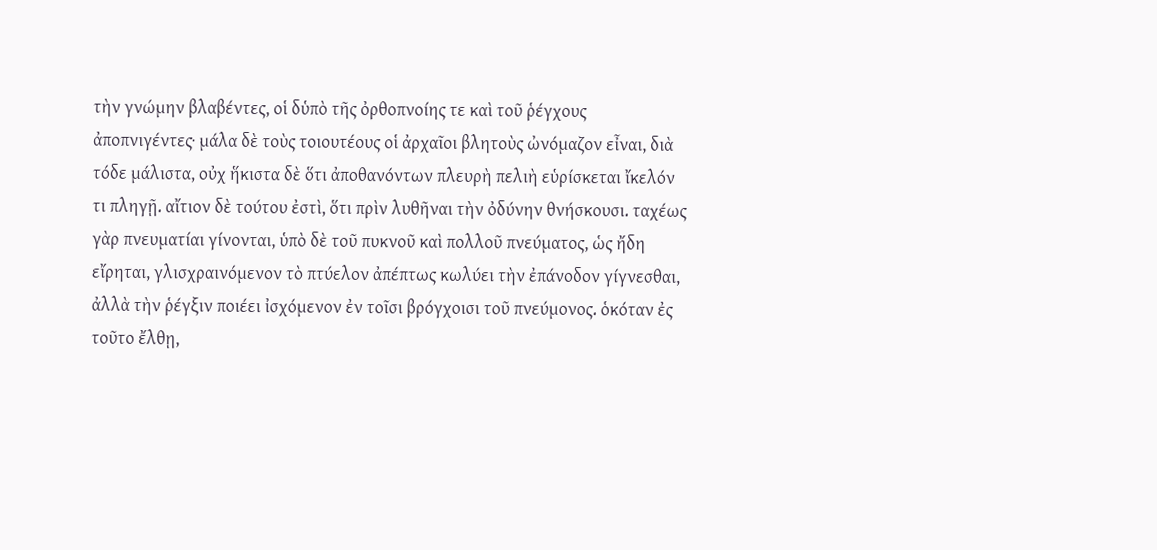τὴν γνώμην βλαβέντες, οἱ δὑπὸ τῆς ὀρθοπνοίης τε καὶ τοῦ ῥέγχους ἀποπνιγέντες· μάλα δὲ τοὺς τοιουτέους οἱ ἀρχαῖοι βλητοὺς ὠνόμαζον εἶναι, διὰ τόδε μάλιστα, οὐχ ἥκιστα δὲ ὅτι ἀποθανόντων πλευρὴ πελιὴ εὑρίσκεται ἴκελόν τι πληγῇ. αἴτιον δὲ τούτου ἐστὶ, ὅτι πρὶν λυθῆναι τὴν ὀδύνην θνήσκουσι. ταχέως γὰρ πνευματίαι γίνονται, ὑπὸ δὲ τοῦ πυκνοῦ καὶ πολλοῦ πνεύματος, ὡς ἤδη εἴρηται, γλισχραινόμενον τὸ πτύελον ἀπέπτως κωλύει τὴν ἐπάνοδον γίγνεσθαι, ἀλλὰ τὴν ῥέγξιν ποιέει ἰσχόμενον ἐν τοῖσι βρόγχοισι τοῦ πνεύμονος. ὁκόταν ἐς τοῦτο ἔλθῃ,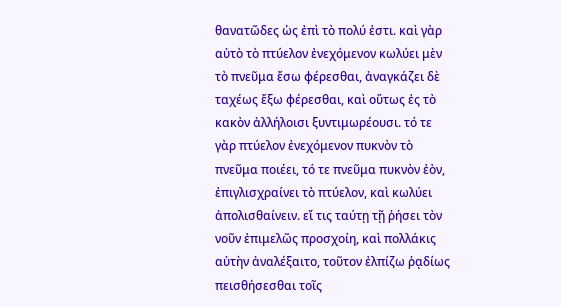θανατῶδες ὡς ἐπὶ τὸ πολύ ἐστι. καὶ γὰρ αὐτὸ τὸ πτύελον ἐνεχόμενον κωλύει μὲν τὸ πνεῦμα ἔσω φέρεσθαι, ἀναγκάζει δὲ ταχέως ἔξω φέρεσθαι, καὶ οὕτως ἐς τὸ κακὸν ἀλλήλοισι ξυντιμωρέουσι. τό τε γὰρ πτύελον ἐνεχόμενον πυκνὸν τὸ πνεῦμα ποιέει, τό τε πνεῦμα πυκνὸν ἐὸν, ἐπιγλισχραίνει τὸ πτύελον, καὶ κωλύει ἀπολισθαίνειν. εἴ τις ταύτῃ τῇ ῥήσει τὸν νοῦν ἐπιμελῶς προσχοίη, καὶ πολλάκις αὐτὴν ἀναλέξαιτο, τοῦτον ἐλπίζω ῥᾳδίως πεισθήσεσθαι τοῖς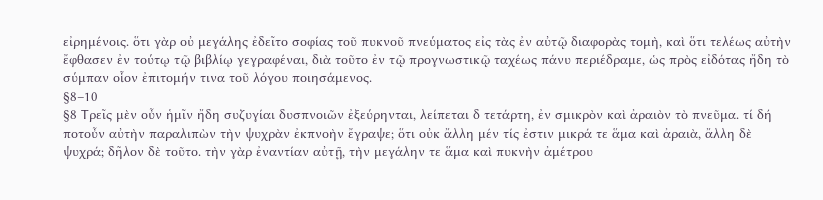εἰρημένοις. ὅτι γὰρ οὐ μεγάλης ἐδεῖτο σοφίας τοῦ πυκνοῦ πνεύματος εἰς τὰς ἐν αὐτῷ διαφορὰς τομὴ, καὶ ὅτι τελέως αὐτὴν ἔφθασεν ἐν τούτῳ τῷ βιβλίῳ γεγραφέναι, διὰ τοῦτο ἐν τῷ προγνωστικῷ ταχέως πάνυ περιέδραμε, ὡς πρὸς εἰδότας ἤδη τὸ σύμπαν οἷον ἐπιτομήν τινα τοῦ λόγου ποιησάμενος.
§8–10
§8 Τρεῖς μὲν οὖν ἡμῖν ἤδη συζυγίαι δυσπνοιῶν ἐξεύρηνται, λείπεται δ τετάρτη, ἐν σμικρὸν καὶ ἀραιὸν τὸ πνεῦμα. τί δή ποτοὖν αὐτὴν παραλιπὼν τὴν ψυχρὰν ἐκπνοὴν ἔγραψε; ὅτι οὐκ ἄλλη μέν τίς ἐστιν μικρά τε ἅμα καὶ ἀραιὰ, ἄλλη δὲ ψυχρά; δῆλον δὲ τοῦτο. τὴν γὰρ ἐναντίαν αὐτῇ, τὴν μεγάλην τε ἅμα καὶ πυκνὴν ἀμέτρου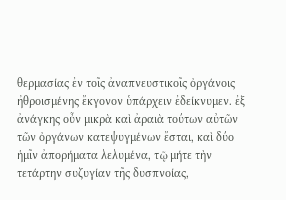θερμασίας ἐν τοῖς ἀναπνευστικοῖς ὀργάνοις ἠθροισμένης ἔκγονον ὑπάρχειν ἐδείκνυμεν. ἐξ ἀνάγκης οὖν μικρὰ καὶ ἀραιὰ τούτων αὐτῶν τῶν ὀργάνων κατεψυγμένων ἔσται, καὶ δύο ἡμῖν ἀπορήματα λελυμένα, τῷ μήτε τὴν τετάρτην συζυγίαν τῆς δυσπνοίας,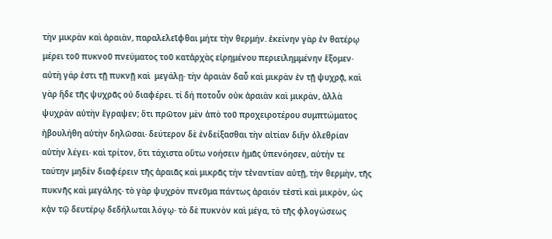τὴν μικρὰν καὶ ἀραιὰν, παραλελεῖφθαι μήτε τὴν θερμήν. ἐκείνην γὰρ ἐν θατέρῳ μέρει τοῦ πυκνοῦ πνεύματος τοῦ κατἀρχὰς εἰρημένου περιειλημμένην ἕξομεν· αὐτὴ γάρ ἐστι τῇ πυκνῇ καὶ  μεγάλῃ· τὴν ἀραιὰν δαὖ καὶ μικρὰν ἐν τῇ ψυχρᾷ, καὶ γὰρ ἥδε τῆς ψυχρᾶς οὐ διαφέρει. τί δή ποτοὖν οὐκ ἀραιὰν καὶ μικρὰν, ἀλλὰ ψυχρὰν αὐτὴν ἔγραψεν; ὅτι πρῶτον μὲν ἀπὸ τοῦ προχειροτέρου συμπτώματος ἠβουλήθη αὐτὴν δηλῶσαι· δεύτερον δὲ ἐνδείξασθαι τὴν αἰτίαν διἣν ὀλεθρίαν αὐτὴν λέγει· καὶ τρίτον, ὅτι τάχιστα οὕτω νοήσειν ἡμᾶς ὑπενόησεν, αὐτήν τε ταύτην μηδὲν διαφέρειν τῆς ἀραιᾶς καὶ μικρᾶς τήν τἐναντίαν αὐτῇ, τὴν θερμὴν, τῆς πυκνῆς καὶ μεγάλης· τὸ γὰρ ψυχρὸν πνεῦμα πάντως ἀραιόν τἐστὶ καὶ μικρὸν, ὡς κᾀν τῷ δευτέρῳ δεδήλωται λόγῳ· τὸ δὲ πυκνὸν καὶ μέγα, τὸ τῆς φλογώσεως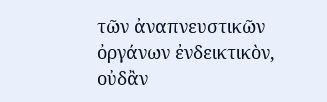τῶν ἀναπνευστικῶν ὀργάνων ἐνδεικτικὸν, οὐδἂν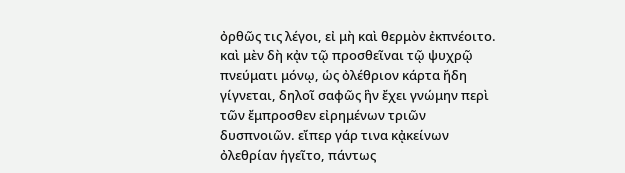ὀρθῶς τις λέγοι, εἰ μὴ καὶ θερμὸν ἐκπνέοιτο. καὶ μὲν δὴ κᾀν τῷ προσθεῖναι τῷ ψυχρῷ πνεύματι μόνῳ, ὡς ὀλέθριον κάρτα ἤδη γίγνεται, δηλοῖ σαφῶς ἣν ἔχει γνώμην περὶ τῶν ἔμπροσθεν εἰρημένων τριῶν δυσπνοιῶν. εἴπερ γάρ τινα κᾀκείνων ὀλεθρίαν ἡγεῖτο, πάντως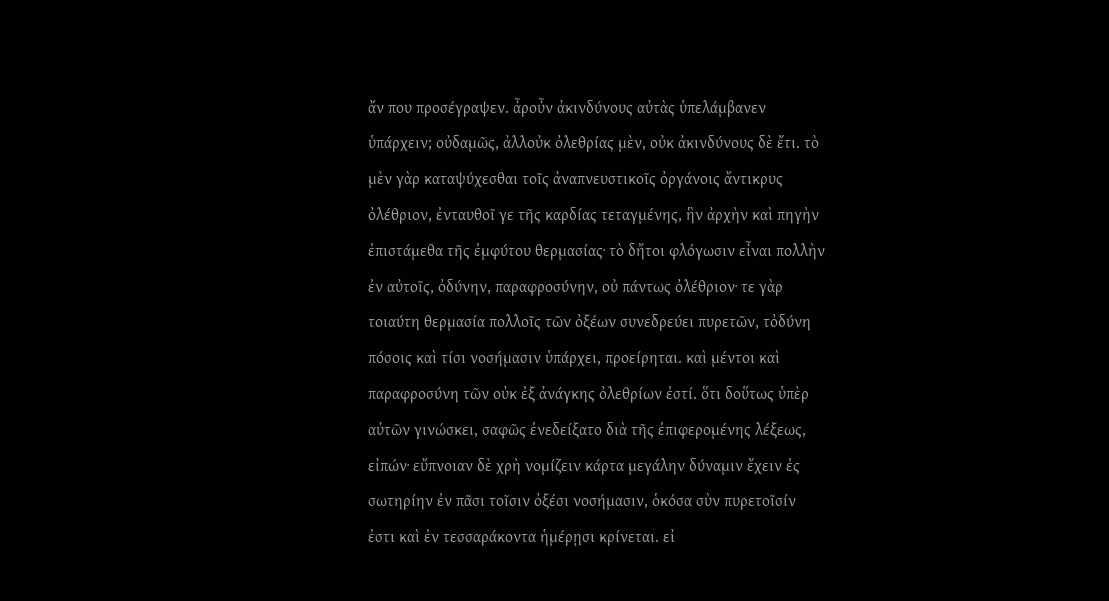ἄν που προσέγραψεν. ἆροὖν ἀκινδύνους αὐτὰς ὑπελάμβανεν ὑπάρχειν; οὐδαμῶς, ἀλλοὐκ ὀλεθρίας μὲν, οὐκ ἀκινδύνους δὲ ἔτι. τὸ μὲν γὰρ καταψύχεσθαι τοῖς ἀναπνευστικοῖς ὀργάνοις ἄντικρυς ὀλέθριον, ἐνταυθοῖ γε τῆς καρδίας τεταγμένης, ἣν ἀρχὴν καὶ πηγὴν ἐπιστάμεθα τῆς ἐμφύτου θερμασίας· τὸ δἤτοι φλόγωσιν εἶναι πολλὴν ἐν αὐτοῖς, ὀδύνην, παραφροσύνην, οὐ πάντως ὀλέθριον· τε γὰρ τοιαύτη θερμασία πολλοῖς τῶν ὀξέων συνεδρεύει πυρετῶν, τὀδύνη πόσοις καὶ τίσι νοσήμασιν ὑπάρχει, προείρηται. καὶ μέντοι καὶ παραφροσύνη τῶν οὐκ ἐξ ἀνάγκης ὀλεθρίων ἐστί. ὅτι δοὕτως ὑπὲρ αὐτῶν γινώσκει, σαφῶς ἐνεδείξατο διὰ τῆς ἐπιφερομένης λέξεως, εἰπών· εὔπνοιαν δὲ χρὴ νομίζειν κάρτα μεγάλην δύναμιν ἔχειν ἐς σωτηρίην ἐν πᾶσι τοῖσιν ὀξέσι νοσήμασιν, ὁκόσα σὺν πυρετοῖσίν ἐστι καὶ ἐν τεσσαράκοντα ἡμέρῃσι κρίνεται. εἰ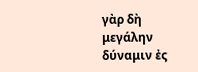γὰρ δὴ μεγάλην δύναμιν ἐς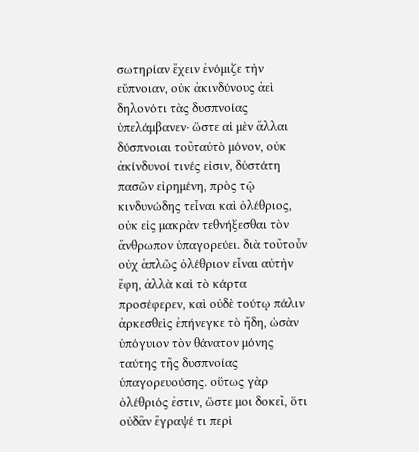σωτηρίαν ἔχειν ἐνόμιζε τὴν εὔπνοιαν, οὐκ ἀκινδύνους ἀεὶ δηλονότι τὰς δυσπνοίας ὑπελάμβανεν· ὥστε αἱ μὲν ἄλλαι δύσπνοιαι τοῦταὐτὸ μόνον, οὐκ ἀκίνδυνοί τινές εἰσιν, δὑστάτη πασῶν εἰρημένη, πρὸς τῷ κινδυνώδης τεἶναι καὶ ὀλέθριος, οὐκ εἰς μακρὰν τεθνήξεσθαι τὸν ἄνθρωπον ὑπαγορεύει. διὰ τοῦτοὖν οὐχ ἁπλῶς ὀλέθριον εἶναι αὐτὴν ἔφη, ἀλλὰ καὶ τὸ κάρτα προσέφερεν, καὶ οὐδὲ τούτῳ πάλιν ἀρκεσθεὶς ἐπήνεγκε τὸ ἤδη, ὡσὰν ὑπόγυιον τὸν θάνατον μόνης ταύτης τῆς δυσπνοίας ὑπαγορευούσης. οὕτως γὰρ ὀλέθριός ἐστιν, ὥστε μοι δοκεῖ, ὅτι οὐδἂν ἔγραψέ τι περὶ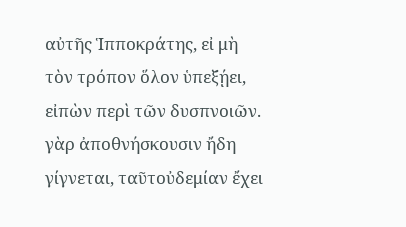αὐτῆς Ἱπποκράτης, εἰ μὴ τὸν τρόπον ὅλον ὑπεξῄει, εἰπὼν περὶ τῶν δυσπνοιῶν. γὰρ ἀποθνήσκουσιν ἤδη γίγνεται, ταῦτοὐδεμίαν ἔχει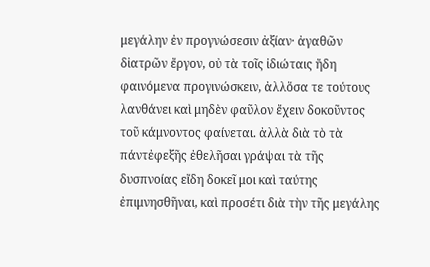μεγάλην ἐν προγνώσεσιν ἀξίαν· ἀγαθῶν δἰατρῶν ἔργον, οὐ τὰ τοῖς ἰδιώταις ἤδη φαινόμενα προγινώσκειν, ἀλλὅσα τε τούτους λανθάνει καὶ μηδὲν φαῦλον ἔχειν δοκοῦντος τοῦ κάμνοντος φαίνεται. ἀλλὰ διὰ τὸ τὰ πάντἐφεξῆς ἐθελῆσαι γράψαι τὰ τῆς δυσπνοίας εἴδη δοκεῖ μοι καὶ ταύτης ἐπιμνησθῆναι, καὶ προσέτι διὰ τὴν τῆς μεγάλης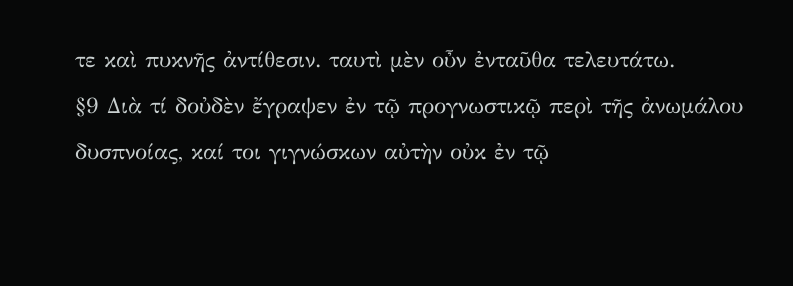τε καὶ πυκνῆς ἀντίθεσιν. ταυτὶ μὲν οὖν ἐνταῦθα τελευτάτω.
§9 Διὰ τί δοὐδὲν ἔγραψεν ἐν τῷ προγνωστικῷ περὶ τῆς ἀνωμάλου δυσπνοίας, καί τοι γιγνώσκων αὐτὴν οὐκ ἐν τῷ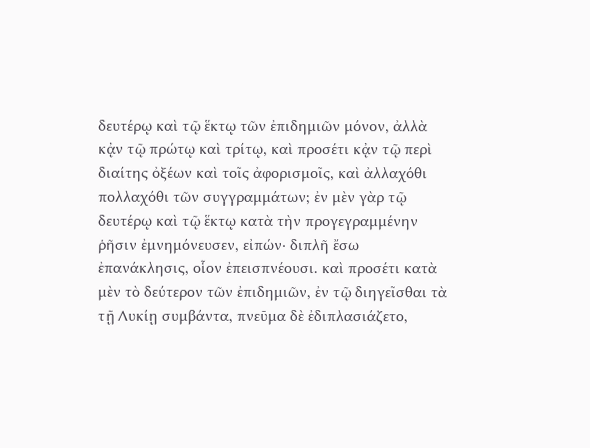δευτέρῳ καὶ τῷ ἕκτῳ τῶν ἐπιδημιῶν μόνον, ἀλλὰ κᾀν τῷ πρώτῳ καὶ τρίτῳ, καὶ προσέτι κᾀν τῷ περὶ διαίτης ὀξέων καὶ τοῖς ἀφορισμοῖς, καὶ ἀλλαχόθι πολλαχόθι τῶν συγγραμμάτων; ἐν μὲν γὰρ τῷ δευτέρῳ καὶ τῷ ἕκτῳ κατὰ τὴν προγεγραμμένην ῥῆσιν ἐμνημόνευσεν, εἰπών· διπλῆ ἔσω ἐπανάκλησις, οἷον ἐπεισπνέουσι. καὶ προσέτι κατὰ μὲν τὸ δεύτερον τῶν ἐπιδημιῶν, ἐν τῷ διηγεῖσθαι τὰ τῇ Λυκίῃ συμβάντα, πνεῦμα δὲ ἐδιπλασιάζετο,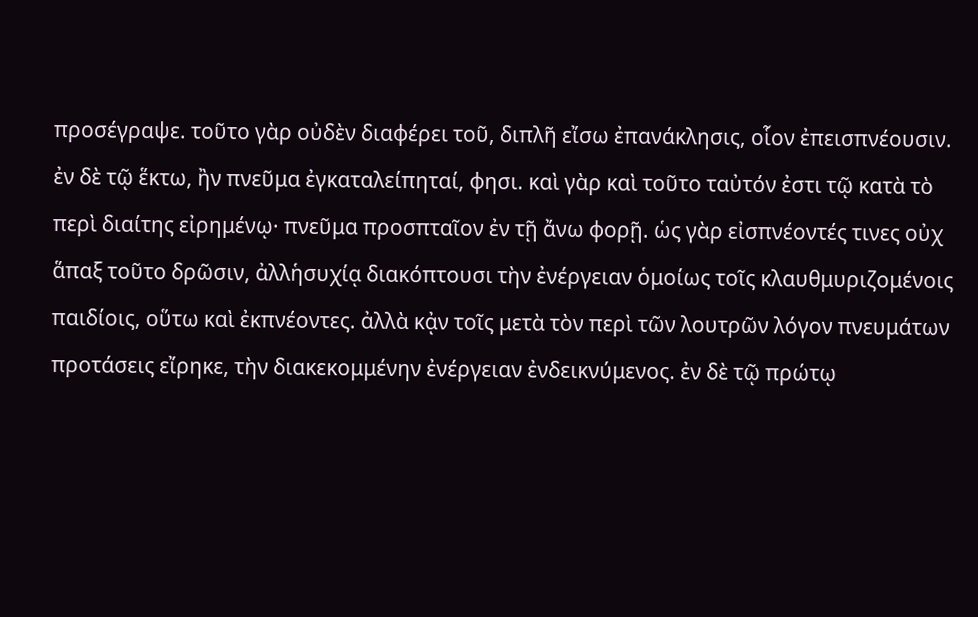προσέγραψε. τοῦτο γὰρ οὐδὲν διαφέρει τοῦ, διπλῆ εἴσω ἐπανάκλησις, οἷον ἐπεισπνέουσιν. ἐν δὲ τῷ ἕκτω, ἢν πνεῦμα ἐγκαταλείπηταί, φησι. καὶ γὰρ καὶ τοῦτο ταὐτόν ἐστι τῷ κατὰ τὸ περὶ διαίτης εἰρημένῳ· πνεῦμα προσπταῖον ἐν τῇ ἄνω φορῇ. ὡς γὰρ εἰσπνέοντές τινες οὐχ ἅπαξ τοῦτο δρῶσιν, ἀλλἡσυχίᾳ διακόπτουσι τὴν ἐνέργειαν ὁμοίως τοῖς κλαυθμυριζομένοις παιδίοις, οὕτω καὶ ἐκπνέοντες. ἀλλὰ κᾀν τοῖς μετὰ τὸν περὶ τῶν λουτρῶν λόγον πνευμάτων προτάσεις εἴρηκε, τὴν διακεκομμένην ἐνέργειαν ἐνδεικνύμενος. ἐν δὲ τῷ πρώτῳ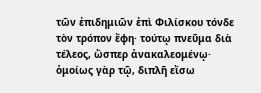τῶν ἐπιδημιῶν ἐπὶ Φιλίσκου τόνδε τὸν τρόπον ἔφη· τούτῳ πνεῦμα διὰ τέλεος, ὥσπερ ἀνακαλεομένῳ· ὁμοίως γὰρ τῷ, διπλῆ εἴσω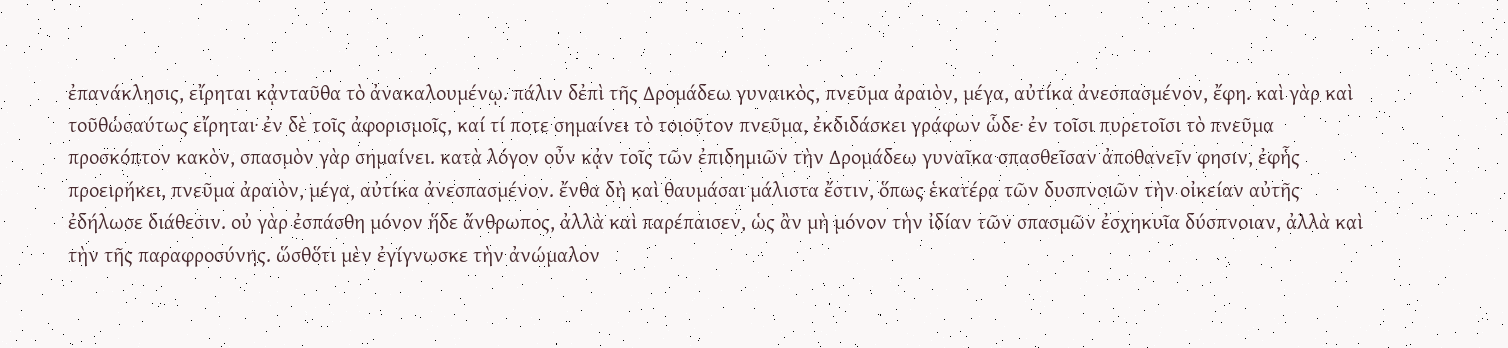ἐπανάκλησις, εἴρηται κᾀνταῦθα τὸ ἀνακαλουμένῳ. πάλιν δἐπὶ τῆς Δρομάδεω γυναικὸς, πνεῦμα ἀραιὸν, μέγα, αὐτίκα ἀνεσπασμένον, ἔφη. καὶ γὰρ καὶ τοῦθὡσαύτως εἴρηται· ἐν δὲ τοῖς ἀφορισμοῖς, καί τί ποτε σημαίνει τὸ τοιοῦτον πνεῦμα, ἐκδιδάσκει γράφων ὧδε· ἐν τοῖσι πυρετοῖσι τὸ πνεῦμα προσκόπτον κακὸν, σπασμὸν γὰρ σημαίνει. κατὰ λόγον οὖν κᾀν τοῖς τῶν ἐπιδημιῶν τὴν Δρομάδεω γυναῖκα σπασθεῖσαν ἀποθανεῖν φησιν, ἐφἧς προειρήκει, πνεῦμα ἀραιὸν, μέγα, αὐτίκα ἀνεσπασμένον. ἔνθα δὴ καὶ θαυμάσαι μάλιστα ἔστιν, ὅπως ἑκατέρα τῶν δυσπνοιῶν τὴν οἰκείαν αὐτῆς ἐδήλωσε διάθεσιν. οὐ γὰρ ἐσπάσθη μόνον ἥδε ἄνθρωπος, ἀλλὰ καὶ παρέπαισεν, ὡς ἂν μὴ μόνον τὴν ἰδίαν τῶν σπασμῶν ἐσχηκυῖα δύσπνοιαν, ἀλλὰ καὶ τὴν τῆς παραφροσύνης. ὥσθὅτι μὲν ἐγίγνωσκε τὴν ἀνώμαλον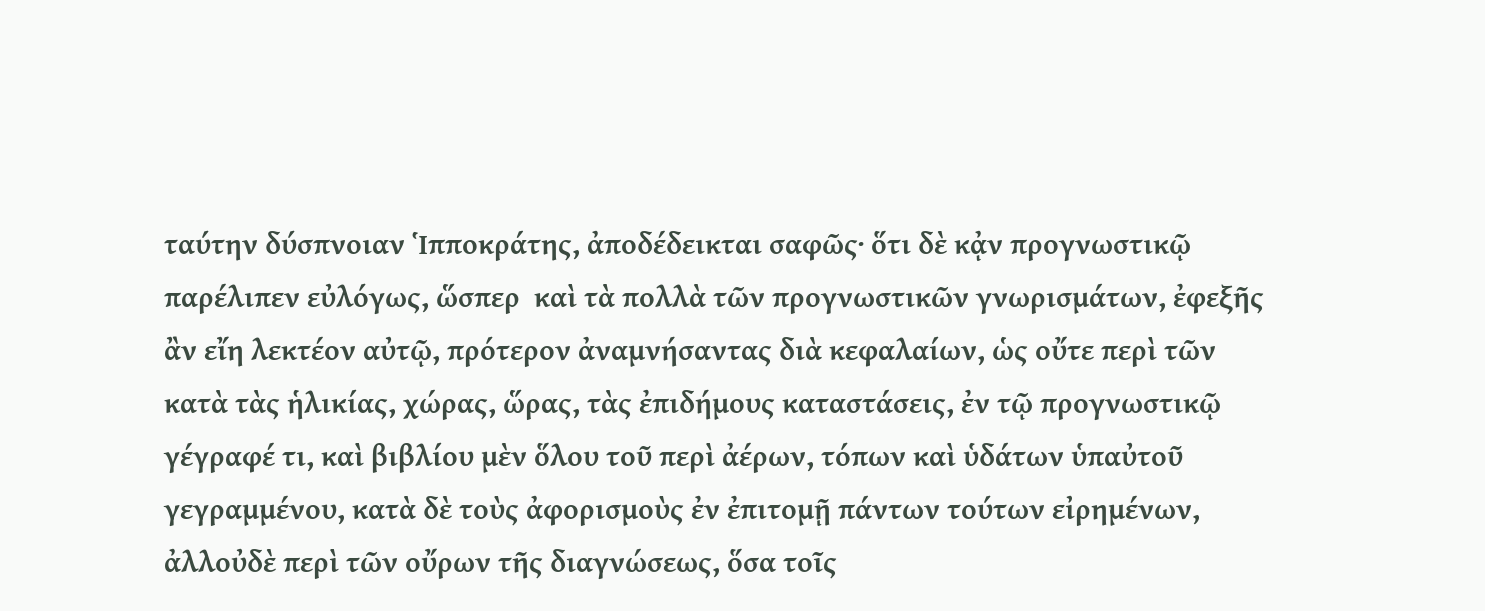ταύτην δύσπνοιαν Ἱπποκράτης, ἀποδέδεικται σαφῶς· ὅτι δὲ κᾀν προγνωστικῷ παρέλιπεν εὐλόγως, ὥσπερ  καὶ τὰ πολλὰ τῶν προγνωστικῶν γνωρισμάτων, ἐφεξῆς ἂν εἴη λεκτέον αὐτῷ, πρότερον ἀναμνήσαντας διὰ κεφαλαίων, ὡς οὔτε περὶ τῶν κατὰ τὰς ἡλικίας, χώρας, ὥρας, τὰς ἐπιδήμους καταστάσεις, ἐν τῷ προγνωστικῷ γέγραφέ τι, καὶ βιβλίου μὲν ὅλου τοῦ περὶ ἀέρων, τόπων καὶ ὑδάτων ὑπαὐτοῦ γεγραμμένου, κατὰ δὲ τοὺς ἀφορισμοὺς ἐν ἐπιτομῇ πάντων τούτων εἰρημένων, ἀλλοὐδὲ περὶ τῶν οὔρων τῆς διαγνώσεως, ὅσα τοῖς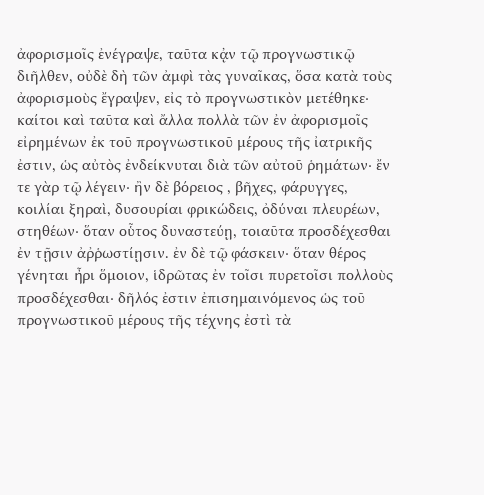ἀφορισμοῖς ἐνέγραψε, ταῦτα κᾀν τῷ προγνωστικῷ διῆλθεν, οὐδὲ δὴ τῶν ἀμφὶ τὰς γυναῖκας, ὅσα κατὰ τοὺς ἀφορισμοὺς ἔγραψεν, εἰς τὸ προγνωστικὸν μετέθηκε· καίτοι καὶ ταῦτα καὶ ἄλλα πολλὰ τῶν ἐν ἀφορισμοῖς εἰρημένων ἐκ τοῦ προγνωστικοῦ μέρους τῆς ἰατρικῆς ἐστιν, ὡς αὐτὸς ἐνδείκνυται διὰ τῶν αὐτοῦ ῥημάτων· ἔν τε γὰρ τῷ λέγειν· ἢν δὲ βόρειος , βῆχες, φάρυγγες, κοιλίαι ξηραὶ, δυσουρίαι φρικώδεις, ὀδύναι πλευρέων, στηθέων· ὅταν οὗτος δυναστεύῃ, τοιαῦτα προσδέχεσθαι ἐν τῇσιν ἀῤῥωστίῃσιν. ἐν δὲ τῷ φάσκειν· ὅταν θέρος γένηται ἦρι ὅμοιον, ἱδρῶτας ἐν τοῖσι πυρετοῖσι πολλοὺς προσδέχεσθαι· δῆλός ἐστιν ἐπισημαινόμενος ὡς τοῦ προγνωστικοῦ μέρους τῆς τέχνης ἐστὶ τὰ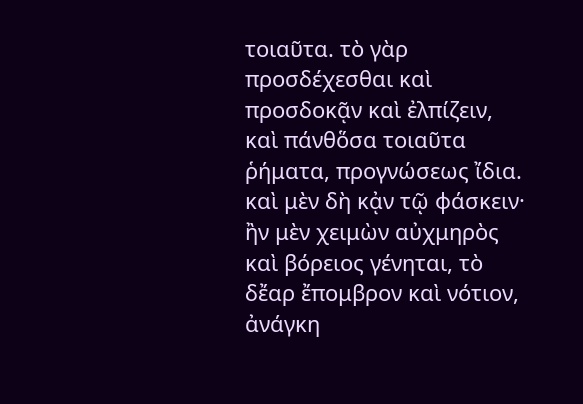τοιαῦτα. τὸ γὰρ προσδέχεσθαι καὶ προσδοκᾷν καὶ ἐλπίζειν, καὶ πάνθὅσα τοιαῦτα ῥήματα, προγνώσεως ἴδια. καὶ μὲν δὴ κᾀν τῷ φάσκειν· ἢν μὲν χειμὼν αὐχμηρὸς καὶ βόρειος γένηται, τὸ δἔαρ ἔπομβρον καὶ νότιον, ἀνάγκη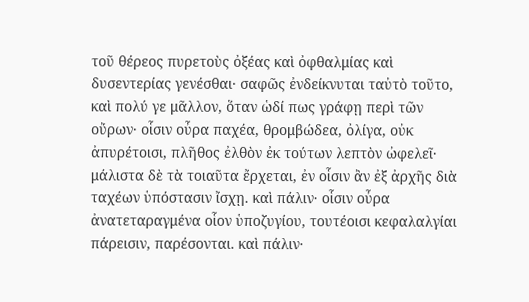τοῦ θέρεος πυρετοὺς ὀξέας καὶ ὀφθαλμίας καὶ δυσεντερίας γενέσθαι· σαφῶς ἐνδείκνυται ταὐτὸ τοῦτο, καὶ πολύ γε μᾶλλον, ὅταν ὡδί πως γράφῃ περὶ τῶν οὔρων· οἷσιν οὖρα παχέα, θρομβώδεα, ὀλίγα, οὐκ ἀπυρέτοισι, πλῆθος ἐλθὸν ἐκ τούτων λεπτὸν ὠφελεῖ· μάλιστα δὲ τὰ τοιαῦτα ἔρχεται, ἐν οἷσιν ἂν ἐξ ἀρχῆς διὰ ταχέων ὑπόστασιν ἴσχῃ. καὶ πάλιν· οἷσιν οὖρα ἀνατεταραγμένα οἷον ὑποζυγίου, τουτέοισι κεφαλαλγίαι πάρεισιν, παρέσονται. καὶ πάλιν·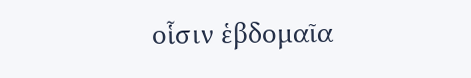οἷσιν ἑβδομαῖα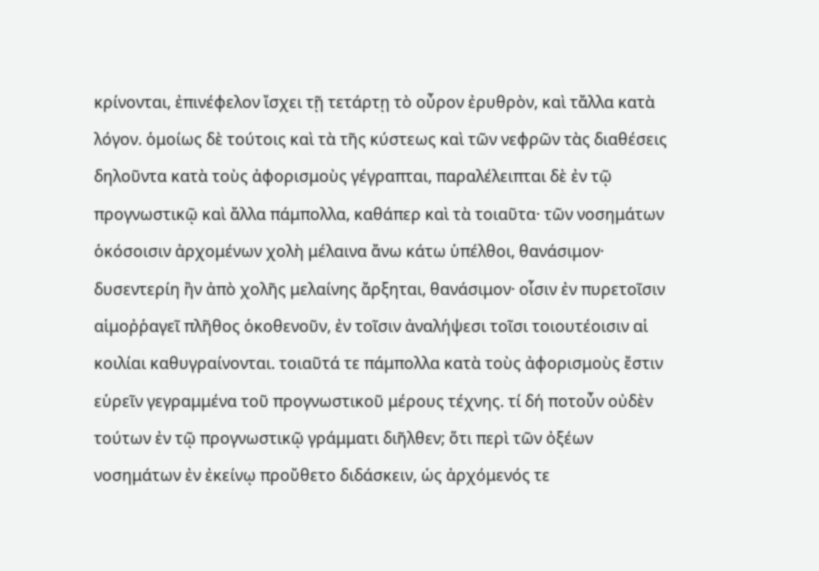κρίνονται, ἐπινέφελον ἴσχει τῇ τετάρτῃ τὸ οὖρον ἐρυθρὸν, καὶ τἄλλα κατὰ λόγον. ὁμοίως δὲ τούτοις καὶ τὰ τῆς κύστεως καὶ τῶν νεφρῶν τὰς διαθέσεις δηλοῦντα κατὰ τοὺς ἀφορισμοὺς γέγραπται, παραλέλειπται δὲ ἐν τῷ προγνωστικῷ καὶ ἄλλα πάμπολλα, καθάπερ καὶ τὰ τοιαῦτα· τῶν νοσημάτων ὁκόσοισιν ἀρχομένων χολὴ μέλαινα ἄνω κάτω ὑπέλθοι, θανάσιμον· δυσεντερίη ἢν ἀπὸ χολῆς μελαίνης ἄρξηται, θανάσιμον· οἷσιν ἐν πυρετοῖσιν αἱμοῤῥαγεῖ πλῆθος ὁκοθενοῦν, ἐν τοῖσιν ἀναλήψεσι τοῖσι τοιουτέοισιν αἱ κοιλίαι καθυγραίνονται. τοιαῦτά τε πάμπολλα κατὰ τοὺς ἀφορισμοὺς ἔστιν εὑρεῖν γεγραμμένα τοῦ προγνωστικοῦ μέρους τέχνης. τί δή ποτοὖν οὐδὲν τούτων ἐν τῷ προγνωστικῷ γράμματι διῆλθεν; ὅτι περὶ τῶν ὀξέων νοσημάτων ἐν ἐκείνῳ προὔθετο διδάσκειν, ὡς ἀρχόμενός τε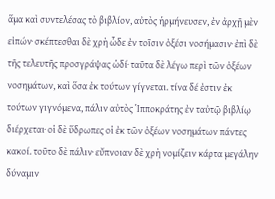ἅμα καὶ συντελέσας τὸ βιβλίον, αὐτὸς ἡρμήνευσεν, ἐν ἀρχῇ μὲν εἰπών· σκέπτεσθαι δὲ χρὴ ὧδε ἐν τοῖσιν ὀξέσι νοσήμασιν· ἐπὶ δὲ τῆς τελευτῆς προσγράψας ὡδί· ταῦτα δὲ λέγω περὶ τῶν ὀξέων νοσημάτων, καὶ ὅσα ἐκ τούτων γίγνεται. τίνα δέ ἐστιν ἐκ τούτων γιγνόμενα, πάλιν αὐτὸς Ἱπποκράτης ἐν ταὐτῷ βιβλίῳ διέρχεται· οἱ δὲ ὕδρωπες οἱ ἐκ τῶν ὀξέων νοσημάτων πάντες κακοί. τοῦτο δὲ πάλιν· εὔπνοιαν δὲ χρὴ νομίζειν κάρτα μεγάλην δύναμιν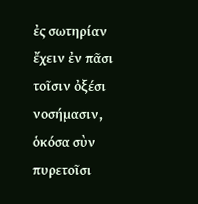ἐς σωτηρίαν ἔχειν ἐν πᾶσι τοῖσιν ὀξέσι νοσήμασιν, ὁκόσα σὺν πυρετοῖσι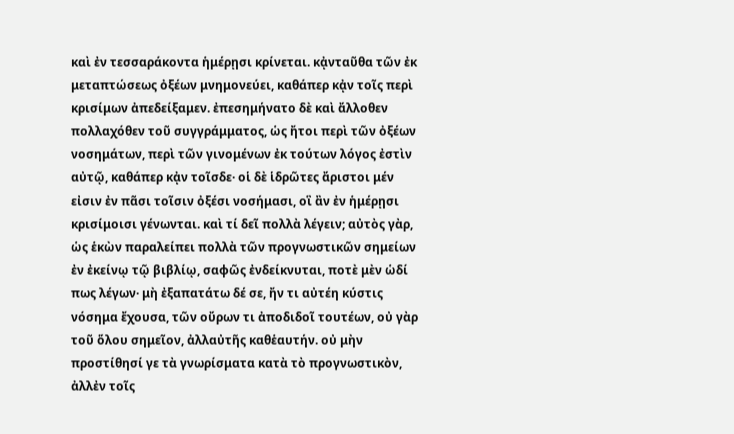καὶ ἐν τεσσαράκοντα ἡμέρῃσι κρίνεται. κᾀνταῦθα τῶν ἐκ μεταπτώσεως ὀξέων μνημονεύει, καθάπερ κᾀν τοῖς περὶ κρισίμων ἀπεδείξαμεν. ἐπεσημήνατο δὲ καὶ ἄλλοθεν πολλαχόθεν τοῦ συγγράμματος, ὡς ἤτοι περὶ τῶν ὀξέων νοσημάτων, περὶ τῶν γινομένων ἐκ τούτων λόγος ἐστὶν αὐτῷ, καθάπερ κᾀν τοῖσδε· οἱ δὲ ἱδρῶτες ἄριστοι μέν εἰσιν ἐν πᾶσι τοῖσιν ὀξέσι νοσήμασι, οἳ ἂν ἐν ἡμέρῃσι κρισίμοισι γένωνται. καὶ τί δεῖ πολλὰ λέγειν; αὐτὸς γὰρ, ὡς ἑκὼν παραλείπει πολλὰ τῶν προγνωστικῶν σημείων ἐν ἐκείνῳ τῷ βιβλίῳ, σαφῶς ἐνδείκνυται, ποτὲ μὲν ὡδί πως λέγων· μὴ ἐξαπατάτω δέ σε, ἤν τι αὐτέη κύστις νόσημα ἔχουσα, τῶν οὔρων τι ἀποδιδοῖ τουτέων, οὐ γὰρ τοῦ ὅλου σημεῖον, ἀλλαὐτῆς καθἑαυτήν. οὐ μὴν προστίθησί γε τὰ γνωρίσματα κατὰ τὸ προγνωστικὸν, ἀλλἐν τοῖς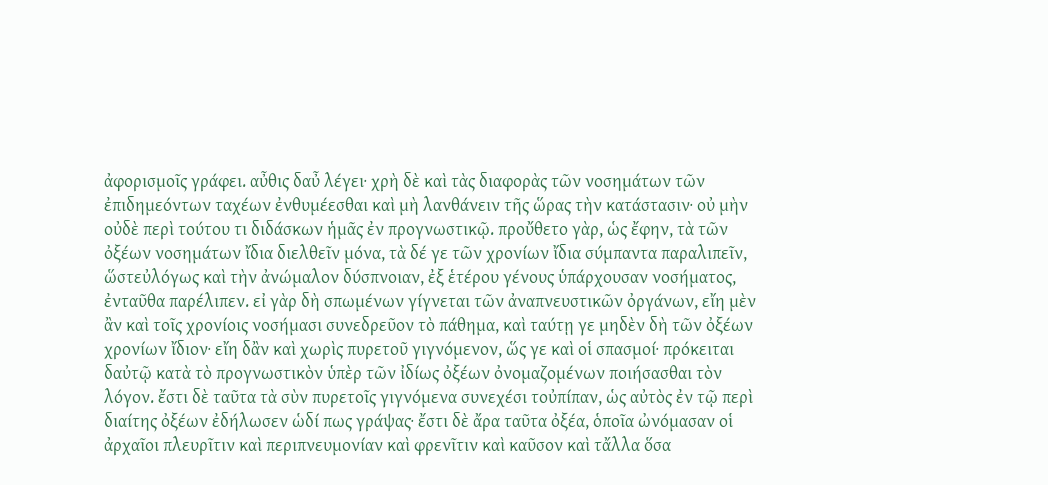ἀφορισμοῖς γράφει. αὖθις δαὖ λέγει· χρὴ δὲ καὶ τὰς διαφορὰς τῶν νοσημάτων τῶν ἐπιδημεόντων ταχέων ἐνθυμέεσθαι καὶ μὴ λανθάνειν τῆς ὥρας τὴν κατάστασιν· οὐ μὴν οὐδὲ περὶ τούτου τι διδάσκων ἡμᾶς ἐν προγνωστικῷ. προὔθετο γὰρ, ὡς ἔφην, τὰ τῶν ὀξέων νοσημάτων ἴδια διελθεῖν μόνα, τὰ δέ γε τῶν χρονίων ἴδια σύμπαντα παραλιπεῖν, ὥστεὐλόγως καὶ τὴν ἀνώμαλον δύσπνοιαν, ἐξ ἑτέρου γένους ὑπάρχουσαν νοσήματος, ἐνταῦθα παρέλιπεν. εἰ γὰρ δὴ σπωμένων γίγνεται τῶν ἀναπνευστικῶν ὀργάνων, εἴη μὲν ἂν καὶ τοῖς χρονίοις νοσήμασι συνεδρεῦον τὸ πάθημα, καὶ ταύτῃ γε μηδὲν δὴ τῶν ὀξέων χρονίων ἴδιον· εἴη δἂν καὶ χωρὶς πυρετοῦ γιγνόμενον, ὥς γε καὶ οἱ σπασμοί· πρόκειται δαὐτῷ κατὰ τὸ προγνωστικὸν ὑπὲρ τῶν ἰδίως ὀξέων ὀνομαζομένων ποιήσασθαι τὸν λόγον. ἔστι δὲ ταῦτα τὰ σὺν πυρετοῖς γιγνόμενα συνεχέσι τοὐπίπαν, ὡς αὐτὸς ἐν τῷ περὶ διαίτης ὀξέων ἐδήλωσεν ὡδί πως γράψας· ἔστι δὲ ἄρα ταῦτα ὀξέα, ὁποῖα ὠνόμασαν οἱ ἀρχαῖοι πλευρῖτιν καὶ περιπνευμονίαν καὶ φρενῖτιν καὶ καῦσον καὶ τἄλλα ὅσα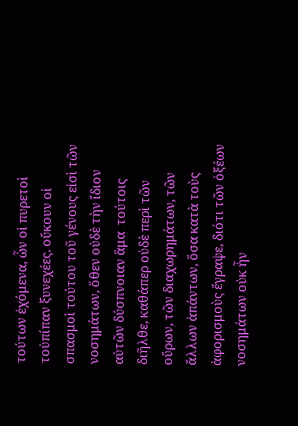τούτων ἐχόμενα, ὧν οἱ πυρετοὶ τοὐπίπαν ξυνεχέες. οὔκουν οἱ σπασμοὶ τούτου τοῦ γένους εἰσὶ τῶν νοσημάτων, ὅθεν οὐδὲ τὴν ἴδιον αὐτῶν δύσπνοιαν ἅμα  τούτοις διῆλθε, καθάπερ οὐδὲ περὶ τῶν οὔρων, τῶν διαχωρημάτων, τῶν ἄλλων ἁπάντων, ὅσα κατὰ τοὺς ἀφορισμοὺς ἔγραψε, διότι τῶν ὀξέων νοσημάτων οὐκ ἦν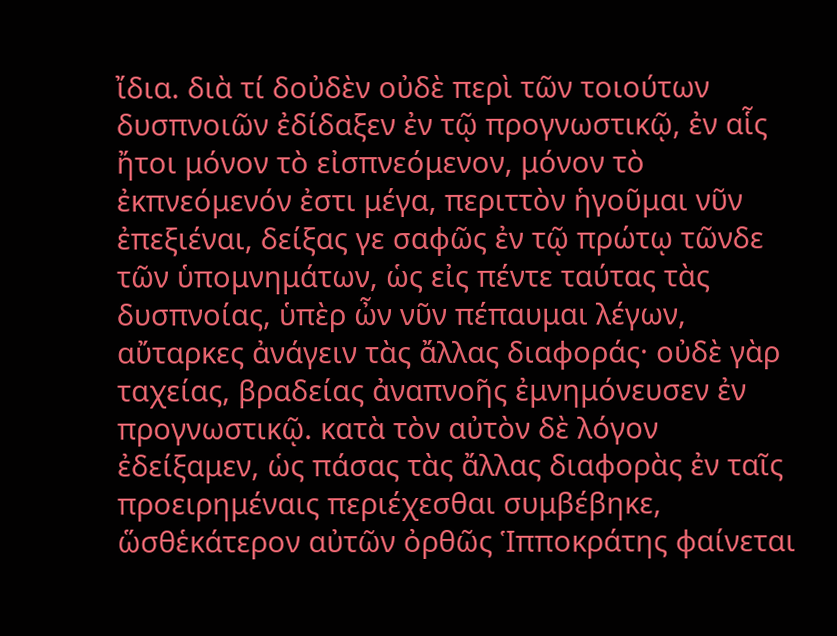ἴδια. διὰ τί δοὐδὲν οὐδὲ περὶ τῶν τοιούτων δυσπνοιῶν ἐδίδαξεν ἐν τῷ προγνωστικῷ, ἐν αἷς ἤτοι μόνον τὸ εἰσπνεόμενον, μόνον τὸ ἐκπνεόμενόν ἐστι μέγα, περιττὸν ἡγοῦμαι νῦν ἐπεξιέναι, δείξας γε σαφῶς ἐν τῷ πρώτῳ τῶνδε τῶν ὑπομνημάτων, ὡς εἰς πέντε ταύτας τὰς δυσπνοίας, ὑπὲρ ὦν νῦν πέπαυμαι λέγων, αὔταρκες ἀνάγειν τὰς ἄλλας διαφοράς· οὐδὲ γὰρ ταχείας, βραδείας ἀναπνοῆς ἐμνημόνευσεν ἐν προγνωστικῷ. κατὰ τὸν αὐτὸν δὲ λόγον ἐδείξαμεν, ὡς πάσας τὰς ἄλλας διαφορὰς ἐν ταῖς προειρημέναις περιέχεσθαι συμβέβηκε, ὥσθἑκάτερον αὐτῶν ὀρθῶς Ἱπποκράτης φαίνεται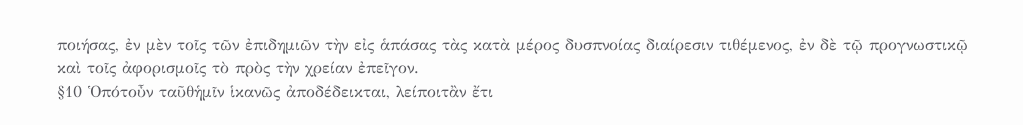ποιήσας, ἐν μὲν τοῖς τῶν ἐπιδημιῶν τὴν εἰς ἁπάσας τὰς κατὰ μέρος δυσπνοίας διαίρεσιν τιθέμενος, ἐν δὲ τῷ προγνωστικῷ καὶ τοῖς ἀφορισμοῖς τὸ πρὸς τὴν χρείαν ἐπεῖγον.
§10 Ὁπότοὖν ταῦθἡμῖν ἱκανῶς ἀποδέδεικται, λείποιτἂν ἔτι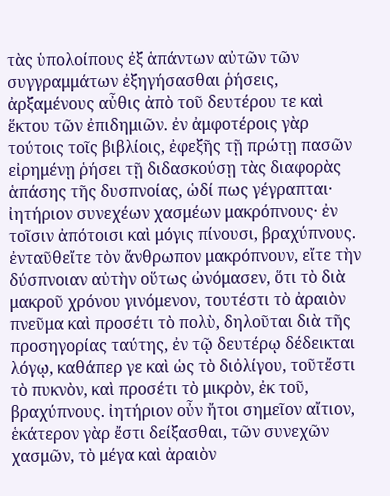τὰς ὑπολοίπους ἐξ ἁπάντων αὐτῶν τῶν συγγραμμάτων ἐξηγήσασθαι ῥήσεις, ἀρξαμένους αὖθις ἀπὸ τοῦ δευτέρου τε καὶ ἕκτου τῶν ἐπιδημιῶν. ἐν ἀμφοτέροις γὰρ τούτοις τοῖς βιβλίοις, ἐφεξῆς τῇ πρώτῃ πασῶν εἰρημένῃ ῥήσει τῇ διδασκούσῃ τὰς διαφορὰς ἁπάσης τῆς δυσπνοίας, ὡδί πως γέγραπται· ἰητήριον συνεχέων χασμέων μακρόπνους· ἐν τοῖσιν ἀπότοισι καὶ μόγις πίνουσι, βραχύπνους. ἐνταῦθεἴτε τὸν ἄνθρωπον μακρόπνουν, εἴτε τὴν δύσπνοιαν αὐτὴν οὕτως ὠνόμασεν, ὅτι τὸ διὰ μακροῦ χρόνου γινόμενον, τουτέστι τὸ ἀραιὸν πνεῦμα καὶ προσέτι τὸ πολὺ, δηλοῦται διὰ τῆς προσηγορίας ταύτης, ἐν τῷ δευτέρῳ δέδεικται λόγῳ, καθάπερ γε καὶ ὡς τὸ διὀλίγου, τοῦτἔστι τὸ πυκνὸν, καὶ προσέτι τὸ μικρὸν, ἐκ τοῦ, βραχύπνους. ἰητήριον οὖν ἤτοι σημεῖον αἴτιον, ἑκάτερον γὰρ ἔστι δείξασθαι, τῶν συνεχῶν χασμῶν, τὸ μέγα καὶ ἀραιὸν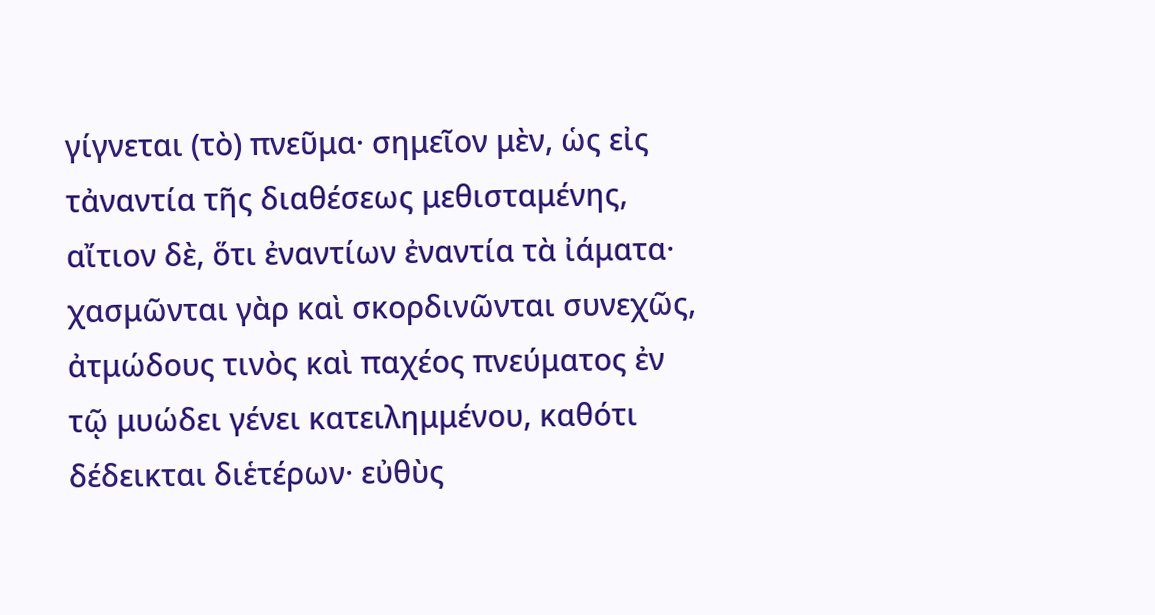γίγνεται (τὸ) πνεῦμα· σημεῖον μὲν, ὡς εἰς τἀναντία τῆς διαθέσεως μεθισταμένης, αἴτιον δὲ, ὅτι ἐναντίων ἐναντία τὰ ἰάματα· χασμῶνται γὰρ καὶ σκορδινῶνται συνεχῶς, ἀτμώδους τινὸς καὶ παχέος πνεύματος ἐν τῷ μυώδει γένει κατειλημμένου, καθότι δέδεικται διἑτέρων· εὐθὺς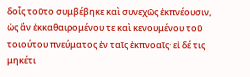δοἷς τοῦτο συμβέβηκε καὶ συνεχῶς ἐκπνέουσιν, ὡς ἂν ἐκκαθαιρομένου τε καὶ κενουμένου τοῦ τοιούτου πνεύματος ἐν ταῖς ἐκπνοαῖς· εἰ δέ τις μηκέτι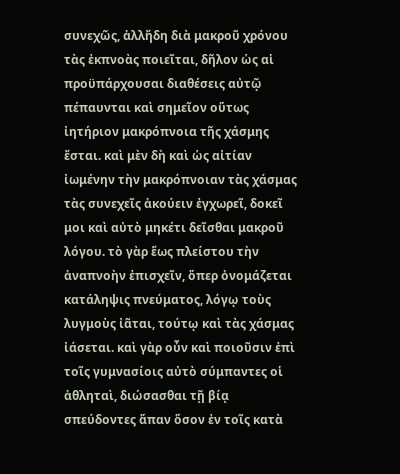συνεχῶς, ἀλλἤδη διὰ μακροῦ χρόνου τὰς ἐκπνοὰς ποιεῖται, δῆλον ὡς αἱ προϋπάρχουσαι διαθέσεις αὐτῷ πέπαυνται καὶ σημεῖον οὕτως ἰητήριον μακρόπνοια τῆς χάσμης ἔσται. καὶ μὲν δὴ καὶ ὡς αἰτίαν ἰωμένην τὴν μακρόπνοιαν τὰς χάσμας τὰς συνεχεῖς ἀκούειν ἐγχωρεῖ, δοκεῖ μοι καὶ αὐτὸ μηκέτι δεῖσθαι μακροῦ λόγου. τὸ γὰρ ἕως πλείστου τὴν ἀναπνοὴν ἐπισχεῖν, ὅπερ ὀνομάζεται κατάληψις πνεύματος, λόγῳ τοὺς λυγμοὺς ἰᾶται, τούτῳ καὶ τὰς χάσμας ἰάσεται. καὶ γὰρ οὖν καὶ ποιοῦσιν ἐπὶ τοῖς γυμνασίοις αὐτὸ σύμπαντες οἱ ἀθληταὶ, διώσασθαι τῇ βίᾳ σπεύδοντες ἅπαν ὅσον ἐν τοῖς κατὰ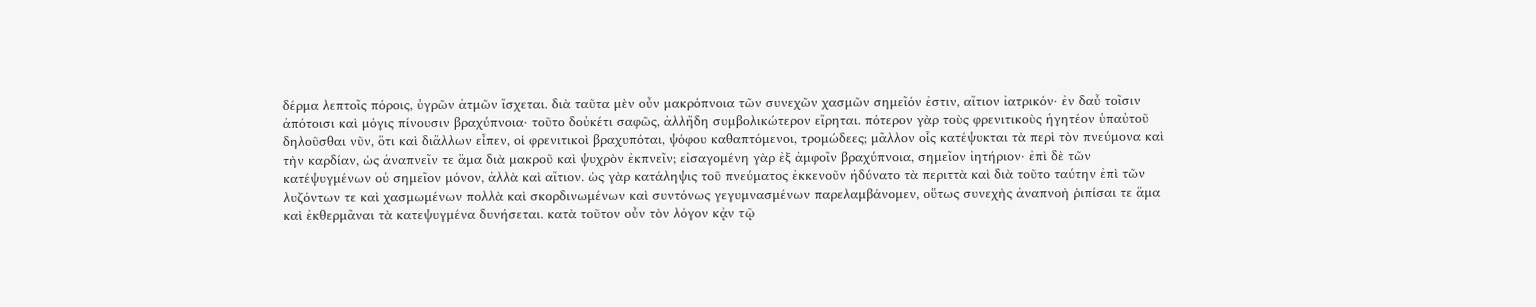δέρμα λεπτοῖς πόροις, ὑγρῶν ἀτμῶν ἴσχεται. διὰ ταῦτα μὲν οὖν μακρόπνοια τῶν συνεχῶν χασμῶν σημεῖόν ἐστιν, αἴτιον ἰατρικόν· ἐν δαὖ τοῖσιν ἀπότοισι καὶ μόγις πίνουσιν βραχύπνοια· τοῦτο δοὐκέτι σαφῶς, ἀλλἤδη συμβολικώτερον εἴρηται. πότερον γὰρ τοὺς φρενιτικοὺς ἡγητέον ὑπαὐτοῦ δηλοῦσθαι νῦν, ὅτι καὶ διἄλλων εἶπεν, οἱ φρενιτικοὶ βραχυπόται, ψόφου καθαπτόμενοι, τρομώδεες; μᾶλλον οἷς κατέψυκται τὰ περὶ τὸν πνεύμονα καὶ τὴν καρδίαν, ὡς ἀναπνεῖν τε ἅμα διὰ μακροῦ καὶ ψυχρὸν ἐκπνεῖν; εἰσαγομένη γὰρ ἐξ ἀμφοῖν βραχύπνοια, σημεῖον ἰητήριον· ἐπὶ δὲ τῶν κατέψυγμένων οὐ σημεῖον μόνον, ἀλλὰ καὶ αἴτιον. ὡς γὰρ κατάληψις τοῦ πνεύματος ἐκκενοῦν ἠδύνατο τὰ περιττὰ καὶ διὰ τοῦτο ταύτην ἐπὶ τῶν λυζόντων τε καὶ χασμωμένων πολλὰ καὶ σκορδινωμένων καὶ συντόνως γεγυμνασμένων παρελαμβάνομεν, οὕτως συνεχὴς ἀναπνοὴ ῥιπίσαι τε ἅμα καὶ ἐκθερμᾶναι τὰ κατεψυγμένα δυνήσεται. κατὰ τοῦτον οὖν τὸν λόγον κᾀν τῷ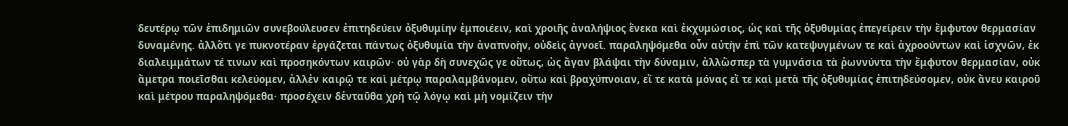δευτέρῳ τῶν ἐπιδημιῶν συνεβούλευσεν ἐπιτηδεύειν ὀξυθυμίην ἐμποιέειν, καὶ χροιῆς ἀναλήψιος ἕνεκα καὶ ἐκχυμώσιος, ὡς καὶ τῆς ὀξυθυμίας ἐπεγείρειν τὴν ἔμφυτον θερμασίαν δυναμένης. ἀλλὅτι γε πυκνοτέραν ἐργάζεται πάντως ὀξυθυμία τὴν ἀναπνοὴν, οὐδεὶς ἀγνοεῖ. παραληψόμεθα οὖν αὐτὴν ἐπὶ τῶν κατεψυγμένων τε καὶ ἀχροούντων καὶ ἰσχνῶν, ἐκ διαλειμμάτων τέ τινων καὶ προσηκόντων καιρῶν· οὐ γὰρ δὴ συνεχῶς γε οὕτως, ὡς ἄγαν βλάψαι τὴν δύναμιν, ἀλλὥσπερ τὰ γυμνάσια τὰ ῥωννύντα τὴν ἔμφυτον θερμασίαν, οὐκ ἄμετρα ποιεῖσθαι κελεύομεν, ἀλλἐν καιρῷ τε καὶ μέτρῳ παραλαμβάνομεν, οὕτω καὶ βραχύπνοιαν, εἴ τε κατὰ μόνας εἴ τε καὶ μετὰ τῆς ὀξυθυμίας ἐπιτηδεύσομεν, οὐκ ἄνευ καιροῦ καὶ μέτρου παραληψόμεθα· προσέχειν δἐνταῦθα χρὴ τῷ λόγῳ καὶ μὴ νομίζειν τὴν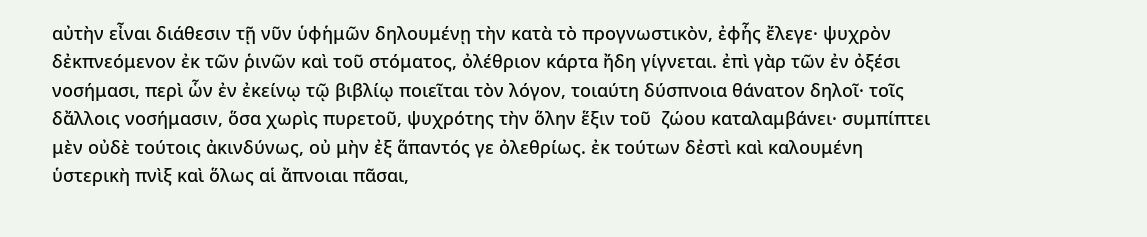αὐτὴν εἶναι διάθεσιν τῇ νῦν ὑφἡμῶν δηλουμένῃ τὴν κατὰ τὸ προγνωστικὸν, ἐφἧς ἔλεγε· ψυχρὸν δἐκπνεόμενον ἐκ τῶν ῥινῶν καὶ τοῦ στόματος, ὀλέθριον κάρτα ἤδη γίγνεται. ἐπὶ γὰρ τῶν ἐν ὀξέσι νοσήμασι, περὶ ὧν ἐν ἐκείνῳ τῷ βιβλίῳ ποιεῖται τὸν λόγον, τοιαύτη δύσπνοια θάνατον δηλοῖ· τοῖς δἄλλοις νοσήμασιν, ὅσα χωρὶς πυρετοῦ, ψυχρότης τὴν ὅλην ἕξιν τοῦ  ζώου καταλαμβάνει· συμπίπτει μὲν οὐδὲ τούτοις ἀκινδύνως, οὐ μὴν ἐξ ἅπαντός γε ὀλεθρίως. ἐκ τούτων δἐστὶ καὶ καλουμένη ὑστερικὴ πνὶξ καὶ ὅλως αἱ ἄπνοιαι πᾶσαι,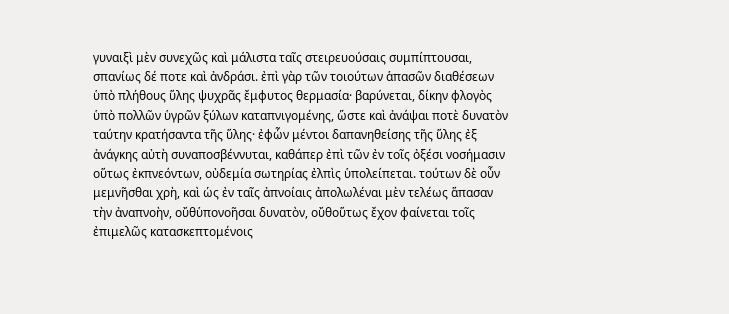γυναιξὶ μὲν συνεχῶς καὶ μάλιστα ταῖς στειρευούσαις συμπίπτουσαι, σπανίως δέ ποτε καὶ ἀνδράσι. ἐπὶ γὰρ τῶν τοιούτων ἁπασῶν διαθέσεων ὑπὸ πλήθους ὕλης ψυχρᾶς ἔμφυτος θερμασία· βαρύνεται, δίκην φλογὸς ὑπὸ πολλῶν ὑγρῶν ξύλων καταπνιγομένης, ὥστε καὶ ἀνάψαι ποτὲ δυνατὸν ταύτην κρατήσαντα τῆς ὕλης· ἐφὧν μέντοι δαπανηθείσης τῆς ὕλης ἐξ ἀνάγκης αὐτὴ συναποσβέννυται, καθάπερ ἐπὶ τῶν ἐν τοῖς ὀξέσι νοσήμασιν οὕτως ἐκπνεόντων, οὐδεμία σωτηρίας ἐλπὶς ὑπολείπεται. τούτων δὲ οὖν μεμνῆσθαι χρὴ, καὶ ὡς ἐν ταῖς ἀπνοίαις ἀπολωλέναι μὲν τελέως ἅπασαν τὴν ἀναπνοὴν, οὔθὑπονοῆσαι δυνατὸν, οὔθοὕτως ἔχον φαίνεται τοῖς ἐπιμελῶς κατασκεπτομένοις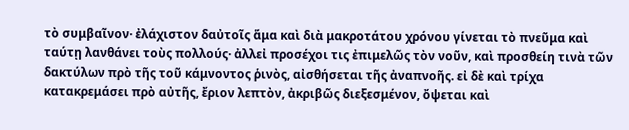τὸ συμβαῖνον· ἐλάχιστον δαὐτοῖς ἅμα καὶ διὰ μακροτάτου χρόνου γίνεται τὸ πνεῦμα καὶ ταύτῃ λανθάνει τοὺς πολλούς· ἀλλεἰ προσέχοι τις ἐπιμελῶς τὸν νοῦν, καὶ προσθείη τινὰ τῶν δακτύλων πρὸ τῆς τοῦ κάμνοντος ῥινὸς, αἰσθήσεται τῆς ἀναπνοῆς. εἰ δὲ καὶ τρίχα κατακρεμάσει πρὸ αὐτῆς, ἔριον λεπτὸν, ἀκριβῶς διεξεσμένον, ὄψεται καὶ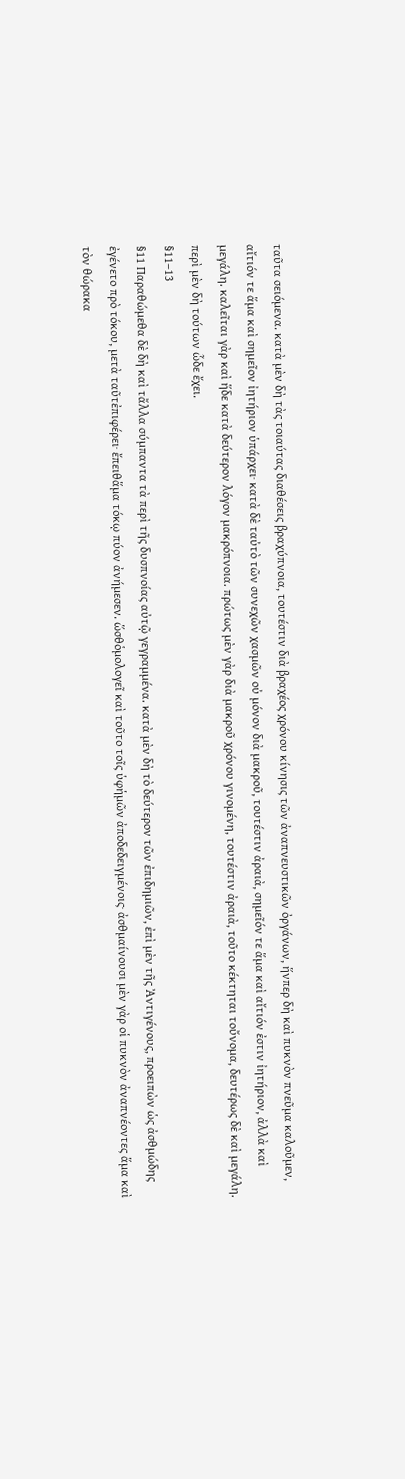ταῦτα σειόμενα. κατὰ μὲν δὴ τὰς τοιαύτας διαθέσεις βραχύπνοια, τουτέστιν διὰ βραχέος χρόνου κίνησις τῶν ἀναπνευστικῶν ὀργάνων, ἥνπερ δὴ καὶ πυκνὸν πνεῦμα καλοῦμεν, αἴτιόν τε ἅμα καὶ σημεῖον ἰητήριον ὑπάρχει· κατὰ δὲ ταὐτὸ τῶν συνεχῶν χασμῶν οὐ μόνον διὰ μακροῦ, τουτέστιν ἀραιὰ, σημεῖόν τε ἅμα καὶ αἴτιόν ἐστιν ἰητήριον, ἀλλὰ καὶ μεγάλη. καλεῖται γὰρ καὶ ἥδε κατὰ δεύτερον λόγον μακρόπνοια. πρώτως μὲν γὰρ διὰ μακροῦ χρόνου γινομένη, τουτέστιν ἀραιὰ, τοῦτο κέκτηται τοὔνομα, δευτέρως δὲ καὶ μεγάλη. περὶ μὲν δὴ τούτων ὧδε ἔχει.
§11–13
§11 Παραθώμεθα δὲ δὴ καὶ τἄλλα σύμπαντα τὰ περὶ τῆς δυσπνοίας αὐτῷ γεγραμμένα. κατὰ μὲν δὴ τὸ δεύτερον τῶν ἐπιδημιῶν, ἐπὶ μὲν τῆς Ἀντιγένους, προειπὼν ὡς ἀσθμώδης ἐγένετο πρὸ τόκου, μετὰ ταῦτἐπιφέρει· ἔπειθἅμα τόκῳ πύον ἀνήμεσεν. ὥσθὁμολογεῖ καὶ τοῦτο τοῖς ὑφἡμῶν ἀποδεδειγμένοις· ἀσθμαίνουσι μὲν γὰρ οἱ πυκνὸν ἀναπνέοντες ἅμα καὶ τὸν θώρακα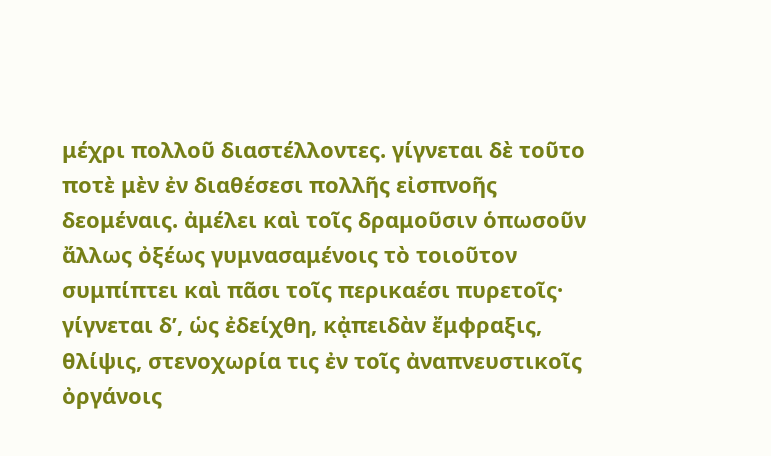μέχρι πολλοῦ διαστέλλοντες. γίγνεται δὲ τοῦτο ποτὲ μὲν ἐν διαθέσεσι πολλῆς εἰσπνοῆς δεομέναις. ἀμέλει καὶ τοῖς δραμοῦσιν ὁπωσοῦν ἄλλως ὀξέως γυμνασαμένοις τὸ τοιοῦτον συμπίπτει καὶ πᾶσι τοῖς περικαέσι πυρετοῖς· γίγνεται δ’, ὡς ἐδείχθη, κᾀπειδὰν ἔμφραξις, θλίψις, στενοχωρία τις ἐν τοῖς ἀναπνευστικοῖς ὀργάνοις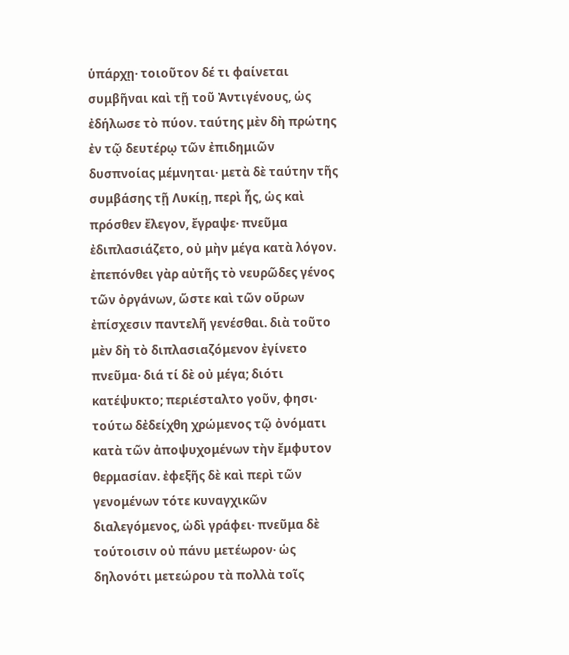ὑπάρχῃ· τοιοῦτον δέ τι φαίνεται συμβῆναι καὶ τῇ τοῦ Ἀντιγένους, ὡς ἐδήλωσε τὸ πύον. ταύτης μὲν δὴ πρώτης ἐν τῷ δευτέρῳ τῶν ἐπιδημιῶν δυσπνοίας μέμνηται· μετὰ δὲ ταύτην τῆς συμβάσης τῇ Λυκίῃ, περὶ ἧς, ὡς καὶ πρόσθεν ἔλεγον, ἔγραψε· πνεῦμα ἐδιπλασιάζετο, οὐ μὴν μέγα κατὰ λόγον. ἐπεπόνθει γὰρ αὐτῆς τὸ νευρῶδες γένος τῶν ὀργάνων, ὥστε καὶ τῶν οὔρων ἐπίσχεσιν παντελῆ γενέσθαι. διὰ τοῦτο μὲν δὴ τὸ διπλασιαζόμενον ἐγίνετο πνεῦμα· διά τί δὲ οὐ μέγα; διότι κατέψυκτο; περιέσταλτο γοῦν, φησι· τούτω δἐδείχθη χρώμενος τῷ ὀνόματι κατὰ τῶν ἀποψυχομένων τὴν ἔμφυτον θερμασίαν. ἐφεξῆς δὲ καὶ περὶ τῶν γενομένων τότε κυναγχικῶν διαλεγόμενος, ὡδὶ γράφει· πνεῦμα δὲ τούτοισιν οὐ πάνυ μετέωρον· ὡς δηλονότι μετεώρου τὰ πολλὰ τοῖς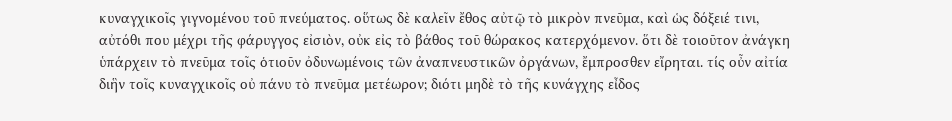κυναγχικοῖς γιγνομένου τοῦ πνεύματος. οὕτως δὲ καλεῖν ἔθος αὐτῷ τὸ μικρὸν πνεῦμα, καὶ ὡς δόξειέ τινι, αὐτόθι που μέχρι τῆς φάρυγγος εἰσιὸν, οὐκ εἰς τὸ βάθος τοῦ θώρακος κατερχόμενον. ὅτι δὲ τοιοῦτον ἀνάγκη ὑπάρχειν τὸ πνεῦμα τοῖς ὁτιοῦν ὀδυνωμένοις τῶν ἀναπνευστικῶν ὀργάνων, ἔμπροσθεν εἴρηται. τίς οὖν αἰτία διἣν τοῖς κυναγχικοῖς οὐ πάνυ τὸ πνεῦμα μετέωρον; διότι μηδὲ τὸ τῆς κυνάγχης εἶδος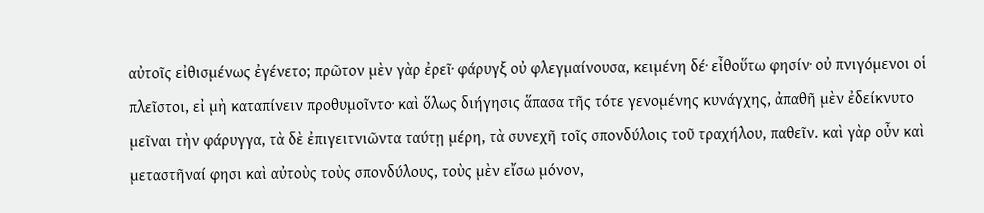αὐτοῖς εἰθισμένως ἐγένετο; πρῶτον μὲν γὰρ ἐρεῖ· φάρυγξ οὐ φλεγμαίνουσα, κειμένη δέ· εἶθοὕτω φησίν· οὐ πνιγόμενοι οἱ πλεῖστοι, εἰ μὴ καταπίνειν προθυμοῖντο· καὶ ὅλως διήγησις ἅπασα τῆς τότε γενομένης κυνάγχης, ἀπαθῆ μὲν ἐδείκνυτο μεῖναι τὴν φάρυγγα, τὰ δὲ ἐπιγειτνιῶντα ταύτῃ μέρη, τὰ συνεχῆ τοῖς σπονδύλοις τοῦ τραχήλου, παθεῖν. καὶ γὰρ οὖν καὶ μεταστῆναί φησι καὶ αὐτοὺς τοὺς σπονδύλους, τοὺς μὲν εἴσω μόνον,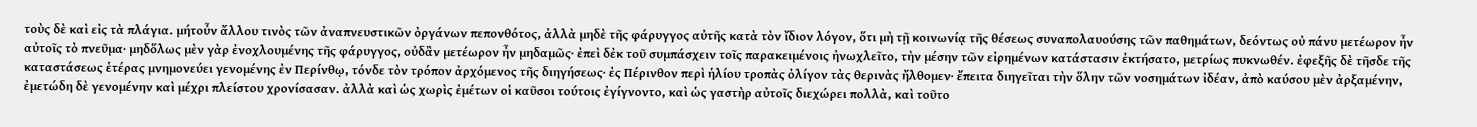τοὺς δὲ καὶ εἰς τὰ πλάγια. μήτοὖν ἄλλου τινὸς τῶν ἀναπνευστικῶν ὀργάνων πεπονθότος, ἀλλὰ μηδὲ τῆς φάρυγγος αὐτῆς κατὰ τὸν ἴδιον λόγον, ὅτι μὴ τῇ κοινωνίᾳ τῆς θέσεως συναπολαυούσης τῶν παθημάτων, δεόντως οὐ πάνυ μετέωρον ἦν αὐτοῖς τὸ πνεῦμα· μηδὅλως μὲν γὰρ ἐνοχλουμένης τῆς φάρυγγος, οὐδἂν μετέωρον ἦν μηδαμῶς· ἐπεὶ δἐκ τοῦ συμπάσχειν τοῖς παρακειμένοις ἠνωχλεῖτο, τὴν μέσην τῶν εἰρημένων κατάστασιν ἐκτήσατο, μετρίως πυκνωθέν. ἐφεξῆς δὲ τῆσδε τῆς καταστάσεως ἑτέρας μνημονεύει γενομένης ἐν Περίνθῳ, τόνδε τὸν τρόπον ἀρχόμενος τῆς διηγήσεως· ἐς Πέρινθον περὶ ἡλίου τροπὰς ὀλίγον τὰς θερινὰς ἤλθομεν· ἔπειτα διηγεῖται τὴν ὅλην τῶν νοσημάτων ἰδέαν, ἀπὸ καύσου μὲν ἀρξαμένην, ἐμετώδη δὲ γενομένην καὶ μέχρι πλείστου χρονίσασαν. ἀλλὰ καὶ ὡς χωρὶς ἐμέτων οἱ καῦσοι τούτοις ἐγίγνοντο, καὶ ὡς γαστὴρ αὐτοῖς διεχώρει πολλὰ, καὶ τοῦτο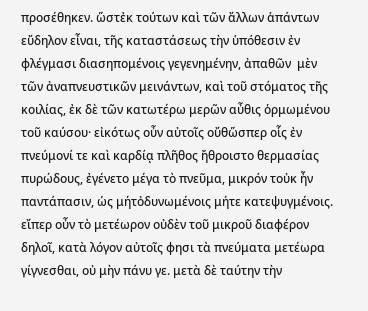προσέθηκεν. ὥστἐκ τούτων καὶ τῶν ἄλλων ἁπάντων εὔδηλον εἶναι, τῆς καταστάσεως τὴν ὑπόθεσιν ἐν φλέγμασι διασηπομένοις γεγενημένην, ἀπαθῶν  μὲν τῶν ἀναπνευστικῶν μεινάντων, καὶ τοῦ στόματος τῆς κοιλίας, ἐκ δὲ τῶν κατωτέρω μερῶν αὖθις ὁρμωμένου τοῦ καύσου· εἰκότως οὖν αὐτοῖς οὔθὥσπερ οἷς ἐν πνεύμονί τε καὶ καρδίᾳ πλῆθος ἤθροιστο θερμασίας πυρώδους, ἐγένετο μέγα τὸ πνεῦμα, μικρόν τοὐκ ἦν παντάπασιν, ὡς μήτὀδυνωμένοις μήτε κατεψυγμένοις. εἴπερ οὖν τὸ μετέωρον οὐδὲν τοῦ μικροῦ διαφέρον δηλοῖ, κατὰ λόγον αὐτοῖς φησι τὰ πνεύματα μετέωρα γίγνεσθαι, οὐ μὴν πάνυ γε. μετὰ δὲ ταύτην τὴν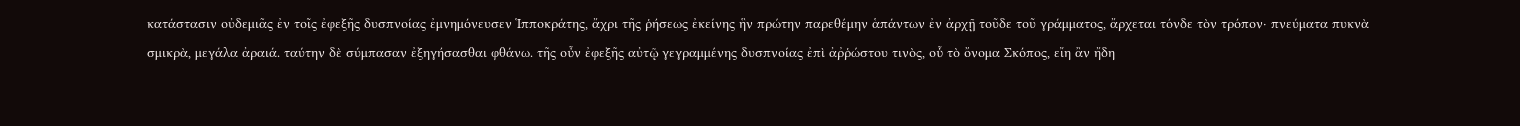κατάστασιν οὐδεμιᾶς ἐν τοῖς ἐφεξῆς δυσπνοίας ἐμνημόνευσεν Ἱπποκράτης, ἄχρι τῆς ῥήσεως ἐκείνης ἣν πρώτην παρεθέμην ἁπάντων ἐν ἀρχῇ τοῦδε τοῦ γράμματος, ἄρχεται τόνδε τὸν τρόπον· πνεύματα πυκνὰ σμικρὰ, μεγάλα ἀραιά. ταύτην δὲ σύμπασαν ἐξηγήσασθαι φθάνω. τῆς οὖν ἐφεξῆς αὐτῷ γεγραμμένης δυσπνοίας ἐπὶ ἀῤῥώστου τινὸς, οὗ τὸ ὄνομα Σκόπος, εἴη ἂν ἤδη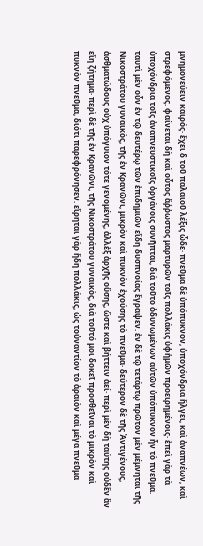μνημονεύειν καιρός· ἔχει δ τοῦ παλαιοῦ λέξις ὧδε· πνεῦμα δὲ ὑπόπυκνον, ὑποχόνδρια ἤλγει, καὶ ἀναπνέων, καὶ στρεφόμενος. φαίνεται δὴ καὶ οὗτος ἄῤῥωστος μαρτυρῶν τοῖς πολλάκις ὑφἡμῶν προειρημένοις· ἐπεὶ γὰρ τὰ ὑποχόνδρια τοῖς ἀναπνευστικοῖς ὀργάνοις συνῆπται, διὰ τοῦτο ὀδυνωμένων αὐτῶν ὑπόπυκνον ἦν τὸ πνεῦμα. ταυτὶ μὲν οὖν ἐν τῷ δευτέρῳ τῶν ἐπιδημιῶν εἴδη δυσπνοίας ἔγραψεν. ἐν δὲ τῷ τετάρτῳ πρῶτον μὲν μέμνηται τῆς Νικοστράτου γυναικὸς, τῆς ἐν Κρανῶνι, μικρὸν καὶ πυκνὸν ἐχούσης τὸ πνεῦμα· δεύτερον δὲ τῆς Ἀντιγένους, ἀσθματώδους οὐχ ὑπόγυιον τότε γενομένης, ἀλλἐξ ἀρχῆς οὔσης, ὥστε καὶ βήττειν ἀεί· περὶ μὲν δὴ ταύτης οὐδἓν ἂν εἴη ζήτημα· περὶ δὲ τῆς ἐν Κρανῶνι, τῆς Νικοστράτου γυναικὸς, διὰ τοῦτό μοι δοκεῖ προσθεῖναι τὸ μικρὸν καὶ πυκνὸν πνεῦμα, διότι παρεφρόνησεν. εἴρηται γὰρ ἤδη πολλάκις, ὡς τοὐναντίον τὸ ἀραιὸν καὶ μέγα πνεῦμα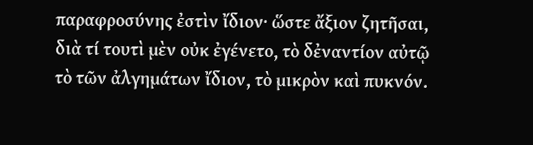παραφροσύνης ἐστὶν ἴδιον· ὥστε ἄξιον ζητῆσαι, διὰ τί τουτὶ μὲν οὐκ ἐγένετο, τὸ δἐναντίον αὐτῷ τὸ τῶν ἀλγημάτων ἴδιον, τὸ μικρὸν καὶ πυκνόν.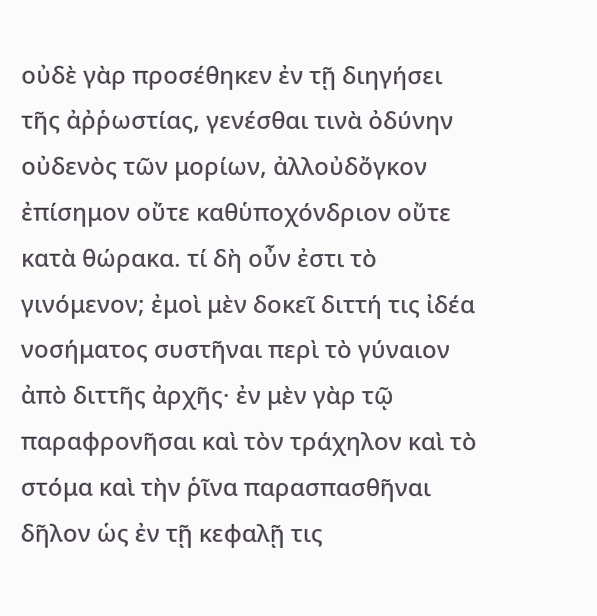οὐδὲ γὰρ προσέθηκεν ἐν τῇ διηγήσει τῆς ἀῤῥωστίας, γενέσθαι τινὰ ὀδύνην οὐδενὸς τῶν μορίων, ἀλλοὐδὄγκον ἐπίσημον οὔτε καθὑποχόνδριον οὔτε κατὰ θώρακα. τί δὴ οὖν ἐστι τὸ γινόμενον; ἐμοὶ μὲν δοκεῖ διττή τις ἰδέα νοσήματος συστῆναι περὶ τὸ γύναιον ἀπὸ διττῆς ἀρχῆς· ἐν μὲν γὰρ τῷ παραφρονῆσαι καὶ τὸν τράχηλον καὶ τὸ στόμα καὶ τὴν ῥῖνα παρασπασθῆναι δῆλον ὡς ἐν τῇ κεφαλῇ τις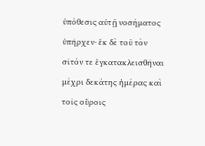ὑπόθεσις αὐτῇ νοσήματος ὑπῆρχεν· ἐκ δὲ τοῦ τὸν σῖτόν τε ἐγκατακλεισθῆναι μέχρι δεκάτης ἡμέρας καὶ τοῖς οὔροις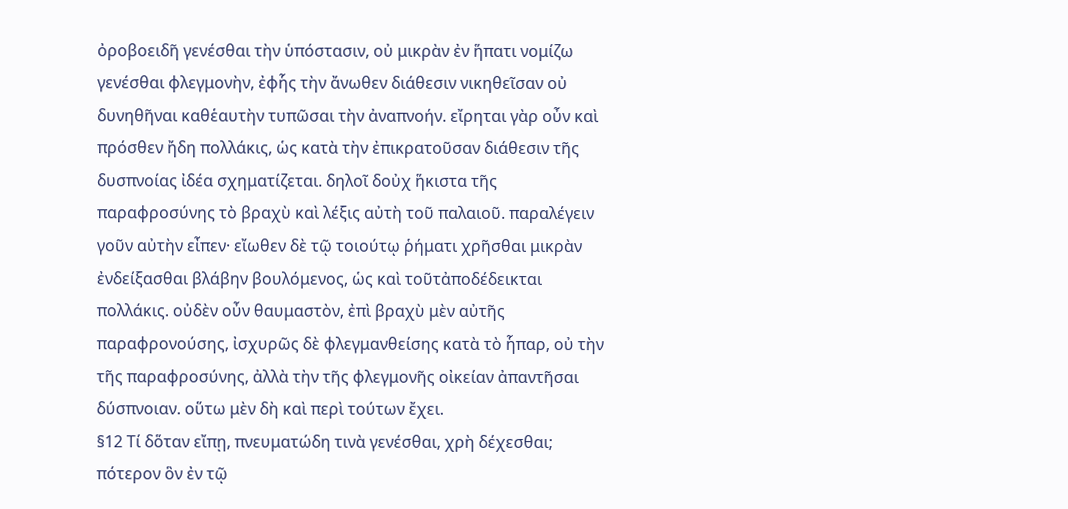ὀροβοειδῆ γενέσθαι τὴν ὑπόστασιν, οὐ μικρὰν ἐν ἥπατι νομίζω γενέσθαι φλεγμονὴν, ἐφἧς τὴν ἄνωθεν διάθεσιν νικηθεῖσαν οὐ δυνηθῆναι καθἑαυτὴν τυπῶσαι τὴν ἀναπνοήν. εἴρηται γὰρ οὖν καὶ πρόσθεν ἤδη πολλάκις, ὡς κατὰ τὴν ἐπικρατοῦσαν διάθεσιν τῆς δυσπνοίας ἰδέα σχηματίζεται. δηλοῖ δοὐχ ἥκιστα τῆς παραφροσύνης τὸ βραχὺ καὶ λέξις αὐτὴ τοῦ παλαιοῦ. παραλέγειν γοῦν αὐτὴν εἶπεν· εἴωθεν δὲ τῷ τοιούτῳ ῥήματι χρῆσθαι μικρὰν ἐνδείξασθαι βλάβην βουλόμενος, ὡς καὶ τοῦτἀποδέδεικται πολλάκις. οὐδὲν οὖν θαυμαστὸν, ἐπὶ βραχὺ μὲν αὐτῆς παραφρονούσης, ἰσχυρῶς δὲ φλεγμανθείσης κατὰ τὸ ἧπαρ, οὐ τὴν τῆς παραφροσύνης, ἀλλὰ τὴν τῆς φλεγμονῆς οἰκείαν ἀπαντῆσαι δύσπνοιαν. οὕτω μὲν δὴ καὶ περὶ τούτων ἔχει.
§12 Τί δὅταν εἴπῃ, πνευματώδη τινὰ γενέσθαι, χρὴ δέχεσθαι; πότερον ὃν ἐν τῷ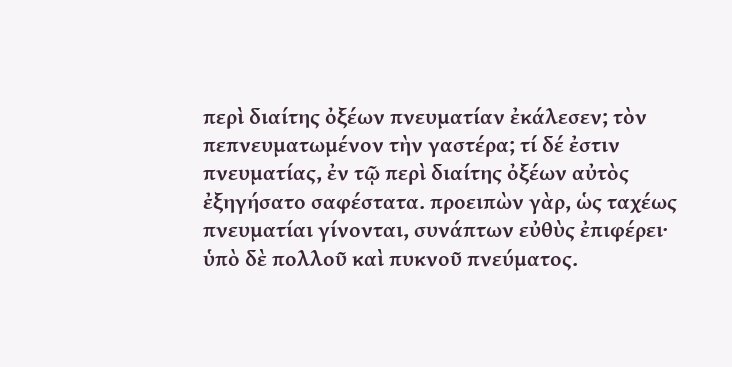περὶ διαίτης ὀξέων πνευματίαν ἐκάλεσεν; τὸν πεπνευματωμένον τὴν γαστέρα; τί δέ ἐστιν πνευματίας, ἐν τῷ περὶ διαίτης ὀξέων αὐτὸς ἐξηγήσατο σαφέστατα. προειπὼν γὰρ, ὡς ταχέως πνευματίαι γίνονται, συνάπτων εὐθὺς ἐπιφέρει· ὑπὸ δὲ πολλοῦ καὶ πυκνοῦ πνεύματος.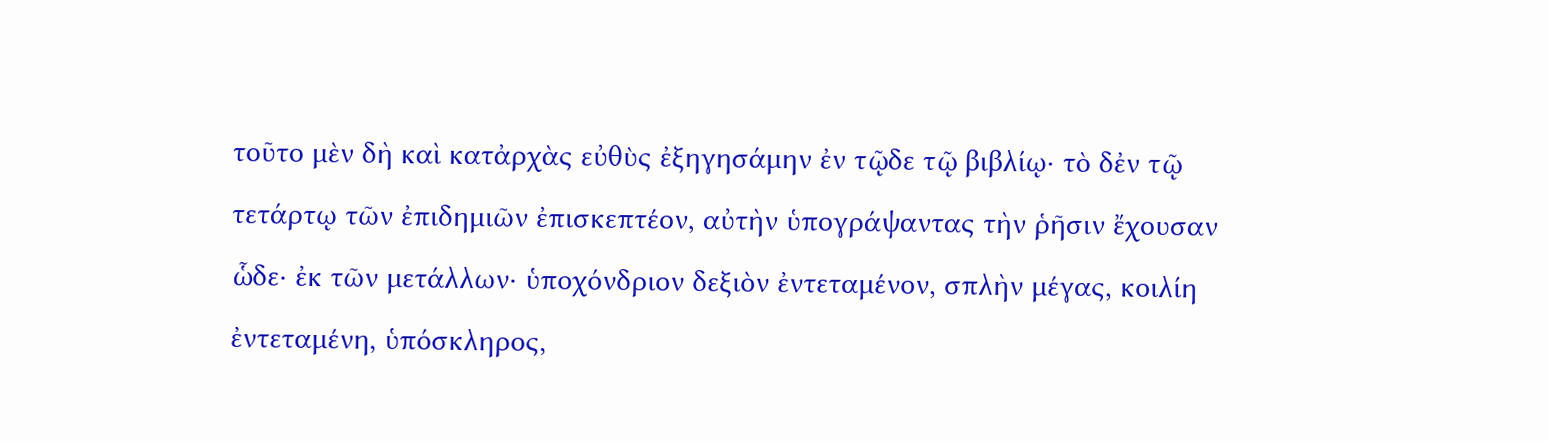τοῦτο μὲν δὴ καὶ κατἀρχὰς εὐθὺς ἐξηγησάμην ἐν τῷδε τῷ βιβλίῳ· τὸ δἐν τῷ τετάρτῳ τῶν ἐπιδημιῶν ἐπισκεπτέον, αὐτὴν ὑπογράψαντας τὴν ῥῆσιν ἔχουσαν ὧδε· ἐκ τῶν μετάλλων· ὑποχόνδριον δεξιὸν ἐντεταμένον, σπλὴν μέγας, κοιλίη ἐντεταμένη, ὑπόσκληρος,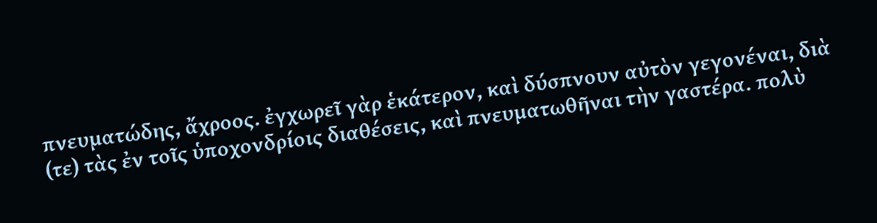πνευματώδης, ἄχροος. ἐγχωρεῖ γὰρ ἑκάτερον, καὶ δύσπνουν αὐτὸν γεγονέναι, διὰ (τε) τὰς ἐν τοῖς ὑποχονδρίοις διαθέσεις, καὶ πνευματωθῆναι τὴν γαστέρα. πολὺ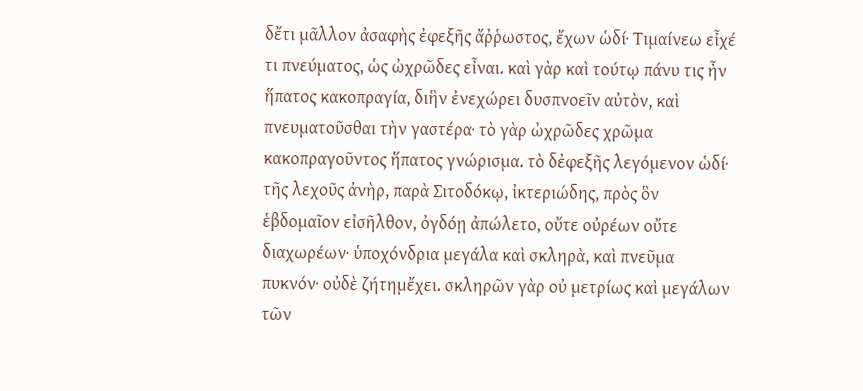δἔτι μᾶλλον ἀσαφὴς ἐφεξῆς ἄῤῥωστος, ἔχων ὡδί· Τιμαίνεω εἶχέ τι πνεύματος, ὡς ὠχρῶδες εἶναι. καὶ γὰρ καὶ τούτῳ πάνυ τις ἦν ἥπατος κακοπραγία, διἣν ἐνεχώρει δυσπνοεῖν αὐτὸν, καὶ πνευματοῦσθαι τὴν γαστέρα· τὸ γὰρ ὠχρῶδες χρῶμα κακοπραγοῦντος ἥπατος γνώρισμα. τὸ δἐφεξῆς λεγόμενον ὡδί· τῆς λεχοῦς ἀνὴρ, παρὰ Σιτοδόκῳ, ἰκτεριώδης, πρὸς ὃν ἑβδομαῖον εἰσῆλθον, ὀγδόῃ ἀπώλετο, οὔτε οὐρέων οὔτε διαχωρέων· ὑποχόνδρια μεγάλα καὶ σκληρὰ, καὶ πνεῦμα πυκνόν· οὐδὲ ζήτημἔχει. σκληρῶν γὰρ οὐ μετρίως καὶ μεγάλων τῶν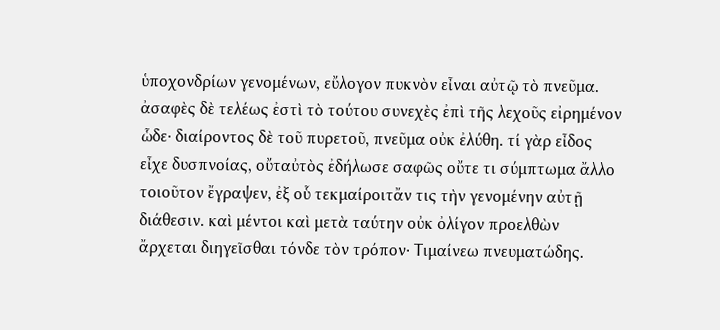ὑποχονδρίων γενομένων, εὔλογον πυκνὸν εἶναι αὐτῷ τὸ πνεῦμα. ἀσαφὲς δὲ τελέως ἐστὶ τὸ τούτου συνεχὲς ἐπὶ τῆς λεχοῦς εἰρημένον ὧδε· διαίροντος δὲ τοῦ πυρετοῦ, πνεῦμα οὐκ ἐλύθη. τί γὰρ εἶδος εἶχε δυσπνοίας, οὔταὐτὸς ἐδήλωσε σαφῶς οὔτε τι σύμπτωμα ἄλλο τοιοῦτον ἔγραψεν, ἐξ οὗ τεκμαίροιτἄν τις τὴν γενομένην αὐτῇ διάθεσιν. καὶ μέντοι καὶ μετὰ ταύτην οὐκ ὀλίγον προελθὼν  ἄρχεται διηγεῖσθαι τόνδε τὸν τρόπον· Τιμαίνεω πνευματώδης.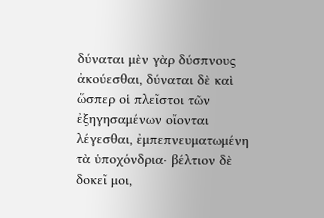δύναται μὲν γὰρ δύσπνους ἀκούεσθαι, δύναται δὲ καὶ ὥσπερ οἱ πλεῖστοι τῶν ἐξηγησαμένων οἴονται λέγεσθαι, ἐμπεπνευματωμένη τὰ ὑποχόνδρια· βέλτιον δὲ δοκεῖ μοι,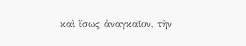καὶ ἴσως ἀναγκαῖον, τὴν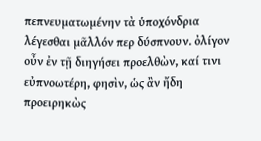πεπνευματωμένην τὰ ὑποχόνδρια λέγεσθαι μᾶλλόν περ δύσπνουν. ὀλίγον οὖν ἐν τῇ διηγήσει προελθὼν, καί τινι εὐπνοωτέρη, φησὶν, ὡς ἂν ἤδη προειρηκὼς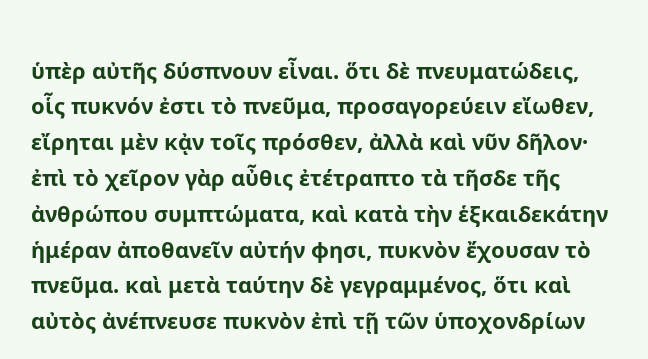ὑπὲρ αὐτῆς δύσπνουν εἶναι. ὅτι δὲ πνευματώδεις, οἷς πυκνόν ἐστι τὸ πνεῦμα, προσαγορεύειν εἴωθεν, εἴρηται μὲν κᾀν τοῖς πρόσθεν, ἀλλὰ καὶ νῦν δῆλον· ἐπὶ τὸ χεῖρον γὰρ αὖθις ἐτέτραπτο τὰ τῆσδε τῆς ἀνθρώπου συμπτώματα, καὶ κατὰ τὴν ἑξκαιδεκάτην ἡμέραν ἀποθανεῖν αὐτήν φησι, πυκνὸν ἔχουσαν τὸ πνεῦμα. καὶ μετὰ ταύτην δὲ γεγραμμένος, ὅτι καὶ αὐτὸς ἀνέπνευσε πυκνὸν ἐπὶ τῇ τῶν ὑποχονδρίων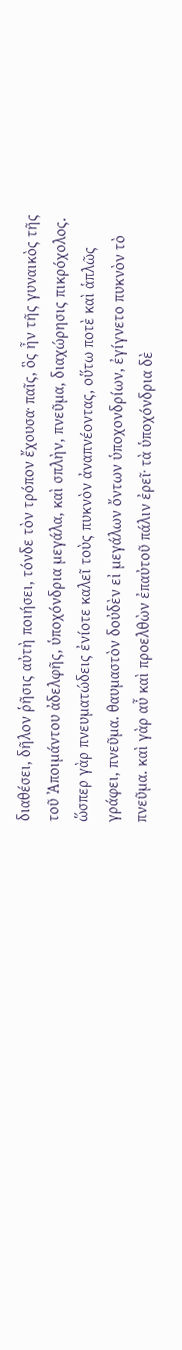διαθέσει, δῆλον ῥῆσις αὐτὴ ποιήσει, τόνδε τὸν τρόπον ἔχουσα· παῖς, ὃς ἦν τῆς γυναικὸς τῆς τοῦ Ἀποιμάντου ἀδελφῆς, ὑποχόνδρια μεγάλα, καὶ σπλὴν, πνεῦμα, διαχώρησις πικρόχολος. ὥσπερ γὰρ πνευματώδεις ἐνίοτε καλεῖ τοὺς πυκνὸν ἀναπνέοντας, οὕτω ποτὲ καὶ ἁπλῶς γράφει, πνεῦμα. θαυμαστὸν δοὐδὲν εἰ μεγάλων ὄντων ὑποχονδρίων, ἐγίγνετο πυκνὸν τὸ πνεῦμα. καὶ γὰρ αὖ καὶ προελθὼν ἐπαὐτοῦ πάλιν ἐρεῖ· τὰ ὑποχόνδρια δὲ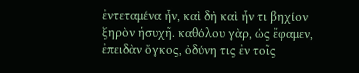ἐντεταμένα ἦν, καὶ δὴ καὶ ἦν τι βηχίον ξηρὸν ἡσυχῆ. καθόλου γὰρ, ὡς ἔφαμεν, ἐπειδὰν ὄγκος, ὀδύνη τις ἐν τοῖς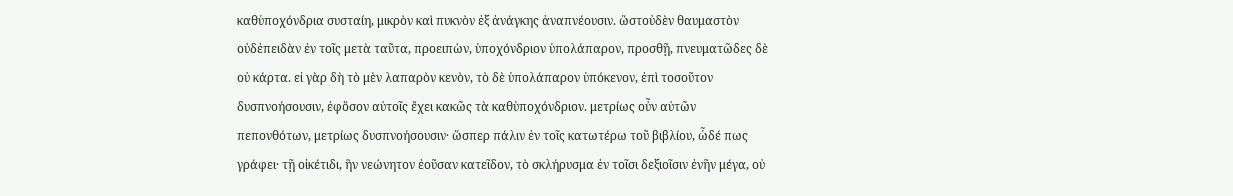καθὑποχόνδρια συσταίη, μικρὸν καὶ πυκνὸν ἐξ ἀνάγκης ἀναπνέουσιν. ὥστοὐδὲν θαυμαστὸν οὐδἐπειδὰν ἐν τοῖς μετὰ ταῦτα, προειπὼν, ὑποχόνδριον ὑπολάπαρον, προσθῇ, πνευματῶδες δὲ οὐ κάρτα. εἰ γὰρ δὴ τὸ μὲν λαπαρὸν κενὸν, τὸ δὲ ὑπολάπαρον ὑπόκενον, ἐπὶ τοσοῦτον δυσπνοήσουσιν, ἐφὅσον αὐτοῖς ἔχει κακῶς τὰ καθὑποχόνδριον. μετρίως οὖν αὐτῶν πεπονθότων, μετρίως δυσπνοήσουσιν· ὥσπερ πάλιν ἐν τοῖς κατωτέρω τοῦ βιβλίου, ὧδέ πως γράφει· τῇ οἰκέτιδι, ἣν νεώνητον ἐοῦσαν κατεῖδον, τὸ σκλήρυσμα ἐν τοῖσι δεξιοῖσιν ἐνῆν μέγα, οὐ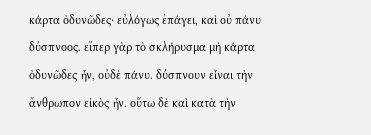κάρτα ὀδυνῶδες· εὐλόγως ἐπάγει, καὶ οὐ πάνυ δύσπνοος. εἴπερ γὰρ τὸ σκλήρυσμα μὴ κάρτα ὀδυνῶδες ἦν, οὐδὲ πάνυ. δύσπνουν εἶναι τὴν ἄνθρωπον εἰκὸς ἦν. οὕτω δὲ καὶ κατὰ τὴν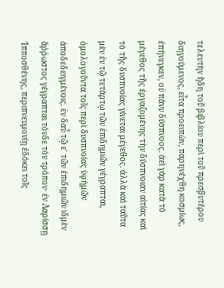τελευτὴν ἤδη τοῦ βιβλίου περὶ τοῦ πρεσβυτέρου διηγούμενος, εἶτα προειπὼν, παρηνέχθη κοσμίως, ἐπήνεγκεν, οὐ πάνυ δύσπνοος. ἀεὶ γὰρ κατὰ τὸ μέγεθος τῆς ἐργαζομένης τὴν δύσπνοιαν αἰτίας καὶ τὸ τῆς δυσπνοίας γίνεται μέγεθος. ἀλλὰ καὶ ταῦτα μὲν ἐν τῷ τετάρτῳ τῶν ἐπιδημιῶν γέγραπται, ὁμολογοῦντα τοῖς περὶ δυσπνοίας ὑφἡμῶν ἀποδεδειγμένοις. ἐν δαὖ τῷ ε΄ τῶν ἐπιδημιῶν ιδμὲν ἄῤῥωστος γέγραπται τόνδε τὸν τρόπον· ἐν Λαρίσσῃ Ἱπποσθένης, περιπνευμονίῃ ἐδόκει τοῖς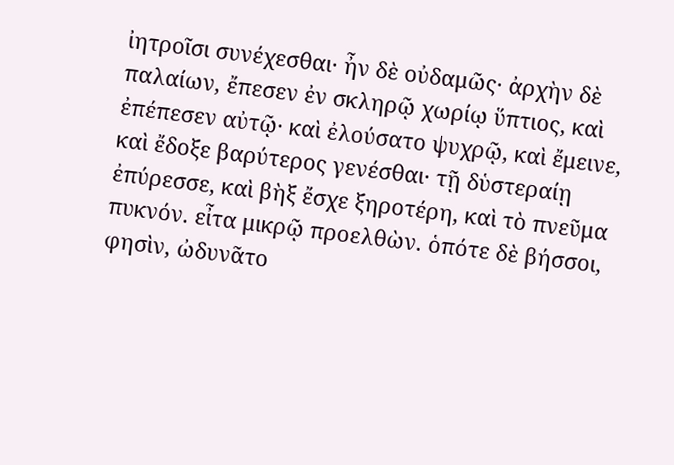ἰητροῖσι συνέχεσθαι· ἦν δὲ οὐδαμῶς· ἀρχὴν δὲ παλαίων, ἔπεσεν ἐν σκληρῷ χωρίῳ ὕπτιος, καὶ ἐπέπεσεν αὐτῷ· καὶ ἐλούσατο ψυχρῷ, καὶ ἔμεινε, καὶ ἔδοξε βαρύτερος γενέσθαι· τῇ δὑστεραίῃ ἐπύρεσσε, καὶ βὴξ ἔσχε ξηροτέρη, καὶ τὸ πνεῦμα πυκνόν. εἶτα μικρῷ προελθὼν. ὁπότε δὲ βήσσοι, φησὶν, ὠδυνᾶτο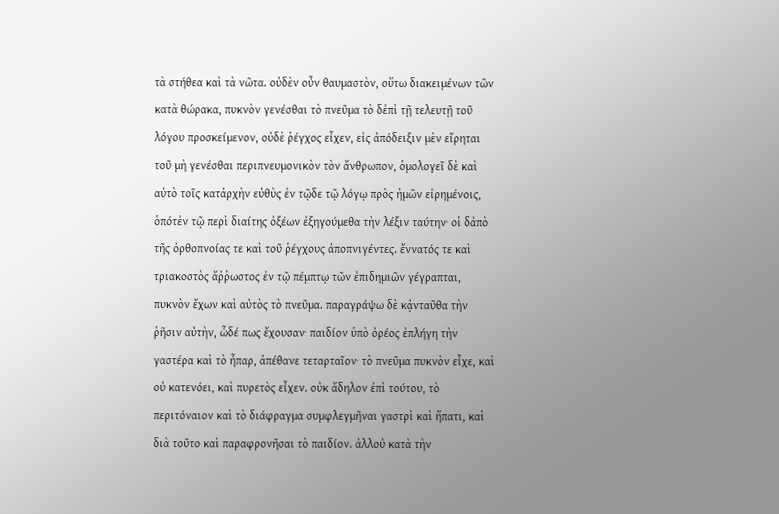τὰ στήθεα καὶ τὰ νῶτα. οὐδὲν οὖν θαυμαστὸν, οὕτω διακειμένων τῶν κατὰ θώρακα, πυκνὸν γενέσθαι τὸ πνεῦμα τὸ δἐπὶ τῇ τελευτῇ τοῦ λόγου προσκείμενον, οὐδὲ ῥέγχος εἶχεν, εἰς ἀπόδειξιν μὲν εἴρηται τοῦ μὴ γενέσθαι περιπνευμονικὸν τὸν ἄνθρωπον, ὁμολογεῖ δὲ καὶ αὐτὸ τοῖς κατἀρχὴν εὐθὺς ἐν τῷδε τῷ λόγῳ πρὸς ἡμῶν εἰρημένοις, ὁπότἐν τῷ περὶ διαίτης ὀξέων ἐξηγούμεθα τὴν λέξιν ταύτην· οἱ δἀπὸ τῆς ὀρθοπνοίας τε καὶ τοῦ ῥέγχους ἀποπνιγέντες. ἔννατός τε καὶ τριακοστὸς ἄῤῥωστος ἐν τῷ πέμπτῳ τῶν ἐπιδημιῶν γέγραπται, πυκνὸν ἔχων καὶ αὐτὸς τὸ πνεῦμα. παραγράψω δὲ κᾀνταῦθα τὴν ῥῆσιν αὐτὴν, ὧδέ πως ἔχουσαν· παιδίον ὑπὸ ὀρέος ἐπλήγη τὴν γαστέρα καὶ τὸ ἧπαρ, ἀπέθανε τεταρταῖον· τὸ πνεῦμα πυκνὸν εἶχε, καὶ οὐ κατενόει, καὶ πυρετὸς εἶχεν. οὐκ ἄδηλον ἐπὶ τούτου, τὸ περιτόναιον καὶ τὸ διάφραγμα συμφλεγμῆναι γαστρὶ καὶ ἥπατι, καὶ διὰ τοῦτο καὶ παραφρονῆσαι τὸ παιδίον. ἀλλοὐ κατὰ τὴν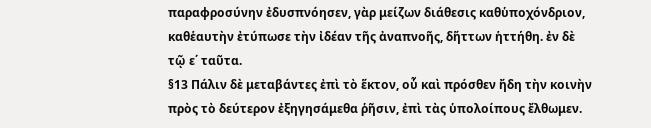παραφροσύνην ἐδυσπνόησεν, γὰρ μείζων διάθεσις καθὑποχόνδριον, καθἑαυτὴν ἐτύπωσε τὴν ἰδέαν τῆς ἀναπνοῆς, δἥττων ἡττήθη. ἐν δὲ τῷ ε΄ ταῦτα.
§13 Πάλιν δὲ μεταβάντες ἐπὶ τὸ ἕκτον, οὗ καὶ πρόσθεν ἤδη τὴν κοινὴν πρὸς τὸ δεύτερον ἐξηγησάμεθα ῥῆσιν, ἐπὶ τὰς ὑπολοίπους ἔλθωμεν.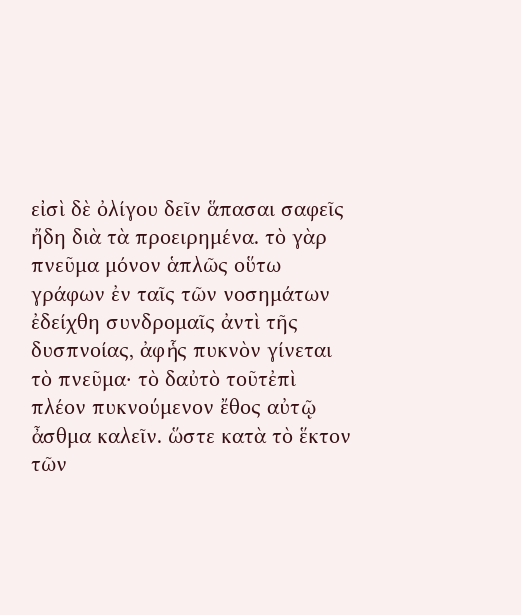εἰσὶ δὲ ὀλίγου δεῖν ἅπασαι σαφεῖς ἤδη διὰ τὰ προειρημένα. τὸ γὰρ πνεῦμα μόνον ἁπλῶς οὕτω γράφων ἐν ταῖς τῶν νοσημάτων ἐδείχθη συνδρομαῖς ἀντὶ τῆς δυσπνοίας, ἀφἧς πυκνὸν γίνεται τὸ πνεῦμα· τὸ δαὐτὸ τοῦτἐπὶ πλέον πυκνούμενον ἔθος αὐτῷ ἆσθμα καλεῖν. ὥστε κατὰ τὸ ἕκτον τῶν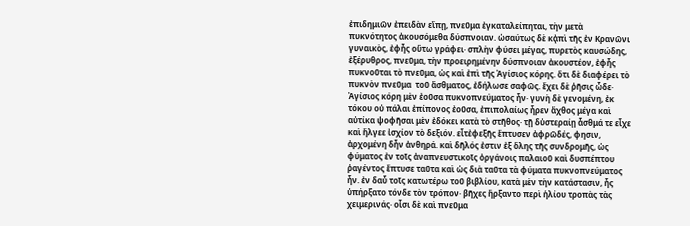ἐπιδημιῶν ἐπειδὰν εἴπῃ, πνεῦμα ἐγκαταλείπηται, τὴν μετὰ πυκνότητος ἀκουσόμεθα δύσπνοιαν. ὡσαύτως δὲ κᾀπὶ τῆς ἐν Κρανῶνι γυναικὸς, ἐφἧς οὕτω γράφει· σπλὴν φύσει μέγας, πυρετὸς καυσώδης, ἐξέρυθρος, πνεῦμα, τὴν προειρημένην δύσπνοιαν ἀκουστέον, ἐφἧς πυκνοῦται τὸ πνεῦμα, ὡς καὶ ἐπὶ τῆς Ἀγίσιος κόρης. ὅτι δὲ διαφέρει τὸ πυκνὸν πνεῦμα  τοῦ ἄσθματος, ἐδήλωσε σαφῶς. ἔχει δὲ ῥῆσις ὧδε· Ἀγίσιος κόρη μὲν ἐοῦσα πυκνοπνεύματος ἦν· γυνὴ δὲ γενομένη, ἐκ τόκου οὐ πάλαι ἐπίπονος ἐοῦσα, ἐπιπολαίως ἦρεν ἄχθος μέγα καὶ αὐτίκα ψοφῆσαι μὲν ἐδόκει κατὰ τὸ στῆθος· τῇ δὑστεραίῃ ἆσθμά τε εἶχε καὶ ἤλγεε ἰσχίον τὸ δεξιόν. εἶτἐφεξῆς ἔπτυσεν ἀφρῶδές, φησιν, ἀρχομένη δἦν ἀνθηρά. καὶ δῆλός ἐστιν ἐξ ὅλης τῆς συνδρομῆς, ὡς φύματος ἐν τοῖς ἀναπνευστικοῖς ὀργάνοις παλαιοῦ καὶ δυσπέπτου ῥαγέντος ἔπτυσε ταῦτα καὶ ὡς διὰ ταῦτα τὰ φύματα πυκνοπνεύματος ἦν. ἐν δαὖ τοῖς κατωτέρω τοῦ βιβλίου, κατὰ μὲν τὴν κατάστασιν, ἧς ὑπήρξατο τόνδε τὸν τρόπον· βῆχες ἤρξαντο περὶ ἡλίου τροπὰς τὰς χειμερινάς· οἷσι δὲ καὶ πνεῦμα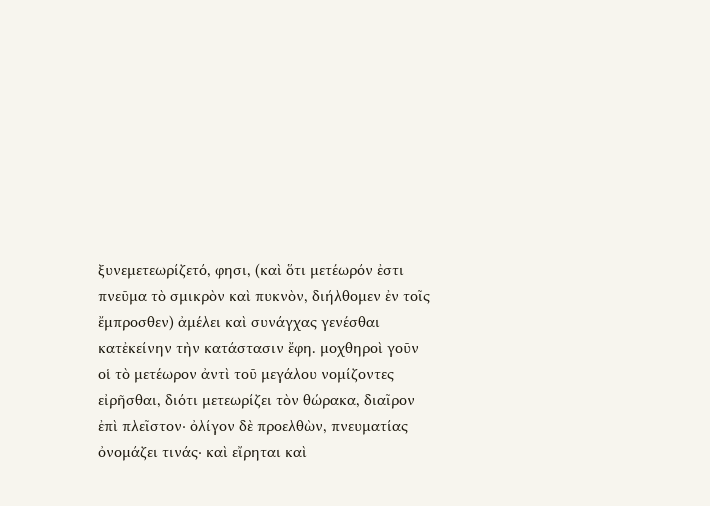ξυνεμετεωρίζετό, φησι, (καὶ ὅτι μετέωρόν ἐστι πνεῦμα τὸ σμικρὸν καὶ πυκνὸν, διήλθομεν ἐν τοῖς ἔμπροσθεν) ἀμέλει καὶ συνάγχας γενέσθαι κατἐκείνην τὴν κατάστασιν ἔφη. μοχθηροὶ γοῦν οἱ τὸ μετέωρον ἀντὶ τοῦ μεγάλου νομίζοντες εἰρῆσθαι, διότι μετεωρίζει τὸν θώρακα, διαῖρον ἐπὶ πλεῖστον· ὀλίγον δὲ προελθὼν, πνευματίας ὀνομάζει τινάς· καὶ εἴρηται καὶ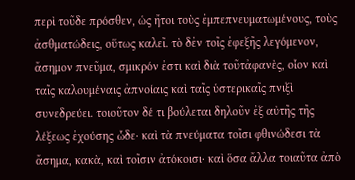περὶ τοῦδε πρόσθεν, ὡς ἤτοι τοὺς ἐμπεπνευματωμένους, τοὺς ἀσθματώδεις, οὕτως καλεῖ. τὸ δἐν τοῖς ἐφεξῆς λεγόμενον, ἄσημον πνεῦμα, σμικρόν ἐστι καὶ διὰ τοῦτἀφανὲς, οἷον καὶ ταῖς καλουμέναις ἀπνοίαις καὶ ταῖς ὑστερικαῖς πνιξὶ συνεδρεύει. τοιοῦτον δέ τι βούλεται δηλοῦν ἐξ αὐτῆς τῆς λέξεως ἐχούσης ὧδε· καὶ τὰ πνεύματα τοῖσι φθινώδεσι τὰ ἄσημα, κακὰ, καὶ τοῖσιν ἀτόκοισι· καὶ ὅσα ἄλλα τοιαῦτα ἀπὸ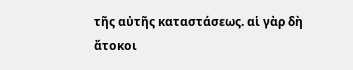τῆς αὐτῆς καταστάσεως. αἱ γὰρ δὴ ἄτοκοι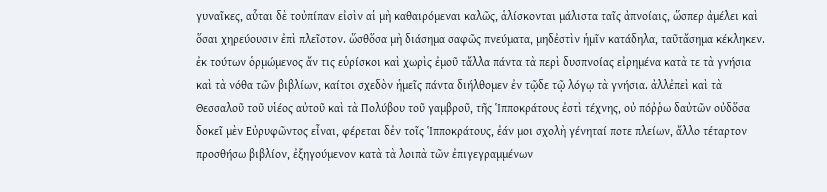γυναῖκες, αὗται δὲ τοὐπίπαν εἰσὶν αἱ μὴ καθαιρόμεναι καλῶς, ἁλίσκονται μάλιστα ταῖς ἀπνοίαις, ὥσπερ ἀμέλει καὶ ὅσαι χηρεύουσιν ἐπὶ πλεῖστον. ὥσθὅσα μὴ διάσημα σαφῶς πνεύματα, μηδἐστὶν ἡμῖν κατάδηλα, ταῦτἄσημα κέκληκεν. ἐκ τούτων ὁρμώμενος ἄν τις εὑρίσκοι καὶ χωρὶς ἐμοῦ τἄλλα πάντα τὰ περὶ δυσπνοίας εἰρημένα κατὰ τε τὰ γνήσια καὶ τὰ νόθα τῶν βιβλίων, καίτοι σχεδὸν ἡμεῖς πάντα διήλθομεν ἐν τῷδε τῷ λόγῳ τὰ γνήσια. ἀλλἐπεὶ καὶ τὰ Θεσσαλοῦ τοῦ υἱέος αὐτοῦ καὶ τὰ Πολύβου τοῦ γαμβροῦ, τῆς Ἱπποκράτους ἐστὶ τέχνης, οὐ πόῤῥω δαὐτῶν οὐδὅσα δοκεῖ μὲν Εὐρυφῶντος εἶναι, φέρεται δἐν τοῖς Ἱπποκράτους, ἐάν μοι σχολὴ γένηταί ποτε πλείων, ἄλλο τέταρτον προσθήσω βιβλίον, ἐξηγούμενον κατὰ τὰ λοιπὰ τῶν ἐπιγεγραμμένων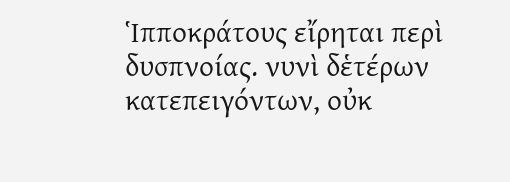Ἱπποκράτους εἴρηται περὶ δυσπνοίας. νυνὶ δἑτέρων κατεπειγόντων, οὐκ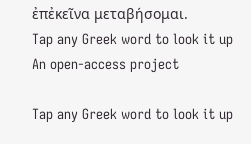ἐπἐκεῖνα μεταβήσομαι.
Tap any Greek word to look it up
An open-access project

Tap any Greek word to look it up